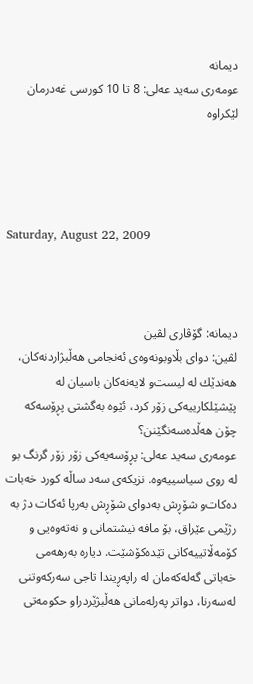دیمانه‌
عومه‌ری‌ سه‌ید عه‌لی: 8 تا 10 كورسی غه‌درمان لێكراوه




Saturday, August 22, 2009



دیمانه‌: گۆڤاری لڤین
لڤین: دوای‌ بڵاوبونه‌وه‌ی‌ ئه‌نجامی‌ هه‌ڵبژاردنه‌كان، هه‌ندێك له‌ لیست‌و لایه‌نه‌كان باسیان له‌  پێشێلكارییه‌كی‌ زۆر كرد، ئێوه‌ به‌گشتی‌ پڕۆسه‌كه‌ چۆن هه‌ڵده‌سه‌نگێنن؟
عومه‌ری‌ سه‌ید عه‌لی‌: پڕۆسه‌یه‌كی‌ زۆر زۆر گرنگ بو له‌ روی‌ سیاسییه‌وه‌. نزیکه‌ی‌ سه‌د ساڵه‌ كورد خه‌بات ده‌كات‌و شۆڕش به‌دوای‌ شۆڕش به‌رپا ئه‌كات دژ به‌ رژێمی عێراق، بۆ مافه‌ نیشتمانی‌ و نه‌ته‌وه‌یی‌ و كۆمه‌ڵاتییه‌كانی‌ تێده‌كۆشێت. دیاره‌ به‌رهه‌می‌ خه‌باتی‌ گه‌له‌كه‌مان له‌ راپه‌ڕیندا تاجی‌ سه‌ركه‌وتنی‌ له‌سه‌رنا، دواتر په‌رله‌مانی‌ هه‌ڵبژێردراو حكومه‌تی‌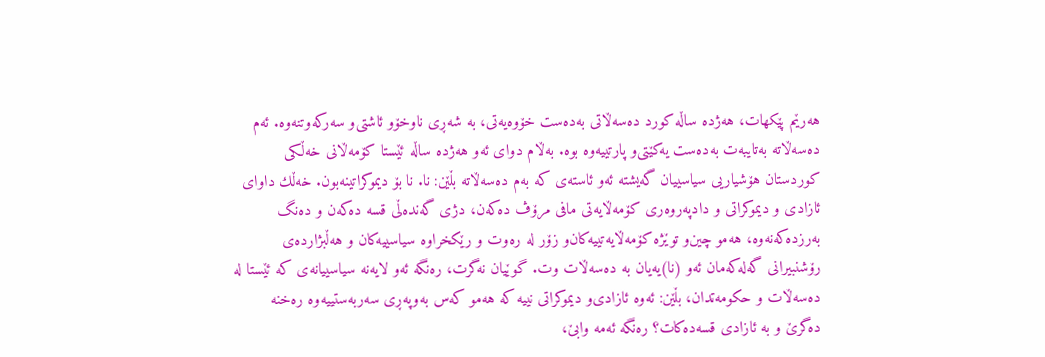هه‌رێم پێكهات، هه‌ژده‌ ساڵه‌ كورد ده‌سه‌ڵاتی‌ به‌ده‌ست خۆوه‌یه‌تی‌، به‌ شه‌ڕی‌ ناوخۆ‌و ئاشتی‌‌و سه‌ركه‌وتنه‌وه‌. ئه‌م ده‌سه‌ڵاته‌ به‌تایبه‌ت به‌ده‌ست یه‌كێتی‌‌و پارتییه‌وه‌ بوه‌. به‌ڵام دوای‌ ئه‌و هه‌ژده‌ ساڵه‌ ئێستا كۆمه‌ڵانی‌ خه‌ڵكی‌ كوردستان هۆشیاریی‌ سیاسییان گه‌یشته‌ ئه‌و ئاسته‌ی‌ كه‌ به‌م ده‌سه‌ڵاته‌ بڵێن: نا. نا بۆ دیموكراتینه‌بون‌. خه‌ڵك داوای‌ ئازادی‌ و دیموكراتی‌ و دادپه‌روه‌ری‌ كۆمه‌ڵایه‌تی مافی‌‌ مرۆڤ ده‌كه‌ن، دژی‌ گه‌نده‌ڵی‌ قسه‌ ده‌كه‌ن و ده‌نگ به‌رزده‌كه‌نه‌وه‌، هه‌مو چین‌و توێژه‌ كۆمه‌ڵایه‌تییه‌كان‌و زۆر له ره‌وت‌ و رێكخراوه‌ سیاسییه‌كان و هه‌ڵبژارده‌ی‌ رۆشنبیرانی‌ گه‌له‌كه‌مان ئه‌و (نا)یه‌یان به‌ ده‌سه‌ڵات وت. گوێیان نه‌گرت، ره‌نگه‌ ئه‌و لایه‌نه‌ سیاسییانه‌ی‌ كه‌ ئێستا له‌ ده‌سه‌ڵات و حكومه‌تدان، بڵێن: ئه‌وه‌ ئازادی‌‌و دیموكراتی‌ نییه‌ كه‌ هه‌مو كه‌س به‌وپه‌ڕی‌ سه‌ربه‌ستییه‌وه‌ ره‌خنه‌ ده‌گرێ‌ و به‌ ئازادی‌ قسه‌ده‌كات؟ ره‌نگه‌ ئه‌مه‌ وابێ‌،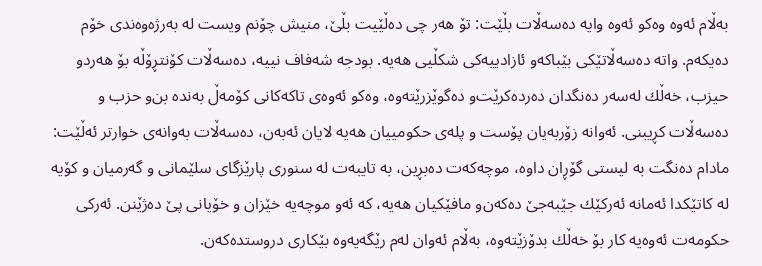به‌ڵام ئه‌وه‌ وه‌كو ئه‌وه‌ وایه‌ ده‌سه‌ڵات بڵێت: تۆ هه‌ر چی‌ ده‌ڵێیت بڵێ‌، منیش چۆنم ویست له‌ به‌رژه‌وه‌ندی‌ خۆم‌ ده‌یكه‌م. واته‌ ده‌سه‌ڵاتێكی‌ بێباكه‌‌و ئازادییه‌كی‌ شكڵیی‌ هه‌یه‌. بودجه‌ شه‌فاف نییه‌، ده‌سه‌ڵات كۆنتڕۆڵه‌ بۆ هه‌ردو حیزب، خه‌ڵك له‌سه‌ر ده‌نگدان ده‌رده‌كرێت‌و ده‌گوێزرێته‌وه‌، وه‌كو ئه‌وه‌ی‌ تاكه‌كانی‌ كۆمه‌ڵ‌ به‌نده‌ بن‌و حزب و ده‌سه‌ڵات كڕیبنی‌. ئه‌وانه‌ زۆربه‌یان پۆست و پله‌ی‌ حكومییان هه‌یه‌ لایان ئه‌به‌ن، ده‌سه‌ڵات به‌وانه‌ی‌ خوارتر ئه‌ڵێت: مادام ده‌نگت به‌ لیستی‌ گۆڕان داوه‌، موچه‌كه‌ت ده‌بڕین، به‌ تایبه‌ت له‌ سنوری پارێزگای سلێمانی و گه‌رمیان و کۆیه‌ له‌ كاتێكدا ئه‌مانه‌ ئه‌ركێك جێبه‌جێ‌ ده‌كه‌ن‌و مافێكیان هه‌یه‌، كه‌ ئه‌و موچه‌یه‌ خێزان و خۆیانی‌ پێ‌ ده‌ژێنن. ئه‌ركی‌ حكومه‌ت ئه‌وه‌یه‌ كار بۆ خه‌ڵك بدۆزێته‌وه‌، به‌ڵام ئه‌وان له‌م رێگه‌یه‌وه‌ بێكاری‌ دروستده‌كه‌ن.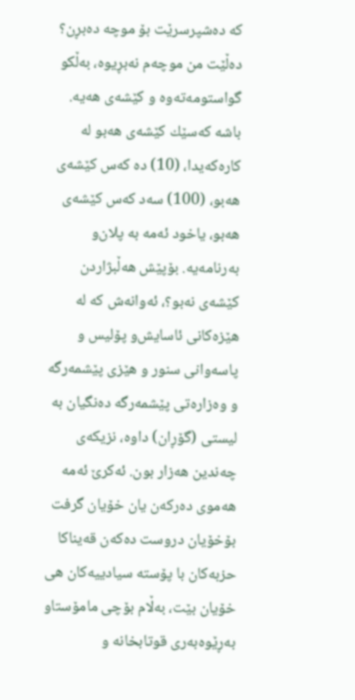كه‌ ده‌شپرسرێت بۆ موچه‌ ده‌بڕن؟ ده‌ڵێت من موچه‌م نه‌بڕیوه‌، به‌ڵكو گواستومه‌ته‌وه‌ و كێشه‌ی‌ هه‌یه‌. باشه‌ كه‌سێك كێشه‌ی‌ هه‌بو له‌ كاره‌كه‌یدا، (10) ده‌ كه‌س كێشه‌ی‌ هه‌بو، (100) سه‌د كه‌س كێشه‌ی‌ هه‌بو، یاخود ئه‌مه‌ به‌ پلان‌و به‌رنامه‌یه‌. بۆپێش هه‌ڵبژاردن كێشه‌ی‌ نه‌بو؟، ئه‌وانه‌ش كه‌ له‌ هێزه‌كانی‌ ئاسایش‌و پۆلیس و پاسه‌وانی‌ سنور و هێزی‌ پێشمه‌رگه‌ و وه‌زاره‌تی‌ پێشمه‌رگه‌ ده‌نگیان به‌ لیستی‌ (گۆڕان) داوه‌، نزیكه‌ی‌ چه‌ندین هه‌زار بون. ئه‌كرێ‌ ئه‌مه‌ هه‌موی‌ ده‌ركه‌ن یان خۆیان گرفت بۆخۆیان دروست ده‌كه‌ن قه‌یناكا حزبه‌کان با پۆسته‌ سیادییه‌كان هی‌ خۆیان بێت، به‌ڵام بۆچی‌ مامۆستا‌و به‌ڕێوه‌به‌ری‌ قوتابخانه‌ و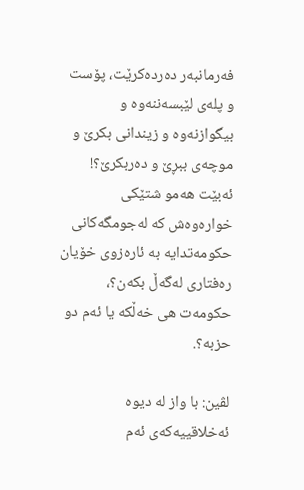فه‌رمانبه‌ر ده‌رده‌كرێت، پۆست و پله‌ی‌ لێبسه‌ننه‌وه‌ و بیگوازنه‌وه‌ و زیندانی‌ بكرێ‌ و موچه‌ی‌ ببڕێ‌ و ده‌ربكرێ‌؟! ئه‌بێت هه‌مو شتێكی‌ خواره‌وه‌ش كه‌ له‌جومگه‌كانی‌ حكومه‌تدایه‌ به‌ ئاره‌زوی‌ خۆیان ره‌فتاری‌ له‌گه‌ڵ بكه‌ن؟، حكومه‌ت هی‌ خه‌ڵكه‌ یا ئه‌م دو حزبه‌؟.

لڤین: با واز له‌ دیوه‌ ئه‌خلاقییه‌كه‌ی‌ ئه‌م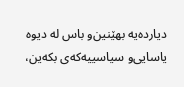دیارده‌یه‌ بهێنین‌و باس له‌ دیوه‌ یاسایی‌‌و سیاسییه‌كه‌ی‌ بكه‌ین،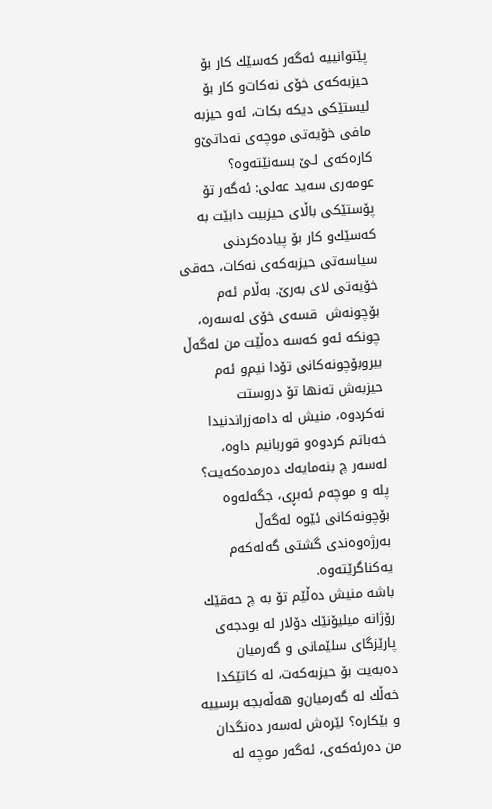پێتوانییه‌ ئه‌گه‌ر كه‌سێك كار بۆ حیزبه‌كه‌ی‌ خۆی‌ نه‌كات‌و كار بۆ لیستێكی‌ دیكه‌ بكات، ئه‌و حیزبه‌ مافی‌ خۆیه‌تی‌ موچه‌ی‌ نه‌داتێ‌‌و كاره‌كه‌ی‌ لـێ‌ بسه‌نێته‌وه‌؟
عومه‌ری‌ سه‌ید عه‌لی‌: ئه‌گه‌ر تۆ پۆستێكی‌ باڵای‌ حیزبیت دابێت به‌ كه‌سێك‌و كار بۆ پیاده‌كردنی‌ سیاسه‌تی‌ حیزبه‌كه‌ی‌ نه‌كات، حه‌قی‌ خۆیه‌تی‌ لای‌ به‌رێ‌. به‌ڵام ئه‌م بۆچونه‌ش  قسه‌ی‌ خۆی‌ له‌سه‌ره‌، چونكه‌ ئه‌و كه‌سه‌ ده‌ڵێت من له‌گه‌ڵ‌ بیروبۆچونه‌كانی‌ تۆدا نیم‌و ئه‌م حیزبه‌ش ته‌نها تۆ دروستت نه‌كردوه‌، منیش له‌ دامه‌زراندنیدا خه‌باتم كردوه‌‌و قوربانیم داوه‌، له‌سه‌ر چ بنه‌مایه‌ك ده‌رمده‌كه‌یت؟  پله‌ و موچه‌م ئه‌بڕی، جگه‌له‌وه‌ بۆچونه‌كانی‌ ئێوه‌ له‌گه‌ڵ به‌رژه‌وه‌ندی‌ گشتی‌ گه‌له‌كه‌م یه‌كناگرێته‌وه‌.
باشه‌ منیش ده‌ڵێم تۆ به‌ چ حه‌قێك رۆژانه‌ میلیۆنێك دۆلار له‌ بودجه‌ی‌ پارێزگای‌ سلێمانی‌ و گه‌رمیان ده‌به‌یت بۆ حیزبه‌كه‌ت، له‌ كاتێكدا خه‌ڵك له‌ گه‌رمیان‌و هه‌ڵه‌بجه‌ برسییه‌ و بێكاره‌؟ لێره‌ش له‌سه‌ر ده‌نگدان من ده‌رئه‌كه‌ی‌، ئه‌گه‌ر موچه‌ له‌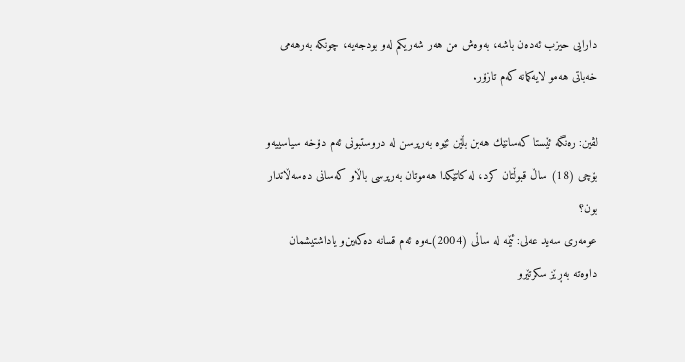دارایی‌ حیزب ئه‌ده‌ن باشه‌، به‌وه‌ش من هه‌ر شه‌ریكم له‌و بودجه‌یه‌، چونكه‌ به‌رهه‌می‌ خه‌باتی‌ هه‌مو لایه‌كمانه‌ كه‌م تازۆر.

لڤین: ره‌نگه‌ ئێستا كه‌سانێك هه‌بن بڵێن ئێوه‌ به‌رپرسن له‌ دروستبونی‌ ئه‌م دۆخه‌ سیاسییه‌‌و بۆچی‌ (18) ساڵ‌ قبوڵتان كرد، له‌ كاتێكدا هه‌موتان به‌رپرسی‌ باڵا‌و كه‌سانی‌ ده‌سه‌ڵاتدار بون؟
عومه‌ری‌ سه‌ید عه‌لی‌: ئێمه‌ له‌ ساڵی‌ (2004)ـه‌وه‌ ئه‌م قسانه‌ ده‌كه‌ین‌و یاداشتیشمان داوه‌ته‌ به‌ڕێز سكرتێر‌و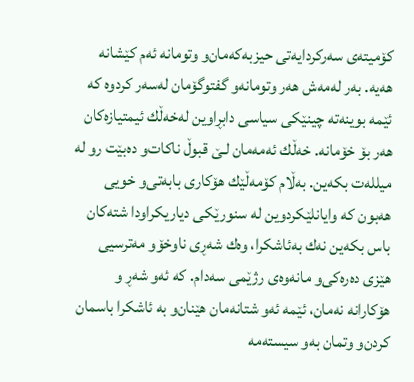كۆمیته‌ی‌ سه‌ركردایه‌تی‌ حیزبه‌كه‌مان‌و وتومانه‌ ئه‌م كێشانه‌ هه‌یه‌. به‌ر له‌مه‌ش هه‌ر وتومانه‌‌و گفتوگۆمان له‌سه‌ر كردوه‌ كه‌ ئێمه‌ بوینه‌ته‌ چینێكی‌ سیاسی دابڕا‌وین له‌خه‌ڵك ئیمتیازه‌كان هه‌ر بۆ خۆمانه‌. خه‌ڵك ئه‌مه‌مان لـێ‌ قبوڵ ناكات‌و ده‌بێت رو له‌ میلله‌ت بكه‌ین. به‌ڵام كۆمه‌ڵێك هۆكاری‌ بابه‌تی‌‌و خویی‌ هه‌بون كه‌ وایانلێكردوین له‌ سنورێكی‌ دیاریكراودا شته‌كان باس بكه‌ین نه‌ك به‌ئاشكرا، وه‌ك شه‌ڕی‌ ناوخۆ‌و مه‌ترسیی هێزی‌ ده‌ره‌كی‌‌و مانه‌وه‌ی‌ رژێمی‌ سه‌دام. كه‌ ئه‌و شه‌ڕ و هۆكارانه‌ نه‌مان، ئێمه‌ ئه‌و شتانه‌مان هێنان‌و به‌ ئاشكرا باسمان كردن‌و وتمان به‌و سیسته‌مه‌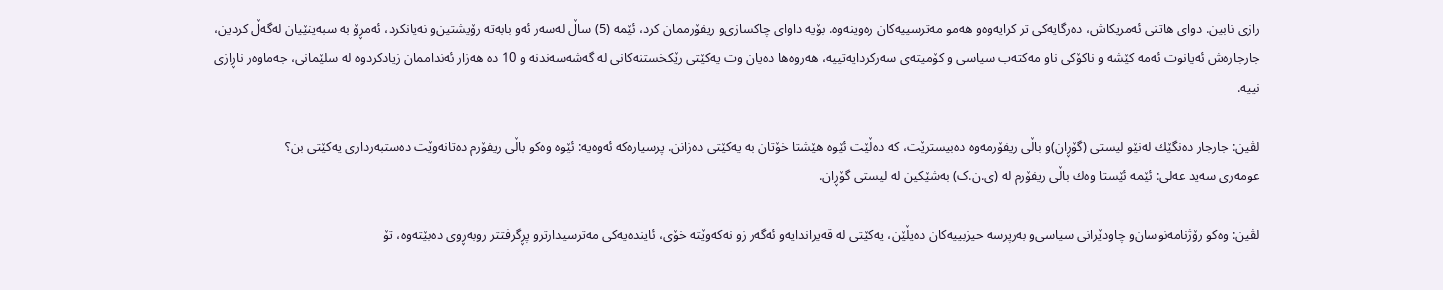رازی‌ نابین. دوای‌ هاتنی‌ ئه‌مریكاش، ده‌رگایه‌كی‌ تر كرایه‌وه‌‌و هه‌مو مه‌ترسییه‌كان ره‌وینه‌وه‌. بۆیه‌ داوای‌ چاكسازی‌‌و ریفۆرممان کرد، ئێمه‌ (5) ساڵ‌ له‌سه‌ر ئه‌و بابه‌ته‌ رۆیشتین‌و نه‌یانكرد، ئه‌مڕۆ به‌ سبه‌ینێیان له‌گه‌ڵ كردین، جارجاره‌ش ئه‌یانوت ئه‌مه‌ كێشه‌ و ناكۆكی‌ ناو مه‌كته‌ب سیاسی و كۆمیته‌ی‌ سه‌ركردایه‌تییه‌، هه‌روه‌ها ده‌یان وت یه‌کێتی رێکخستنه‌کانی له‌ گه‌شه‌سه‌ندنه‌ و‌ 10 ده‌ هه‌زار ئه‌نداممان زیادكردوه‌ له‌ سلێمانی‌،‌ جه‌ماوه‌ر ناڕازی‌ نییه‌.

لڤین: جارجار ده‌نگێك له‌نێو لیستی‌ (گۆڕان)و باڵی‌ ریفۆرمه‌وه‌ ده‌بیسترێت، كه‌ ده‌ڵێت ئێوه‌ هێشتا خۆتان به‌ یه‌كێتی‌ ده‌زانن. پرسیاره‌كه‌ ئه‌وه‌یه‌: ئێوه‌ وه‌كو باڵی‌ ریفۆرم ده‌تانه‌وێت ده‌ستبه‌رداری‌ یه‌كێتی‌ بن؟
عومه‌ری‌ سه‌ید عه‌لی‌: ئێمه‌ ئێستا وه‌ك باڵی‌ ریفۆرم له‌ (ی.ن.ک) به‌شێكین له‌ لیستی‌ گۆڕان.

لڤین: وه‌كو رۆژنامه‌نوسان‌و چاودێرانی‌ سیاسی‌و به‌رپرسه‌ حیزبییه‌كان ده‌یڵێن، یه‌كێتی‌ له‌ قه‌یراندایه‌‌و ئه‌گه‌ر زو نه‌كه‌وێته‌ خۆی‌، ئاینده‌یه‌كی‌ مه‌ترسیدارتر‌و پڕگرفتتر روبه‌ڕوی‌ ده‌بێته‌وه‌، تۆ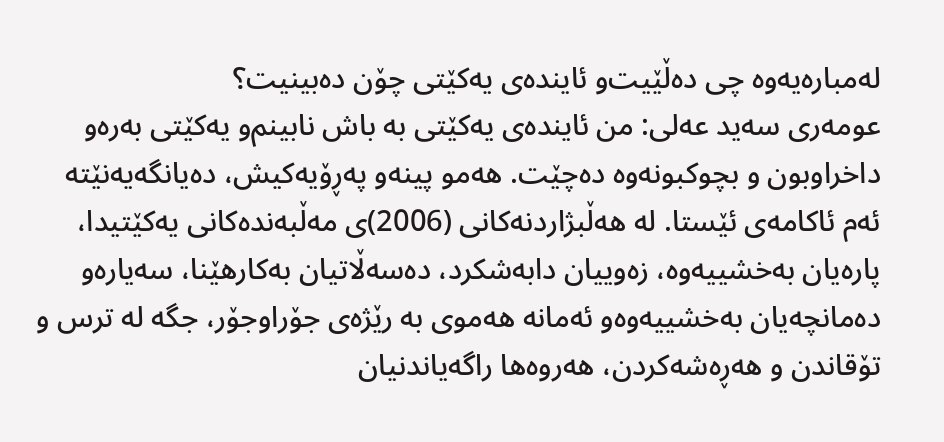له‌مباره‌یه‌وه‌ چی‌ ده‌ڵێیت‌و ئاینده‌ی‌ یه‌كێتی‌ چۆن ده‌بینیت؟
عومه‌ری‌ سه‌ید عه‌لی‌: من ئاینده‌ی‌ یه‌كێتی‌ به‌ باش نابینم‌و یه‌كێتی‌ به‌ره‌و داخراوبون و بچوكبونه‌وه‌ ده‌چێت. هه‌مو پینه‌‌و په‌ڕۆیه‌كیش، ده‌یانگه‌یه‌نێته‌ ئه‌م ئاكامه‌ی‌ ئێستا. له‌ هه‌ڵبژاردنه‌كانی‌ (2006)ی‌ مه‌ڵبه‌نده‌كانی‌ یه‌كێتیدا، پاره‌یان به‌خشییه‌وه‌، زه‌وییان دابه‌شكرد، ده‌سه‌ڵاتیان به‌كارهێنا، سه‌یاره‌‌و ده‌مانچه‌یان به‌خشییه‌وه‌‌و ئه‌مانه‌ هه‌موی‌ به‌ رێژه‌ی‌ جۆراوجۆر، جگه‌ له‌ ترس و تۆقاندن و هه‌ڕه‌شه‌کردن، هه‌روه‌ها راگه‌یاندنیان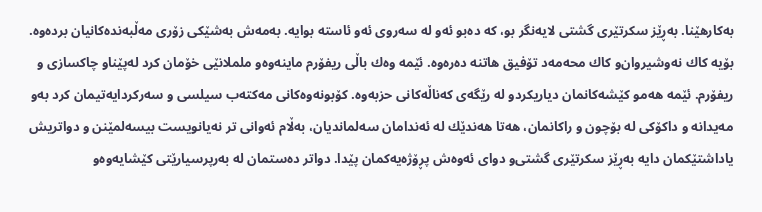به‌كارهێنا. به‌ڕێز سكرتێری‌ گشتی‌ لایه‌نگر بو، كه‌ ده‌بو ئه‌و له‌ سه‌روی‌ ئه‌و ئاسته‌ بوایه‌. به‌مه‌ش به‌شێكی‌ زۆری‌ مه‌ڵبه‌نده‌كانیان برده‌وه‌. بۆیه‌ كاك نه‌وشیروان‌و كاك محه‌مه‌د تۆفیق هاتنه‌ ده‌ره‌وه‌. ئێمه‌ وه‌ك باڵی‌ ریفۆرم ماینه‌وه‌‌و ململانێی‌ خۆمان كرد له‌پێناو چاكسازی‌ و ریفۆرم. ئێمه‌ هه‌مو كێشه‌كانمان دیاریكرد‌و له‌ رێگه‌ی‌ که‌ناڵه‌کانی حزبه‌وه‌. كۆبونه‌وه‌كانی‌ مه‌كته‌ب سیلسی‌ و سه‌ركردایه‌تیمان كرد به‌و مه‌یدانه‌ و داكۆكی‌ له‌ بۆچون و راكانمان، هه‌تا هه‌ندێك له‌ ئه‌ندامان سه‌لماندیان، به‌ڵام ئه‌وانی‌ تر نه‌یانویست بیسه‌لمێنن ‌و دواتریش یاداشتێكمان دایه‌ به‌ڕێز سكرتێری‌ گشتی‌‌و دوای‌ ئه‌وه‌ش پڕۆژه‌یه‌كمان پێدا. دواتر ده‌ستمان له‌ به‌رپرسیارێتی‌ كێشایه‌وه‌‌و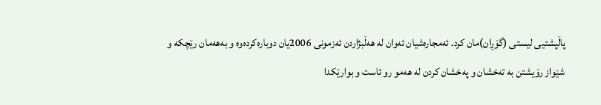پاڵپشتیی‌ لیستی‌ (گۆڕان)مان كرد. ئه‌مجاره‌شیان ئه‌وان له‌ هه‌ڵبژاردن ئه‌زمونی‌ 2006یان دوباره‌كرده‌وه‌‌ و به‌هه‌مان رێچكه‌ و شێواز رۆیشتن به‌ ته‌خشان و په‌خشان كردن له‌ هه‌مو رو ئاست و بوارێكدا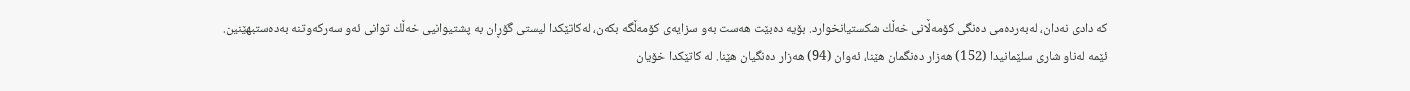که‌ دادی‌ نه‌دان، له‌به‌رده‌می‌ ده‌نگی‌ كۆمه‌ڵانی‌ خه‌ڵك شكستیانخوارد. بۆیه‌ ده‌بێت هه‌ست به‌و سزایه‌ی‌ كۆمه‌ڵگه‌ بكه‌ن، له‌کاتێکدا لیستی‌ گۆڕان به‌ پشتیوانیی خه‌ڵك توانی ئه‌و سه‌ركه‌وتنه‌ به‌ده‌ستبهێنین.
ئێمه‌ له‌ناو شاری‌ سلێمانیدا (152) هه‌زار ده‌نگمان هێنا،‌ ئه‌وان (94) هه‌زار ده‌نگیان هێنا. له‌ كاتێكدا خۆیان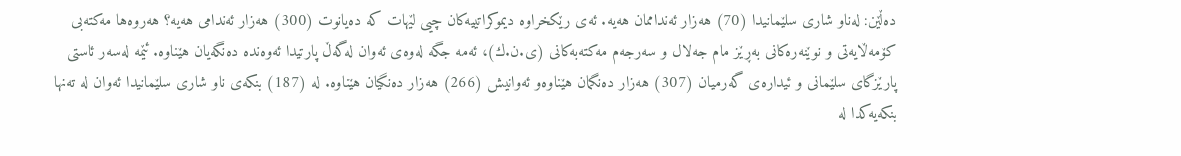ده‌ڵێن: له‌ناو شاری‌ سلێمانیدا (70) هه‌زار ئه‌نداممان هه‌یه‌. ئه‌ی‌ رێكخراوه‌ دیموكراتییه‌كان چیی لێهات كه‌ ده‌یانوت (300) هه‌زار ئه‌ندامی‌ هه‌یه‌؟ هه‌روه‌ها مه‌كته‌بی‌ كۆمه‌ڵایه‌تی‌ و نوێنه‌ره‌كانی‌ به‌ڕێز مام جه‌لال و سه‌رجه‌م مه‌كته‌به‌كانی‌ (ی‌.ن.ك)، ئه‌مه‌ جگه‌ له‌وه‌ی‌ ئه‌وان له‌گه‌ڵ‌ پارتیدا ئه‌وه‌نده‌ ده‌نگه‌یان هێناوه‌. ئێمه‌ له‌سه‌ر ئاستی‌ پارێزگای‌ سلێمانی‌ و ئیداره‌ی‌ گه‌رمیان (307) هه‌زار ده‌نگمان هێناوه‌‌و ئه‌وانیش (266) هه‌زار ده‌نگیان هێناوه‌. له‌ (187) بنكه‌ی‌ ناو شاری‌ سلێمانیدا ئه‌وان له‌ ته‌نها بنكه‌یه‌كدا له‌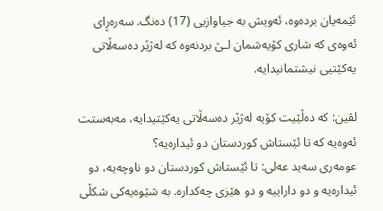ئێمه‌یان برده‌وه‌، ئه‌ویش به‌ جیاوازیی (17) ده‌نگ. سه‌ره‌ڕای‌ ئه‌وه‌ی‌ كه‌ شاری‌ كۆیه‌شمان لـێ‌ بردنه‌وه‌ كه‌ له‌ژێر ده‌سه‌ڵاتی‌ یه‌كێتیی‌ نیشتمانیدایه‌.

لڤین: كه‌ ده‌ڵێیت كۆیه‌ له‌ژێر ده‌سه‌ڵاتی‌ یه‌كێتیدایه‌، مه‌به‌ستت ئه‌وه‌یه‌ كه‌ تا ئێستاش كوردستان دو ئیداره‌یه‌؟
عومه‌ری‌ سه‌ید عه‌لی‌: تا ئێستاش كوردستان دو ناوچه‌یه‌، دو ئیداره‌یه‌ ‌و دو داراییه‌ و دو هێزی چه‌کداره‌. به‌ شێوه‌یه‌كی‌ شكڵی‌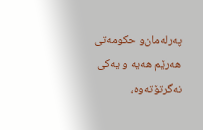په‌رله‌مان‌و حكومه‌تی‌ هه‌رێم هه‌یه‌ و یه‌كی‌ نه‌گرتۆته‌وه‌،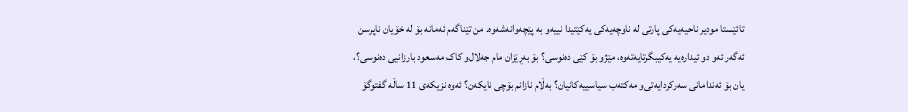تائێستا مودیر ناحیه‌یه‌كی‌ پارتی‌ له‌ ناوچه‌یه‌كی‌ یه‌كێتیدا نییه‌‌و به‌ پێچه‌وانه‌شه‌وه‌. من تێناگه‌م ئه‌مانه‌ بۆ له‌ خۆیان ناپرسن ئه‌گه‌ر ئه‌و دو ئیداره‌یه‌ یه‌كیبگرتایه‌ته‌وه‌، مێژو بۆ كێی‌ ده‌نوسی‌؟ بۆ به‌ڕێزان مام جه‌لال‌و کاک مه‌سعود بارزانیی‌ ده‌نوسی‌؟، یان بۆ ئه‌ندامانی‌ سه‌ركردایه‌تی‌‌و مه‌كته‌ب سیاسییه‌كانیان؟ به‌ڵام نازانم بۆچی‌ نایكه‌ن؟ ئه‌وه‌ نزیكه‌ی‌ 11 ساڵه‌ گفتوگۆ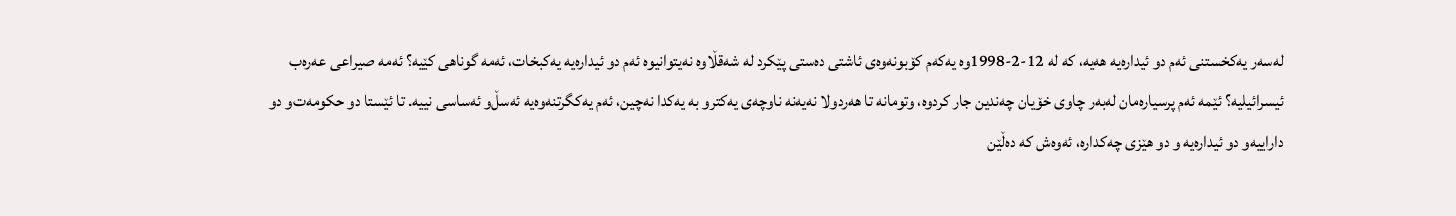له‌سه‌ر یه‌كخستنی‌ ئه‌م دو ئیداره‌یه‌ هه‌یه‌، كه‌ له‌ 12-2-1998وه‌ یه‌كه‌م كۆبونه‌وه‌ی‌ ئاشتی‌ ده‌ستی‌ پێكرد‌ له‌ شه‌قڵاوه‌ نه‌یتوانیوه‌ ئه‌م دو ئیداره‌یه‌ یه‌كبخات، ئه‌مه‌ گوناهی‌ كێیه‌؟ ئه‌مه‌ صیراعی‌ عه‌ره‌ب ئیسرائیلیه‌؟ ئێمه‌ ئه‌م پرسیاره‌مان له‌به‌ر چاوی‌ خۆیان چه‌ندین جار كردوه‌، وتومانه‌ تا هه‌ردولا نه‌یه‌نه‌ ناوچه‌ی‌ یه‌كتر‌و به‌ یه‌كدا نه‌چین، ئه‌م یه‌كگرتنه‌وه‌یه‌ ئه‌سڵ‌‌و ئه‌ساسی‌ نییه‌. تا ئێستا دو حكومه‌ت‌و دو داراییه‌‌و دو ئیداره‌یه‌ و دو هێزی چه‌کداره‌، ئه‌وه‌ش كه‌ ده‌ڵێن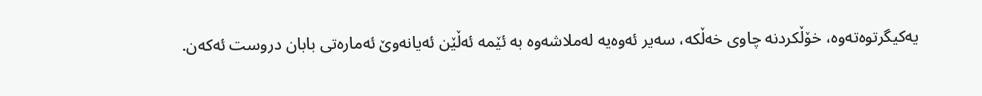یه‌كیگرتوه‌ته‌وه‌، خۆڵكردنه‌ چاوی‌ خه‌ڵكه‌، سه‌یر ئه‌وه‌یه‌ له‌ملاشه‌وه‌ به‌ ئێمه‌ ئه‌ڵێن ئه‌یانه‌وێ ئه‌ماره‌تی بابان دروست ئه‌که‌ن.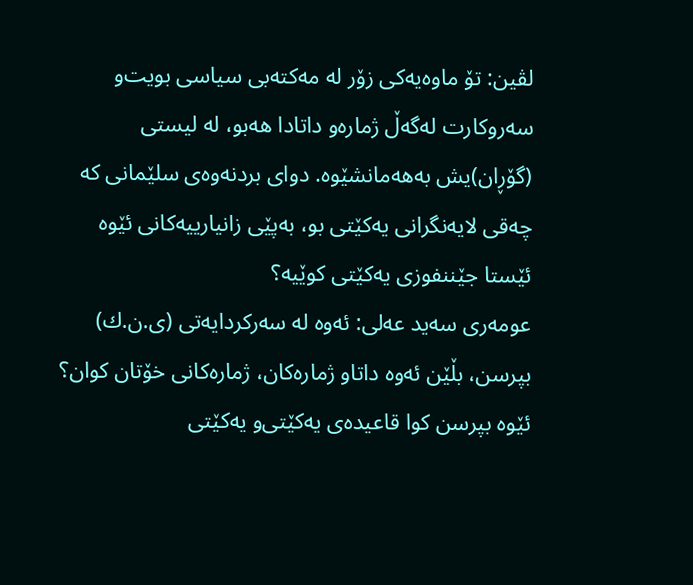لڤین: تۆ ماوه‌یه‌كی‌ زۆر له‌ مه‌كته‌بی سیاسی بویت‌و سه‌روكارت له‌گه‌ڵ‌ ژماره‌‌و داتادا هه‌بو، له‌ لیستی‌ (گۆڕان)یش به‌هه‌مانشێوه‌. دوای‌ بردنه‌وه‌ی‌ سلێمانی‌ كه‌ چه‌قی‌ لایه‌نگرانی‌ یه‌كێتی‌ بو، به‌پێی‌ زانیارییه‌كانی‌ ئێوه‌ ئێستا جێننفوزی‌ یه‌كێتی‌ كوێیه‌؟
عومه‌ری‌ سه‌ید عه‌لی: ئه‌وه‌ له‌ سه‌ركردایه‌تی‌ (ی‌.ن.ك) بپرسن، بڵێن ئه‌وه‌ داتا‌و ژماره‌كان، ژماره‌كانی‌ خۆتان كوان؟ ئێوه‌ بپرسن كوا قاعیده‌ی‌ یه‌كێتی‌‌و یه‌كێتی‌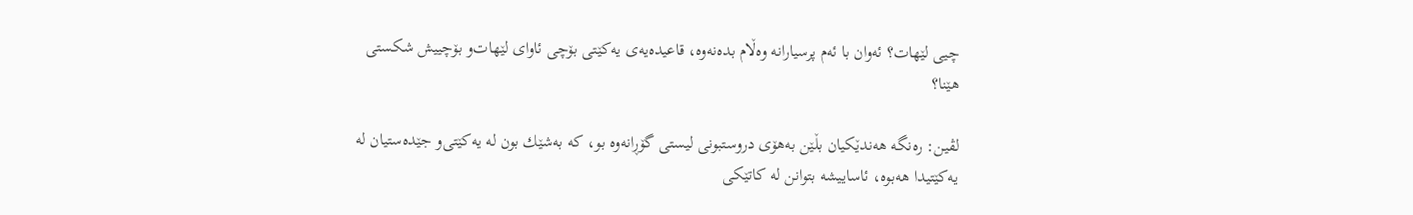چیی‌ لێهات؟ ئه‌وان با ئه‌م پرسیارانه‌ وه‌ڵام بده‌نه‌وه‌، قاعیده‌یه‌ی‌ یه‌كێتی‌ بۆچی‌ ئاوای‌ لێهات‌و بۆچییش شكستی‌ هێنا؟

لڤین: ره‌نگه‌ هه‌ندێكیان بڵێن به‌هۆی‌ دروستبونی‌ لیستی‌ گۆڕانه‌وه‌ بو، كه‌ به‌شێك بون له‌ یه‌كێتی‌‌و جێده‌ستیان له‌ یه‌كێتیدا هه‌بوه‌، ئاساییشه‌ بتوانن له‌ كاتێكی‌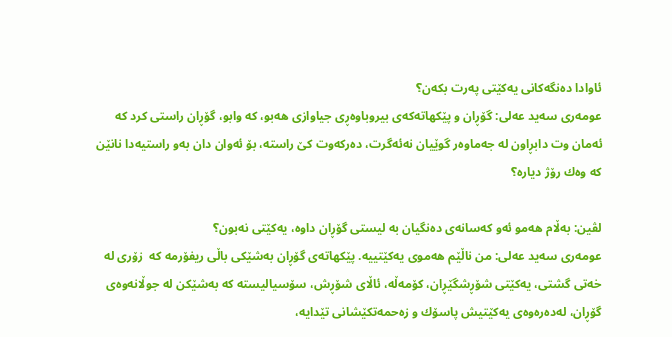ئاوادا ده‌نگه‌كانی‌ یه‌كێتی‌ په‌رت بكه‌ن؟
عومه‌ری‌ سه‌ید عه‌لی‌: گۆڕان و پێكهاته‌كه‌ی‌ بیروباوه‌ڕی‌ جیاوازی‌ هه‌بو، كه‌ وابو، گۆڕان راستی‌ كرد که‌ ئه‌مان وت دابڕاون له‌‌ جه‌ماوه‌ر گوێیان نه‌ئه‌گرت، ده‌ركه‌وت كێ‌ راسته‌، بۆ ئه‌وان دان به‌و راستیه‌دا نانێن كه‌ وه‌ك رۆژ دیاره‌؟

لڤین: به‌ڵام هه‌مو ئه‌و كه‌سانه‌ی‌ ده‌نگیان به‌ لیستی‌ گۆڕان داوه‌، یه‌كێتی‌ نه‌بون؟
عومه‌ری‌ سه‌ید عه‌لی: من ناڵێم هه‌موی‌ یه‌كێتییه‌. پێكهاته‌ی‌ گۆڕان به‌شێكی‌ باڵی ریفۆرمه‌‌ که‌ ‌ زۆری‌ له‌ خه‌تی‌ گشتی‌، یه‌كێتی‌ شۆڕشگێڕان، كۆمه‌ڵه‌، ئاڵای‌ شۆڕش، سۆسیالیسته‌ که‌ به‌شێکن له‌ جوڵانه‌وه‌ی گۆڕان، له‌ده‌ره‌وه‌ی‌ یه‌كێتیش پاسۆك و زه‌حمه‌تكێشانی‌ تێدایه‌،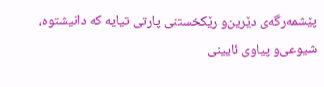پێشمه‌رگه‌ی‌ دێرین‌و رێكخستنی‌ پارتی تیایه‌ كه‌ دانیشتوه‌، شیوعی‌‌و پیاوی‌ ئایینی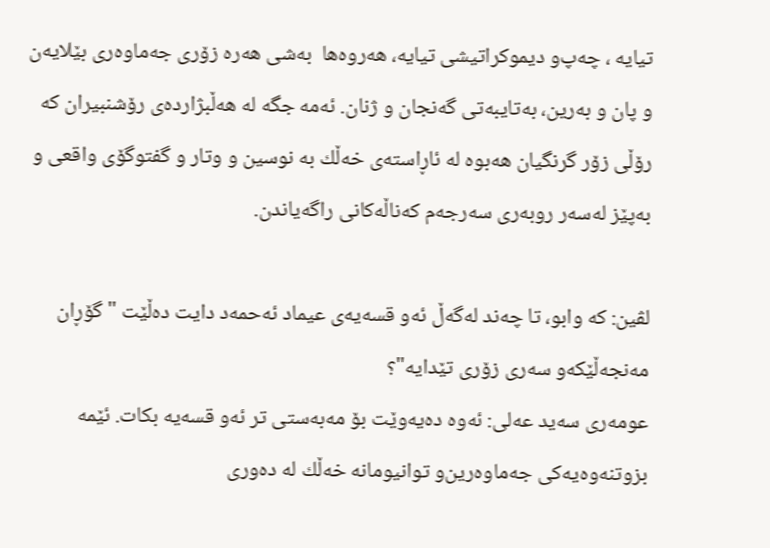تیایه‌ ، چه‌پ‌و دیموكراتیشی‌ تیایه‌، هه‌روه‌ها  به‌شی هه‌ره‌ زۆری جه‌ماوه‌ری‌ بێلایه‌ن و پان و به‌رین، به‌تایبه‌تی‌ گه‌نجان و ژنان. ئه‌مه‌ جگه‌ له‌ هه‌ڵبژارده‌ی‌ رۆشنبیران كه‌ رۆڵی‌ زۆر گرنگیان هه‌بوه‌ له‌ ئاڕاسته‌ی‌ خه‌ڵك به‌ نوسین و وتار و گفتوگۆی واقعی‌ و به‌پێز له‌سه‌ر روبه‌ری‌ سه‌رجه‌م كه‌ناڵه‌کانی راگه‌یاندن.

لڤین: كه‌ وابو، تا چه‌ند له‌گه‌ڵ‌ ئه‌و قسه‌یه‌ی عیماد ئه‌حمه‌د دایت ده‌ڵێت "گۆڕان مه‌نجه‌ڵێكه‌‌و سه‌ری‌ زۆری‌ تێدایه‌"؟
عومه‌ری‌ سه‌ید عه‌لی‌: ئه‌وه‌ ده‌یه‌وێت بۆ مه‌به‌ستی‌ تر ئه‌و قسه‌یه‌ بكات. ئێمه‌ بزوتنه‌وه‌یه‌كی‌ جه‌ماوه‌رین‌و توانیومانه‌ خه‌ڵك له‌ ده‌وری‌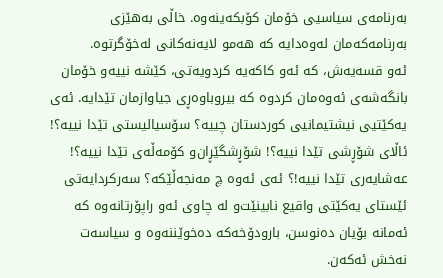به‌رنامه‌ی‌ سیاسیی‌ خۆمان كۆبكه‌ینه‌وه‌. خاڵی‌ به‌هێزی‌ به‌رنامه‌كه‌مان له‌وه‌دایه‌ كه‌ هه‌مو لایه‌نه‌كانی‌ له‌خۆگرتوه‌.
ئه‌و قسه‌یه‌ش، كه‌ ئه‌و كاكه‌یه‌ كردویه‌تی‌، كێشه‌ نییه‌‌و خۆمان بانگه‌شه‌ی‌ ئه‌وه‌مان كردوه‌ كه‌ بیروباوه‌ڕی‌ جیاوازمان تێدایه‌. ئه‌ی‌ یه‌كێتیی‌ نیشتیمانیی‌ كوردستان چییه‌؟ سۆسیالیستی‌ تێدا نییه‌؟! ئاڵای‌ شۆڕشی‌ تێدا نییه‌؟! شۆڕشگێڕان‌و كۆمه‌ڵه‌ی‌ تێدا نییه‌؟! عه‌شایه‌ری‌ تێدا نییه‌!؟ ئه‌ی‌ ئه‌وه‌ چ مه‌نجه‌ڵێكه‌؟ سه‌ركردایه‌تی‌ ئێستای‌ یه‌كێتی‌ واقیع نابینێت‌و له‌ چاوی‌ ئه‌و راپۆرتانه‌وه‌ كه‌ ئه‌مانه‌ بۆیان ده‌نوسن، بارودۆخه‌كه‌ ده‌خوێننه‌وه‌ و سیاسه‌ت نه‌خش ئه‌كه‌ن.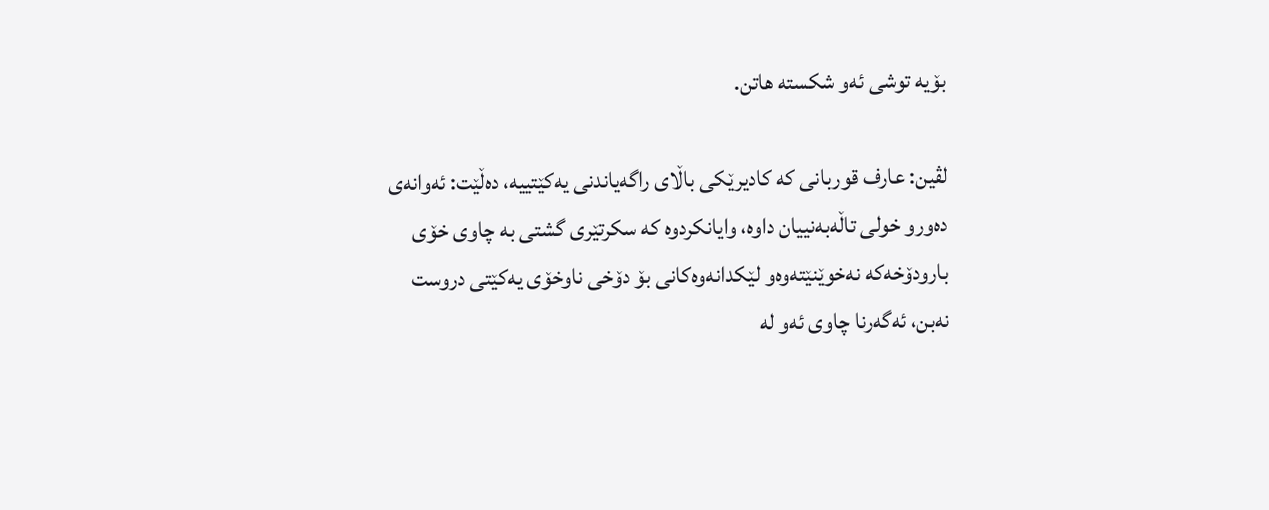بۆیه‌ توشی‌ ئه‌و شكسته‌ هاتن.

لڤین: عارف قوربانی‌ كه‌ كادیرێكی‌ باڵای‌ راگه‌یاندنی‌ یه‌كێتییه‌، ده‌ڵێت: ئه‌وانه‌ی‌ ده‌ور‌و خولی‌ تاڵه‌به‌نییان داوه‌، وایانكردوه‌ كه‌ سكرتێری‌ گشتی‌ به‌ چاوی‌ خۆی‌ بارودۆخه‌كه‌ نه‌خوێنێته‌وه‌‌و لێكدانه‌وه‌كانی‌ بۆ دۆخی‌ ناوخۆی‌ یه‌كێتی‌ دروست نه‌بن، ئه‌گه‌رنا چاوی‌ ئه‌و له‌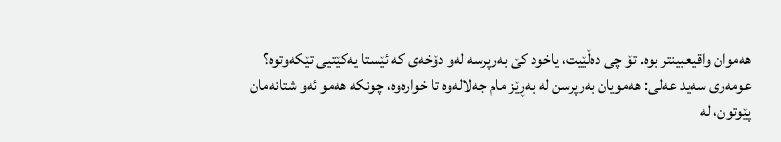هه‌موان واقیعبینتر بوه‌. تۆ چی‌ ده‌ڵێیت، یاخود كێ‌ به‌رپرسه‌ له‌و دۆخه‌ی‌ كه‌ ئێستا یه‌كێتیی‌ تێكه‌وتوه‌؟
عومه‌ری‌ سه‌ید عه‌لی‌: هه‌مویان به‌رپرسن له‌ به‌ڕێز مام جه‌لاله‌وه‌ تا خواره‌وه‌، چونكه‌ هه‌مو ئه‌و شتانه‌مان پێوتون، له‌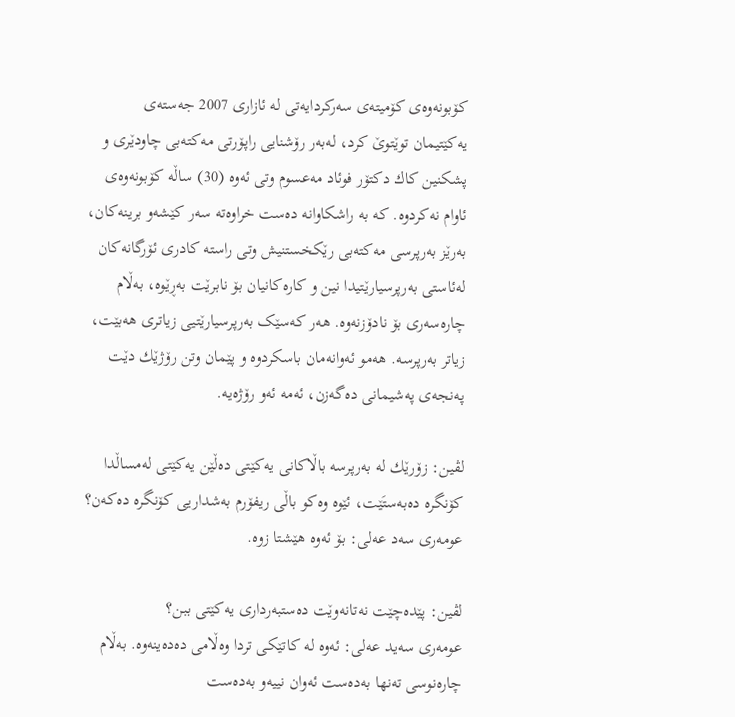كۆبونه‌وه‌ی‌ كۆمیته‌ی‌ سه‌ركردایه‌تی‌ له‌ ئازاری 2007 جه‌سته‌ی‌ یه‌كێتیمان توێتوێ‌ كرد، له‌به‌ر رۆشنایی‌ راپۆرتی‌ مه‌كته‌بی‌ چاودێری‌ و پشكنین كاك دكتۆر فوئاد مه‌عسوم وتی‌ ئه‌وه‌ (30) ساڵه‌ كۆبونه‌وه‌ی‌ ئاوام نه‌كردوه‌. که‌ به‌ راشکاوانه‌ ده‌ست خراوه‌ته‌ سه‌ر کێشه‌و برینه‌کان، به‌رێز به‌رپرسی‌ مه‌كته‌بی‌ رێكخستنیش وتی‌ راسته‌ كادری‌ ئۆرگانه‌كان له‌ئاستی‌ به‌رپرسیارێتیدا نین و كاره‌كانیان بۆ نابرێت به‌ڕێوه‌، به‌ڵام چاره‌سه‌ری‌ بۆ نادۆزنه‌وه‌. هه‌ر كه‌سێک به‌رپرسیارێتیی‌ زیاتری‌ هه‌بێت، زیاتر به‌رپرسه‌. هه‌مو ئه‌وانه‌مان باسكردوه‌ و پێمان وتن رۆژێك دێت په‌نجه‌ی‌ په‌شیمانی‌ ده‌گه‌زن، ئه‌مه‌ ئه‌و رۆژه‌یه‌.

لڤین: زۆرێك له‌ به‌رپرسه‌ باڵاكانی‌ یه‌كێتی‌ ده‌ڵێن یه‌كێتی‌ له‌مساڵدا كۆنگره‌ ده‌به‌ستَێت، ئێوه‌ وه‌كو باڵی‌ ریفۆرم به‌شداریی كۆنگره‌ ده‌كه‌ن؟
عومه‌ری‌ سه‌د عه‌لی: بۆ ئه‌وه‌ هێشتا زوه‌.

لڤین: پێده‌چێت نه‌تانه‌وێت ده‌ستبه‌رداری‌ یه‌كێتی‌ ببن؟
عومه‌ری‌ سه‌ید عه‌لی: ئه‌وه‌ له‌ كاتێكی‌ تردا وه‌ڵامی‌ ده‌ده‌ینه‌وه‌. به‌ڵام چاره‌نوسی‌ ته‌نها به‌ده‌ست ئه‌وان نییه‌‌و به‌ده‌ست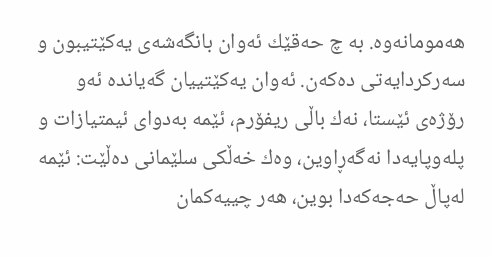هه‌مومانه‌وه‌. به‌ چ حه‌قێك ئه‌وان بانگه‌شه‌ی‌ یه‌كێتیبون و سه‌ركردایه‌تی‌ ده‌كه‌ن. ئه‌وان یه‌كێتییان گه‌یانده‌ ئه‌و رۆژه‌ی‌ ئێستا، نه‌ك باڵی‌ ریفۆرم، ئێمه‌ به‌دوای‌ ئیمتیازات و پله‌وپایه‌دا نه‌گه‌ڕاوین، وه‌ك خه‌ڵكی‌ سلێمانی‌ ده‌ڵێت: ئێمه‌ له‌پاڵ حه‌جه‌كه‌دا بوین، هه‌ر چییه‌كمان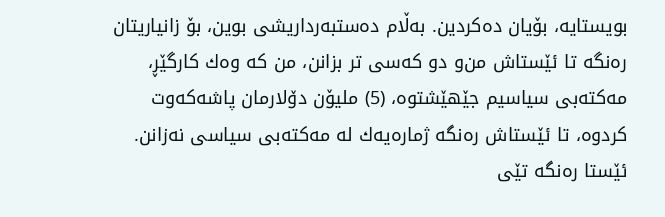بویستایه‌، بۆیان ده‌كردین. به‌ڵام ده‌ستبه‌رداریشی بوین، بۆ زانیاریتان ره‌نگه‌ تا ئێستاش من‌و دو كه‌سی‌ تر بزانن، من كه‌ وه‌ك كارگێڕ، مه‌كته‌بی‌ سیاسیم جێهێشتوه‌، (5) ملیۆن دۆلارمان پاشه‌كه‌وت كردوه‌، تا ئێستاش ره‌نگه‌ ژماره‌یه‌ك له‌ مه‌كته‌بی‌ سیاسی نه‌زانن. ئێستا ره‌نگه‌ تێی‌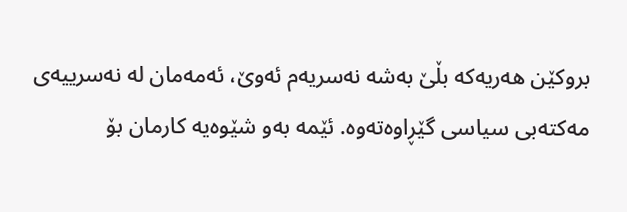بروكێن هه‌ریه‌كه‌ بڵێ‌ به‌شه‌ نه‌سریه‌م ئه‌وێ‌، ئه‌مه‌مان له‌ نه‌سرییه‌ی‌ مه‌كته‌بی‌ سیاسی‌ گێڕاوه‌ته‌وه‌. ئێمه‌ به‌و شێوه‌یه‌ كارمان بۆ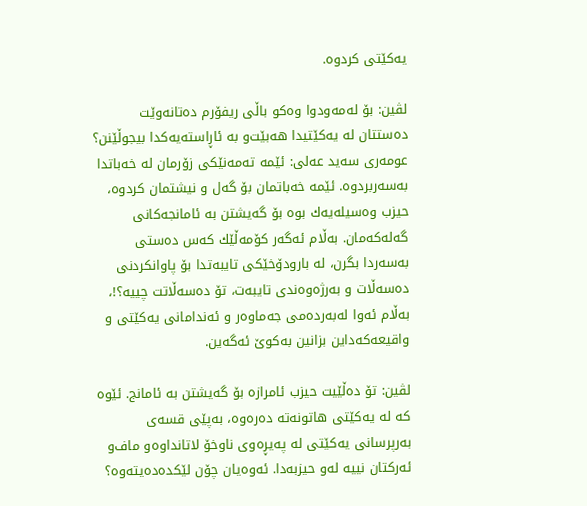یه‌كێتی‌ كردوه‌.

لڤین: بۆ له‌مه‌ودوا وه‌كو باڵی‌ ریفۆرم ده‌تانه‌وێت ده‌ستتان له‌ یه‌كێتیدا هه‌بێت‌و به‌ ئاڕاسته‌یه‌كدا بیجوڵێنن؟
عومه‌ری‌ سه‌ید عه‌لی: ئێمه‌ ته‌مه‌نێكی‌ زۆرمان له‌ خه‌باتدا به‌سه‌ربردوه‌. ئێمه‌ خه‌باتمان بۆ گه‌ل و نیشتمان كردوه‌، حیزب وه‌سیله‌یه‌ك بوه‌ بۆ گه‌یشتن به‌ ئامانجه‌كانی‌ گه‌له‌كه‌مان. به‌ڵام ئه‌گه‌ر كۆمه‌ڵێك كه‌س ده‌ستی‌ به‌سه‌ردا بگرن، له‌ بارودۆخێكی‌ تایبه‌تدا بۆ پاوانكردنی‌ ده‌سه‌ڵات و به‌رژه‌وه‌ندی‌ تایبه‌ت، تۆ ده‌سه‌ڵاتت چییه‌؟!، به‌ڵام ئه‌وا له‌به‌رده‌می‌ جه‌ماوه‌ر و ئه‌ندامانی یه‌کێتی و واقیعه‌كه‌داین بزانین به‌كوێ‌ ئه‌گه‌ین.

لڤین: تۆ ده‌ڵێیت حیزب ئامرازه‌ بۆ گه‌یشتن به‌ ئامانج. ئێوه‌ كه‌ له‌ یه‌كێتی‌ هاتونه‌ته‌ ده‌ره‌وه‌، به‌پێی‌ قسه‌ی‌ به‌رپرسانی‌ یه‌كێتی‌ له‌ په‌یڕه‌وی‌ ناوخۆ لاتانداوه‌‌و ماف‌و ئه‌ركتان نییه‌ له‌و حیزبه‌دا. ئه‌وه‌یان چۆن لێكده‌ده‌یته‌وه‌؟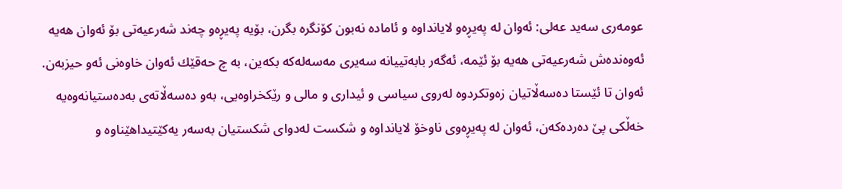عومه‌ری‌ سه‌ید عه‌لی: ئه‌وان له‌ په‌یڕه‌و لایانداوه‌ و ئاماده‌ نه‌بون کۆنگره‌ بگرن، بۆیه‌ په‌یڕه‌و چه‌ند شه‌رعیه‌تی بۆ ئه‌وان هه‌یه‌ ئه‌وه‌نده‌ش شه‌رعیه‌تی هه‌یه‌ بۆ ئێمه‌، ئه‌گه‌ر بابه‌تییانه‌ سه‌یری‌ مه‌سه‌له‌كه‌ بكه‌ین، به‌ چ حه‌قێك ئه‌وان خاوه‌نی‌ ئه‌و حیزبه‌ن. ئه‌وان تا ئێستا ده‌سه‌ڵاتیان زه‌وتكردوه‌ له‌روی‌ سیاسی‌ و ئیداری‌ و مالی‌ و رێكخراوه‌یی‌، به‌و ده‌سه‌ڵاته‌ی‌ به‌ده‌ستیانه‌وه‌یه‌ خه‌ڵكی‌ پێ‌ ده‌رده‌كه‌ن، ئه‌وان له‌ په‌یڕه‌وی‌ ناوخۆ لایانداوه‌ و شكست له‌دوای‌ شكستیان به‌سه‌ر یه‌كێتیداهێناوه‌ و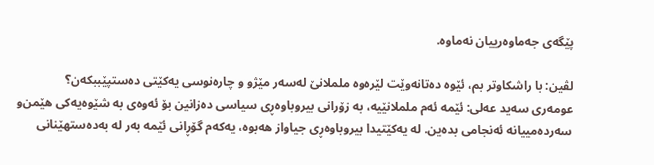پێگه‌ی‌ جه‌ماوه‌رییان نه‌ماوه‌.

لڤین: با راشكاوتر بم، ئێوه‌ ده‌تانه‌وێت لێره‌وه‌ ململانێ‌ له‌سه‌ر مێژو ‌و چاره‌نوسی یه‌كێتی‌ ده‌ستپێببكه‌ن؟
عومه‌ری‌ سه‌ید عه‌لی: ئێمه‌ ئه‌م ململانێیه‌، به‌ زۆرانی‌ بیروباوه‌ڕی‌ سیاسی ده‌زانین بۆ ئه‌وه‌ی‌ به‌ شێوه‌یه‌كی‌ هێمن‌و سه‌رده‌مییانه‌ ئه‌نجامی بده‌ین. له‌ یه‌كێتیدا بیروباوه‌ڕی‌ جیاواز هه‌بوه‌، یه‌كه‌م گۆڕانی‌ ئێمه‌ به‌ر له‌ به‌ده‌ستهێنانی‌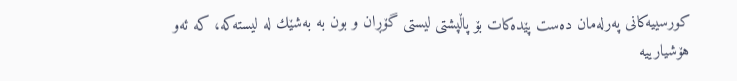كورسییه‌كانی‌ په‌رله‌مان ده‌ست پێده‌كات بۆ پاڵپشتی‌ لیستی‌ گۆڕان و بون به‌ به‌شێك له‌ لیسته‌كه‌، که‌ ئه‌و هۆشیارییه‌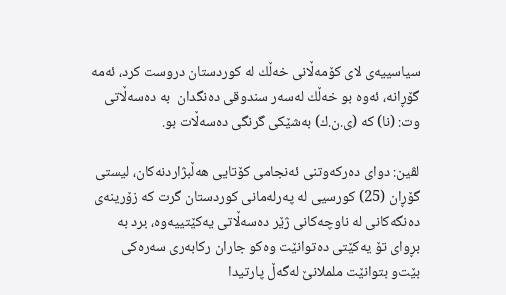سیاسییه‌ی‌ لای‌ كۆمه‌ڵانی‌ خه‌ڵك له‌ كوردستان دروست كرد، ئه‌مه‌ گۆڕانه‌، ئه‌وه‌ بو خه‌ڵك له‌سه‌ر سندوقی‌ ده‌نگدان  به‌ ده‌سه‌ڵاتی‌ وت: (نا) كه‌ (ی‌.ن.ك) به‌شێكی‌ گرنگی‌ ده‌سه‌ڵات بو.

لڤین: دوای‌ ده‌ركه‌وتنی‌ ئه‌نجامی‌ كۆتایی هه‌ڵبژاردنه‌كان، لیستی‌ گۆڕان (25) كورسیی له‌ په‌رله‌مانی‌ كوردستان گرت كه‌ زۆرینه‌ی‌ ده‌نگه‌كانی‌ له‌ ناوچه‌كانی‌ ژێر ده‌سه‌ڵاتی‌ یه‌كێتییه‌وه‌، برد به‌ بڕوای‌ تۆ یه‌كێتی‌ ده‌توانێت وه‌كو جاران ركابه‌ری‌ سه‌ره‌كی بێت‌و بتوانێت ململانێ‌ له‌گه‌ڵ‌ پارتیدا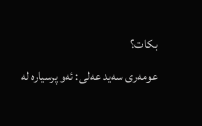بكات؟
عومه‌ری‌ سه‌ید عه‌لی: ئه‌و پرسیاره‌ له‌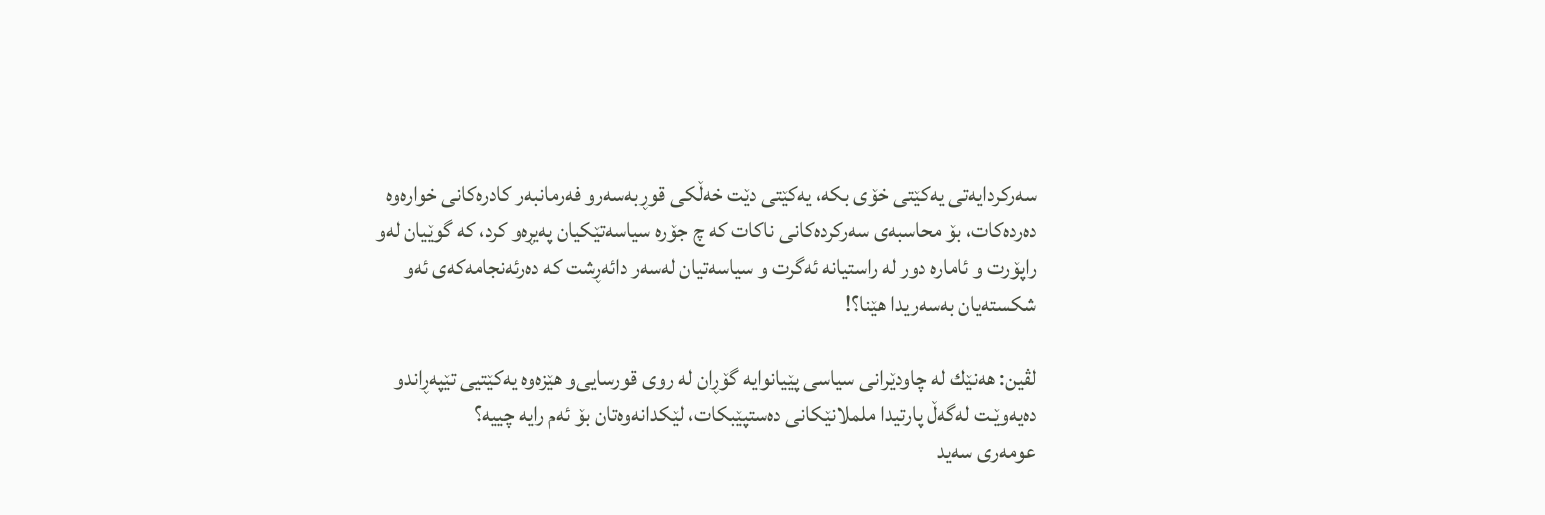سه‌رکردایه‌تی یه‌كێتی‌ خۆی‌ بكه‌، یه‌كێتی‌ دێت خه‌ڵكی‌ قوڕبه‌سه‌ر‌و فه‌رمانبه‌ر كادره‌كانی‌ خواره‌وه‌ ده‌رده‌كات، بۆ محاسبه‌ی‌ سه‌ركرده‌كانی‌ ناكات كه‌ چ جۆره‌ سیاسه‌تێكیان په‌یڕه‌و كرد، كه‌ گوێیان له‌و راپۆرت ‌و ئاماره‌ دور له‌ راستیانه‌ ئه‌گرت و سیاسه‌تیان له‌سه‌ر دائه‌ڕشت كه‌ ده‌رئه‌نجامه‌كه‌ی‌ ئه‌و شكسته‌یان به‌سه‌ریدا هێنا؟!

لڤین: هه‌نێك له‌ چاودێرانی‌ سیاسی پێیانوایه‌ گۆڕان له‌ روی‌ قورسایی‌و هێزه‌وه‌ یه‌كێتیی تێپه‌ڕاند‌و ده‌یه‌وێـت له‌گه‌ڵ‌ پارتیدا ململانێكانی‌ ده‌ستپێبكات، لێكدانه‌وه‌تان بۆ ئه‌م رایه‌ چییه‌؟
عومه‌ری‌ سه‌ید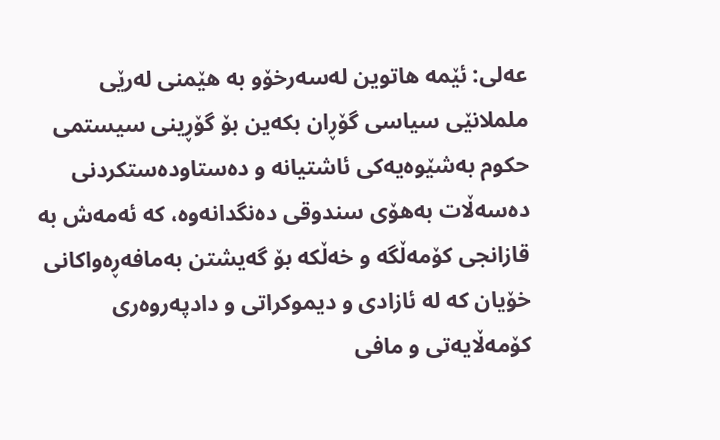عه‌لی: ئێمه‌ هاتوین له‌سه‌رخۆ‌و به‌ هێمنی‌ له‌رێی‌ ململانێی‌ سیاسی‌ گۆڕان بكه‌ین بۆ گۆڕینی‌ سیستمی‌ حكوم به‌شێوه‌یه‌کی ئاشتیانه‌ و ده‌ستاوده‌ستكردنی‌ ده‌سه‌ڵات به‌هۆی‌ سندوقی‌ ده‌نگدانه‌وه‌، كه‌ ئه‌مه‌ش به‌ قازانجی‌ كۆمه‌ڵگه‌ و خه‌ڵكه‌ بۆ گه‌یشتن به‌مافه‌ڕه‌واكانی‌ خۆیان كه‌ له‌ ئازادی‌ و دیموكراتی‌ و دادپه‌روه‌ری‌ كۆمه‌ڵایه‌تی‌ و مافی‌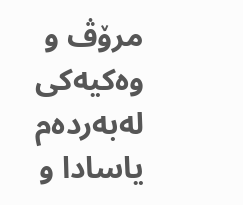مرۆڤ و وه‌كیه‌كی‌ له‌به‌رده‌م یاسادا و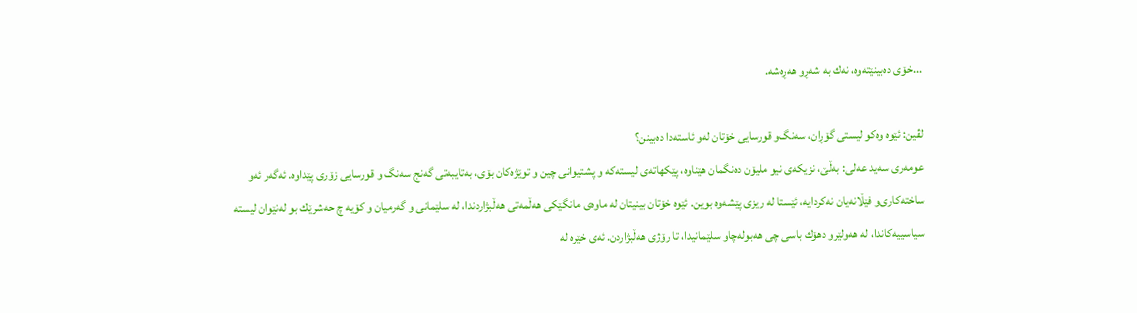...خۆی‌ ده‌بینێته‌وه‌، نه‌ك به‌ شه‌ڕ‌و هه‌ڕه‌شه‌.

لڤین: ئێوه‌ وه‌كو لیستی‌ گۆڕان، سه‌نگ‌و قورسایی خۆتان له‌و ئاسته‌دا ده‌بینن؟
عومه‌ری‌ سه‌ید عه‌لی: به‌ڵێ‌، نزیكه‌ی‌ نیو ملیۆن ده‌نگمان هێناوه‌، پێكهاته‌ی‌ لیسته‌كه‌ و پشتیوانی‌ چین و توێژه‌كان بۆی‌، به‌تایبه‌تی‌ گه‌نج سه‌نگ و قورسایی زۆری‌ پێداوه‌. ئه‌گه‌ر ئه‌و ساخته‌كاری‌‌و فێڵانه‌یان نه‌كردایه‌، ئێستا له‌ ریزی‌ پێشه‌وه‌ بوین. ئێوه‌ خۆتان بینیتان له‌ ماوه‌ی‌ مانگێكی‌ هه‌ڵمه‌تی‌ هه‌ڵبژاردندا، له‌ سلێمانی‌ و گه‌رمیان و کۆیه‌ چ حه‌شرێك بو له‌نێوان لیسته‌ سیاسییه‌كاندا، له‌ هه‌ولێر‌و دهۆك باسی چی هه‌بوله‌چاو سلێمانیدا، تا رۆژی‌ هه‌ڵبژاردن. ئه‌ی‌ خێره‌ له‌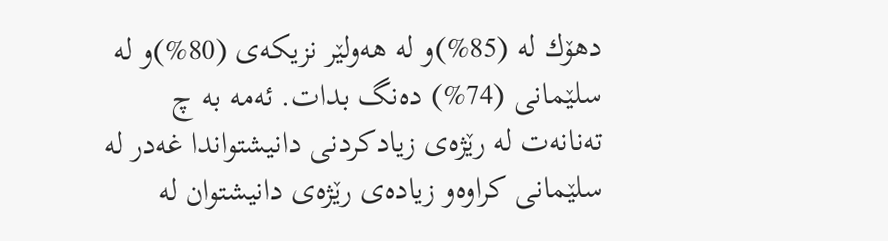دهۆك له‌ (85%)و له‌ هه‌ولێر نزیكه‌ی‌ (80%)و له‌ سلێمانی‌ (74%) ده‌نگ بدات. ئه‌مه‌ به‌ چ ته‌نانه‌ت له‌ رێژه‌ی‌ زیادكردنی‌ دانیشتواندا غه‌در له‌ سلێمانی‌ كراوه‌‌و زیاده‌ی‌ رێژه‌ی‌ دانیشتوان له‌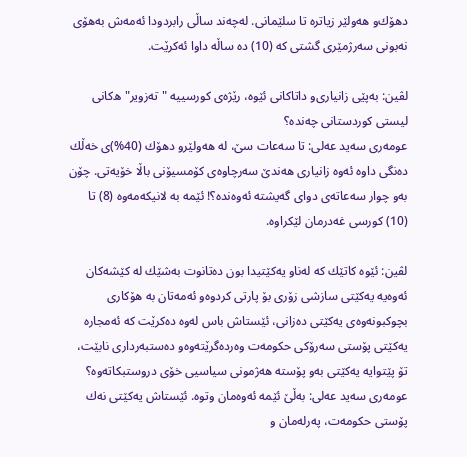دهۆك‌و هه‌ولێر زیاتره‌ تا سلێمانی‌. له‌چه‌ند ساڵی‌ رابردودا ئه‌مه‌ش به‌هۆی‌ نه‌بونی‌ سه‌رژمێری‌ گشتی‌ كه‌ (10) ده‌ ساڵه‌ داوا ئه‌كرێت.

لڤین: به‌پێی‌ زانیاری‌‌و داتاكانی‌ ئێوه‌، رێژه‌ی كورسییه‌ "ته‌زویر"ه‌كانی‌ لیستی‌ كوردستانی‌ چه‌نده‌؟
عومه‌ری‌ سه‌ید عه‌لی: تا سه‌عات سێ‌، له‌ هه‌ولێر‌و دهۆك (40%)ی‌ خه‌ڵك ده‌نگی‌ داوه‌ ئه‌وه‌ زانیاری هه‌ندێ سه‌رچاوه‌ی کۆمسیۆنی باڵا خۆیه‌تی. چۆن به‌و چوار سه‌عاته‌ی‌ دوای‌ گه‌یشته‌ ئه‌وه‌نده‌؟! ئێمه‌ به‌ لانیكه‌مه‌وه‌ (8) تا (10) كورسی غه‌درمان لێكراوه‌.

لڤین: ئێوه‌ كاتێك كه‌ له‌ناو یه‌كێتیدا بون ده‌تانوت به‌شێك له‌ كێشه‌كان ئه‌وه‌یه‌ یه‌كێتی‌ سازشی‌ زۆری‌ بۆ پارتی‌ كردوه‌‌و ئه‌مه‌تان به‌ هۆكاری‌ بچوكبونه‌وه‌ی‌ یه‌كێتی‌ ده‌زانی‌، ئێستاش باس له‌وه‌ ده‌كرێت كه‌ ئه‌مجاره‌ یه‌كێتی‌ پۆستی‌ سه‌رۆكی‌ حكومه‌ت وه‌رده‌گرێته‌وه‌‌و ده‌ستبه‌رداری‌ نابێت، تۆ پێتوایه‌ یه‌كێتی‌ به‌و پۆسته‌ هه‌ژمونی‌ سیاسیی خۆی‌ دروستبكاته‌وه‌؟
عومه‌ری‌ سه‌ید عه‌لی: به‌ڵێ‌ ئێمه‌ ئه‌وه‌مان وتوه‌. ئێستاش یه‌كێتی نه‌ك پۆستی‌ حكومه‌ت، په‌رله‌مان و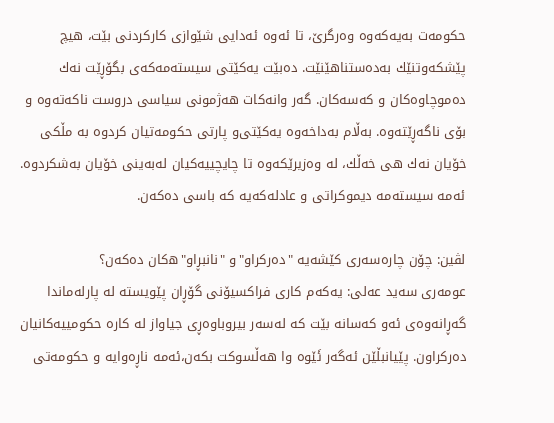حكومه‌ت به‌یه‌كه‌وه‌ وه‌رگرێ‌، تا ئه‌وه‌ ئه‌دایی‌ شێوازی‌ كاركردنی‌ بێت، هیچ پێشكه‌وتنێك به‌ده‌ستناهێنێت. ده‌بێت یه‌كێتی‌ سیسته‌مه‌كه‌ی‌ بگۆڕێت نه‌ك ده‌موچاوه‌كان و كه‌سه‌كان. گه‌ر وانه‌كات هه‌ژمونی‌ سیاسی‌ دروست ناكه‌ته‌وه‌ و بۆی‌ ناگه‌ڕێته‌وه‌. به‌ڵام به‌داخه‌وه‌ یه‌كێتی‌‌و پارتی‌ حكومه‌تیان كردوه‌ به‌ مڵكی‌ خۆیان نه‌ك هی‌ خه‌ڵك، له‌ وه‌زیرێكه‌وه‌ تا چایچییه‌كیان له‌به‌ینی‌ خۆیان به‌شكردوه‌. ئه‌مه‌ سیسته‌مه‌ دیموكراتی و عادله‌كه‌یه‌ كه‌ باسی‌ ده‌كه‌ن.

لڤین: چۆن چاره‌سه‌ری‌ كێشه‌یه‌ "ده‌ركراو"و "نانبڕاو"ه‌كان ده‌كه‌ن؟
عومه‌ری‌ سه‌ید عه‌لی: یه‌كه‌م كاری‌ فراكسیۆنی‌ گۆڕان پێویسته‌ له‌ پارله‌ماندا گه‌ڕانه‌وه‌ی‌ ئه‌و كه‌سانه‌ بێت كه‌ له‌سه‌ر بیروباوه‌ڕی‌ جیاواز له‌ كاره‌ حكومییه‌كانیان ده‌ركراون. پێیانبڵێن ئه‌گه‌ر ئَێوه‌ وا هه‌ڵسوكت بكه‌ن،ئه‌مه‌ ناڕه‌وایه‌ و حكومه‌تی‌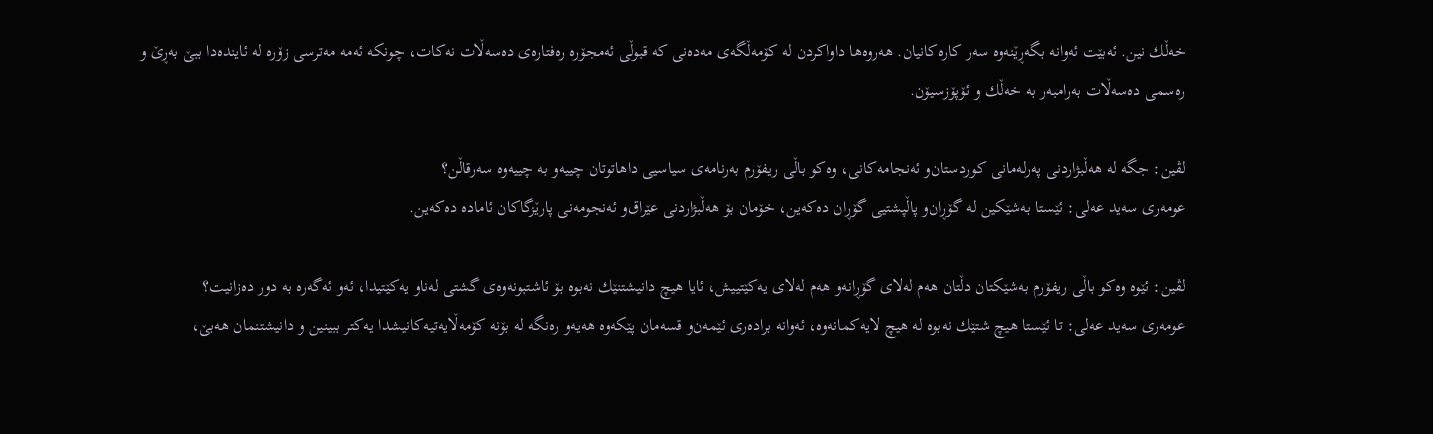خه‌ڵك نین. ئه‌بێت ئه‌وانه‌ بگه‌ڕێنه‌وه‌ سه‌ر كاره‌كانیان. هه‌روه‌ها داواكردن له‌ كۆمه‌ڵگه‌ی‌ مه‌ده‌نی‌ كه‌ قبوڵی‌ ئه‌مجۆره‌ ره‌فتاره‌ی‌ ده‌سه‌ڵات نه‌كات، چونكه‌ ئه‌مه‌ مه‌ترسی‌ زۆره‌ له‌ ئاینده‌دا ببێ به‌ڕێ‌ و ره‌سمی‌ ده‌سه‌ڵات به‌رامبه‌ر به‌ خه‌ڵك و ئۆپۆزسیۆن.

لڤین: جگه‌ له‌ هه‌ڵبژاردنی‌ په‌رله‌مانی‌ كوردستان‌و ئه‌نجامه‌كانی‌، وه‌كو باڵی‌ ریفۆرم به‌رنامه‌ی‌ سیاسیی داهاتوتان چییه‌‌و به‌ چییه‌وه‌ سه‌رقاڵن؟
عومه‌ری‌ سه‌ید عه‌لی: ئێستا به‌شێكین له‌ گۆڕان‌و پاڵپشتیی‌ گۆڕان ده‌كه‌ین، خۆمان بۆ هه‌ڵبژاردنی‌ عێراق‌و ئه‌نجومه‌نی‌ پارێزگاكان ئاماده‌ ده‌كه‌ین.

لڤین: ئێوه‌ وه‌كو باڵی‌ ریفۆرم به‌شێكتان دڵتان هه‌م له‌لای‌ گۆڕانه‌‌و هه‌م له‌لای‌ یه‌كێتییش، ئایا هیچ دانیشتنێك نه‌بوه‌ بۆ ئاشتبونه‌وه‌ی‌ گشتی‌ له‌ناو یه‌كێتیدا، ئه‌و ئه‌گه‌ره‌ به‌ دور ده‌زانیت؟
عومه‌ری‌ سه‌ید عه‌لی: تا ئێستا هیچ شتێك نه‌بوه‌ له‌ هیچ لایه‌كمانه‌وه‌، ئه‌وانه‌ براده‌ری‌ ئێمه‌ن‌و قسه‌مان پێكه‌وه‌ هه‌یه‌‌و ره‌نگه‌ له‌ بۆنه‌ كۆمه‌ڵایه‌تیه‌كانیشدا یه‌كتر ببینین و دانیشتنمان هه‌بێ‌،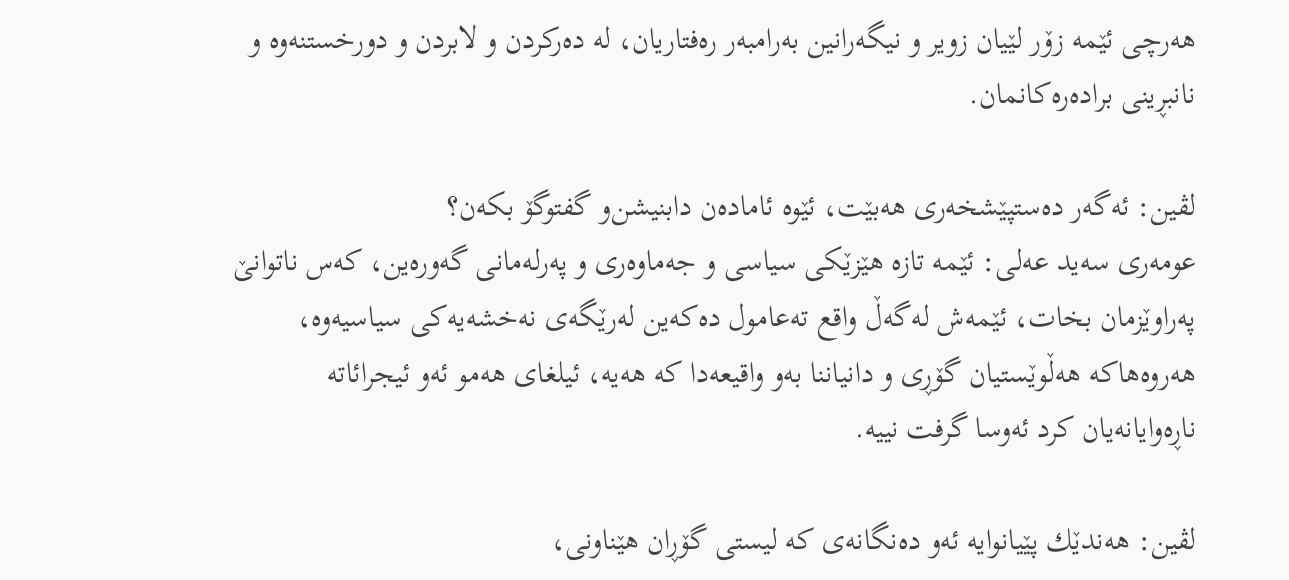هه‌رچی‌ ئێمه‌ زۆر لێیان زویر و نیگه‌رانین به‌رامبه‌ر ره‌فتاریان، له‌ ده‌ركردن و لابردن و دورخستنه‌وه‌ و نانبڕینی‌ براده‌ره‌كانمان.

لڤین: ئه‌گه‌ر ده‌ستپێشخه‌ری‌ هه‌بێت، ئێوه‌ ئاماده‌ن دابنیشن‌و گفتوگۆ بكه‌ن؟
عومه‌ری‌ سه‌ید عه‌لی: ئێمه‌ تازه‌ هێزێكی‌ سیاسی‌ و جه‌ماوه‌ری‌ و په‌رله‌مانی‌ گه‌وره‌ین، كه‌س ناتوانێ‌ په‌راوێزمان بخات، ئێمه‌ش له‌گه‌ڵ واقع ته‌عامول ده‌كه‌ین له‌رێگه‌ی‌ نه‌خشه‌یه‌كی‌ سیاسیه‌وه‌، هه‌روه‌هاكه‌ هه‌ڵوێستیان گۆڕی‌ و دانیاننا به‌و واقیعه‌دا كه‌ هه‌یه‌، ئیلغای‌ هه‌مو ئه‌و ئیجرائاته‌ ناڕه‌وایانه‌یان كرد ئه‌وسا گرفت نییه‌.

لڤین: هه‌ندێك پێیانوایه‌ ئه‌و ده‌نگانه‌ی‌ كه‌ لیستی‌ گۆڕان هێناونی‌،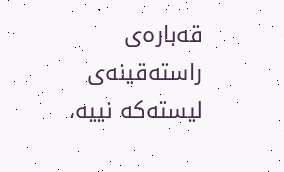قه‌باره‌ی‌ راسته‌قینه‌ی‌ لیسته‌كه‌ نییه‌،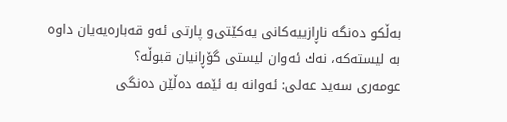به‌ڵكو ده‌نگه‌ ناڕازییه‌كانی‌ یه‌كێتی‌‌و پارتی‌ ئه‌و قه‌باره‌یه‌یان داوه‌ به‌ لیسته‌كه‌، نه‌ك ئه‌وان لیستی‌ گۆڕانیان قبوڵه‌؟
عومه‌ری‌ سه‌ید عه‌لی: ئه‌وانه‌ به‌ ئێمه‌ ده‌ڵێن ده‌نگی‌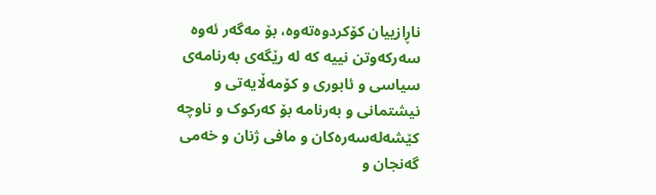ناڕازییان كۆكردوه‌ته‌وه‌، بۆ مه‌گه‌ر ئه‌وه‌ سه‌ركه‌وتن نییه‌ كه‌ له‌ رێگه‌ی‌ به‌رنامه‌ی سیاسی‌ و ئابوری‌ و كۆمه‌ڵایه‌تی‌ و نیشتمانی‌ و به‌رنامه‌ بۆ که‌رکوک و ناوچه‌ کێشه‌له‌سه‌ره‌کان و مافی‌ ژنان و خه‌می‌ گه‌نجان و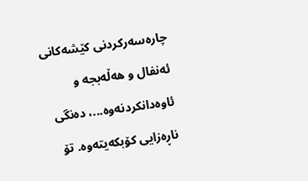چاره‌سه‌ركردنی‌ كێشه‌كانی‌ ئه‌نفال و هه‌ڵه‌بجه‌ و ئاوه‌دانكردنه‌وه‌...، ده‌نگی‌ ناڕه‌زایی كۆبكه‌یته‌وه‌. تۆ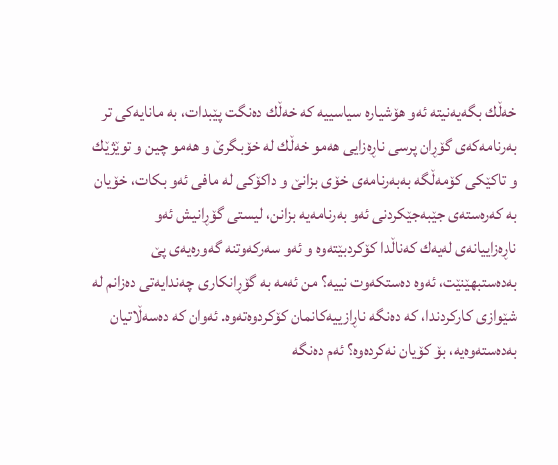خه‌ڵك بگه‌یه‌نیته‌ ئه‌و هۆشیاره‌ سیاسییه‌ كه‌ خه‌ڵك ده‌نگت پێبدات، به‌ مانایه‌كی‌ تر به‌رنامه‌كه‌ی‌ گۆڕان پرسی‌ ناڕه‌زایی‌ هه‌مو خه‌ڵك له‌ خۆبگرێ‌ و هه‌مو چین و توێژێك و تاكێکی‌ كۆمه‌ڵگه‌ به‌به‌رنامه‌ی‌ خۆی‌ بزانێ‌ و داكۆكی‌ له‌ مافی‌ ئه‌و بكات، خۆیان به‌ كه‌ره‌سته‌ی‌ جێبه‌جێكردنی‌ ئه‌و به‌رنامه‌یه‌ بزانن، لیستی‌ گۆڕانیش ئه‌و ناڕه‌زاییانه‌ی‌ له‌یه‌ك كه‌ناڵدا كۆكردبێته‌وه‌ و ئه‌و سه‌ركه‌وتنه‌ گه‌وره‌یه‌ی‌ پێ به‌ده‌ستبهێنێت، ئه‌وه‌ ده‌ستكه‌وت نییه‌؟ من ئه‌مه‌ به‌ گۆڕانكاری‌ چه‌ندایه‌تی‌ ده‌زانم له‌ شێوازی‌ كاركردندا، كه‌ ده‌نگه‌ ناڕازییه‌كانمان كۆكردوه‌ته‌وه‌. ئه‌وان كه‌ ده‌سه‌ڵاتیان به‌ده‌سته‌وه‌یه‌، بۆ كۆیان نه‌كرده‌وه‌؟ ئه‌م ده‌نگه‌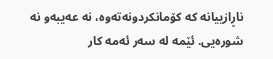ناڕازییانه‌ كه‌ كۆمانكردونه‌ته‌وه‌، نه‌ عه‌یبه‌‌و نه‌ شوره‌یی‌. ئێمه‌ له‌ سه‌ر ئه‌مه‌ كار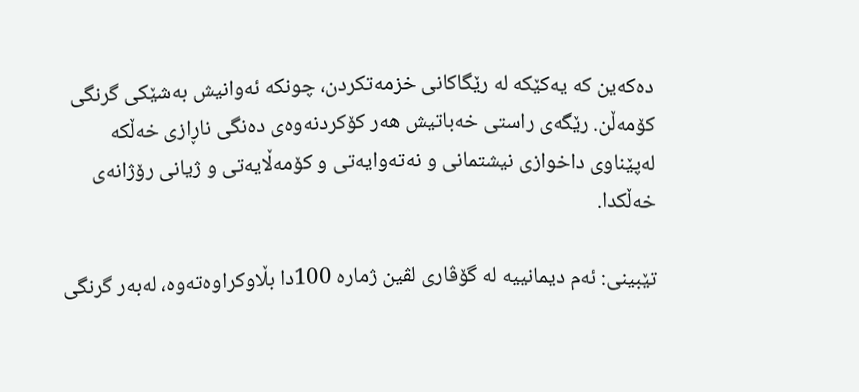ده‌كه‌ین که‌ یه‌کێکه‌ له‌ رێگاکانی خزمه‌تکردن، چونکه‌ ئه‌وانیش به‌شێکی گرنگی کۆمه‌ڵن. رێگه‌ی‌ راستی‌ خه‌باتیش هه‌ر كۆكردنه‌وه‌ی‌ ده‌نگی‌ ناڕازی‌ خه‌ڵكه‌ له‌پێناوی‌ داخوازی‌ نیشتمانی‌ و نه‌ته‌وایه‌تی‌ و كۆمه‌ڵایه‌تی‌ و ژیانی رۆژانه‌ی‌ خه‌ڵكدا.

تێبینی: ئه‌م دیمانییه‌ له‌ گۆڤاری لڤین ژماره‌ 100دا بڵاوکراوه‌ته‌وه‌، له‌به‌ر گرنگی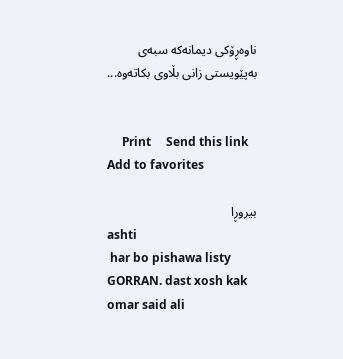ناوه‌ڕۆکی دیمانه‌که‌ سبه‌ی به‌پێویستی زانی بڵاوی بکاته‌وه‌...


     Print     Send this link     Add to favorites

بیروڕا
ashti
 har bo pishawa listy GORRAN. dast xosh kak omar said ali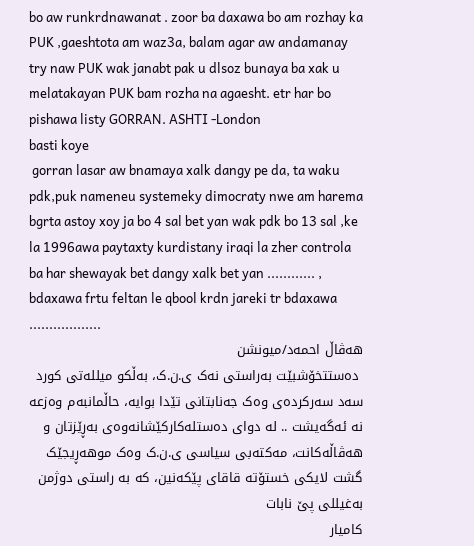bo aw runkrdnawanat . zoor ba daxawa bo am rozhay ka PUK ,gaeshtota am waz3a, balam agar aw andamanay try naw PUK wak janabt pak u dlsoz bunaya ba xak u melatakayan PUK bam rozha na agaesht. etr har bo pishawa listy GORRAN. ASHTI -London
basti koye
 gorran lasar aw bnamaya xalk dangy pe da, ta waku pdk,puk nameneu systemeky dimocraty nwe am harema bgrta astoy xoy ja bo 4 sal bet yan wak pdk bo 13 sal ,ke la 1996awa paytaxty kurdistany iraqi la zher controla ba har shewayak bet dangy xalk bet yan ............ , bdaxawa frtu feltan le qbool krdn jareki tr bdaxawa ..................
هه‌ڤاڵ احمه‌د/میونشن
 ده‌ستتخۆشبێت به‌راستی نه‌ک ی.ن.ک، به‌ڵکو میلله‌تی کورد سه‌د سه‌رکرده‌ی وه‌ک جه‌نابتانی تێدا بوایه‌، حاڵمانبه‌م وه‌زعه‌ نه‌ ئه‌گه‌یشت .. له‌ دوای ده‌ستله‌کارکێشانه‌وه‌ی به‌ڕێزتان و هه‌ڤا‌ڵه‌کانت، مه‌کته‌بی سیاسی ی.ن.ک وه‌ک موهه‌ڕیجێک گشت لایکی خستۆته‌ قاقای پێکه‌نین، که‌ به‌ راستی دوژمن به‌غیللی پێ نابات
كامیار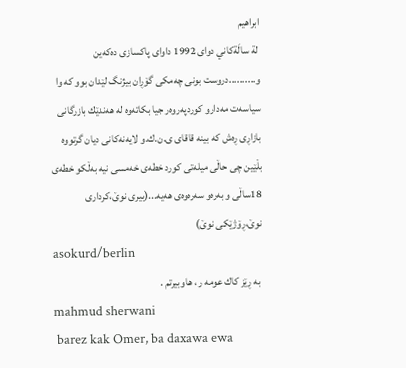ابراهیم
 لة سالَةكاني دوای 1992 داوای پاكسازی ده‌كه‌ین و..........دروست بونی چه‌مكی گۆڕان بیژنگ لێدان بوو كه‌ وا سیاسه‌ت مه‌دارو كوردپه‌روه‌ر جیا بكاته‌وه‌ له‌ هه‌ندێك بازرگانی بازاڕی ڕه‌ش كه‌ بینه‌ قاقای ی.ن.ك.و لایه‌نه‌كانی دیان گرتووه بڵێین چی حاڵی میله‌تی كورد خطه‌ی خه‌مسی نیه‌ به‌ڵكو خطه‌ی 18ساڵی ‌و به‌ره‌و سه‌ره‌وه‌ی هه‌یه‌...(بیری نوێ،كرداری نوێ،ڕۆژێكی نوێ)
asokurd/berlin
 به ڕێز كاك عومه ر ، هاوبیرتم .
mahmud sherwani
 barez kak Omer, ba daxawa ewa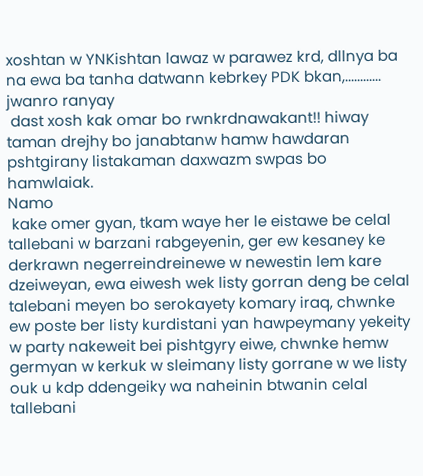xoshtan w YNKishtan lawaz w parawez krd, dllnya ba na ewa ba tanha datwann kebrkey PDK bkan,............
jwanro ranyay
 dast xosh kak omar bo rwnkrdnawakant!! hiway taman drejhy bo janabtanw hamw hawdaran pshtgirany listakaman daxwazm swpas bo hamwlaiak.
Namo
 kake omer gyan, tkam waye her le eistawe be celal tallebani w barzani rabgeyenin, ger ew kesaney ke derkrawn negerreindreinewe w newestin lem kare dzeiweyan, ewa eiwesh wek listy gorran deng be celal talebani meyen bo serokayety komary iraq, chwnke ew poste ber listy kurdistani yan hawpeymany yekeity w party nakeweit bei pishtgyry eiwe, chwnke hemw germyan w kerkuk w sleimany listy gorrane w we listy ouk u kdp ddengeiky wa naheinin btwanin celal tallebani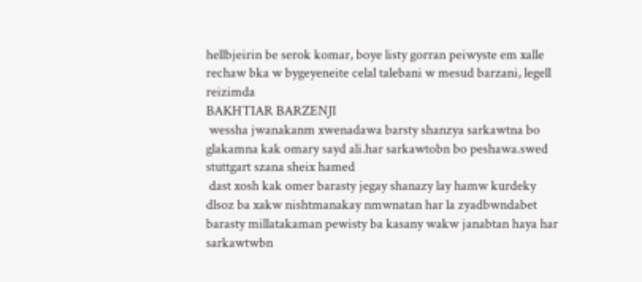hellbjeirin be serok komar, boye listy gorran peiwyste em xalle rechaw bka w bygeyeneite celal talebani w mesud barzani, legell reizimda
BAKHTIAR BARZENJI
 wessha jwanakanm xwenadawa barsty shanzya sarkawtna bo glakamna kak omary sayd ali.har sarkawtobn bo peshawa.swed
stuttgart szana sheix hamed
 dast xosh kak omer barasty jegay shanazy lay hamw kurdeky dlsoz ba xakw nishtmanakay nmwnatan har la zyadbwndabet barasty millatakaman pewisty ba kasany wakw janabtan haya har sarkawtwbn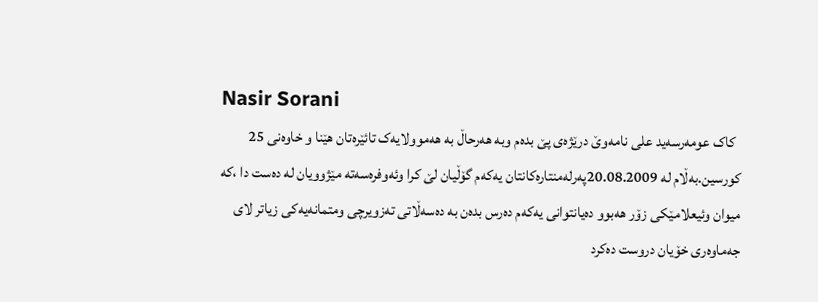Nasir Sorani
  کاک عومه‌رسه‌ید علی نامه‌وێ درێژه‌ی پێ بده‌م وبه‌ هه‌رحاڵ به‌ هه‌موولایه‌ک تائێره‌تان هێنا و خاوه‌نی 25 کورسین.به‌ڵام له‌ 20.08.2009په‌رله‌منتاره‌کانتان یه‌که‌م گۆڵیان لێ کرا وئه‌وفره‌سه‌ته‌ مێژوویان له‌ ده‌ست دا ،که‌ میوان وئیعلامێکی زۆر هه‌بوو ده‌یانتوانی یه‌که‌م ده‌رس بده‌ن به‌ ده‌سه‌ڵاتی ته‌زویرچی ومتمانه‌یه‌کی زیاتر لای جه‌ماوه‌ری خۆیان دروست ده‌کرد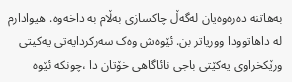به‌هاتنه‌ ده‌ره‌وه‌یان له‌گه‌ڵ چاکسازی به‌ڵام به‌ داخه‌وه‌. هیوادارم له‌ داهاتوودا ووریاتر بن. ئێوه‌ش وه‌ک سه‌رکردایه‌تی یه‌کیتی ورێکخراوی یه‌کێتی باجی نائاگاهی خۆتان دا ،چونکه‌ ئێوه‌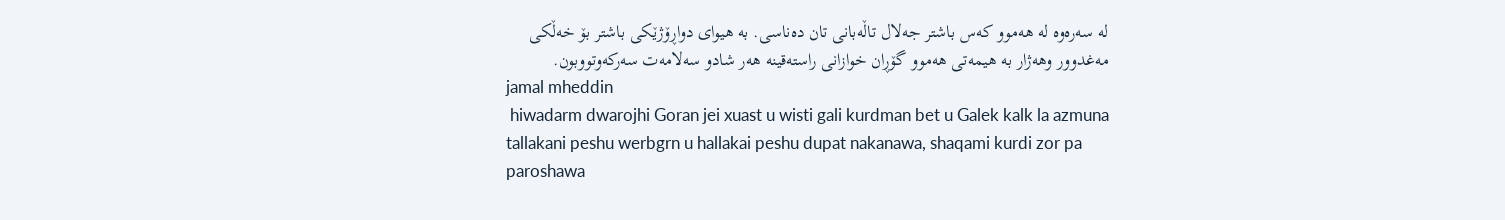له‌ سه‌ره‌وه‌ له‌ هه‌موو که‌س باشتر جه‌لال تاڵه‌بانی تان ده‌ناسی. به‌ هیوای دواڕۆژێکی باشتر بۆ خه‌ڵکی مه‌غدوور وهه‌ژار به‌ هیمه‌تی هه‌موو گۆڕان خوازانی راسته‌قینه هه‌ر شادو سه‌لامه‌ت سه‌رکه‌وتووبون.
jamal mheddin
 hiwadarm dwarojhi Goran jei xuast u wisti gali kurdman bet u Galek kalk la azmuna tallakani peshu werbgrn u hallakai peshu dupat nakanawa, shaqami kurdi zor pa paroshawa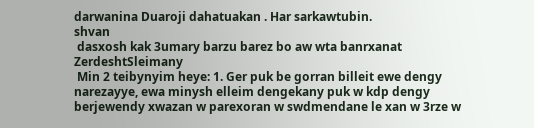darwanina Duaroji dahatuakan . Har sarkawtubin.
shvan
 dasxosh kak 3umary barzu barez bo aw wta banrxanat
ZerdeshtSleimany
 Min 2 teibynyim heye: 1. Ger puk be gorran billeit ewe dengy narezayye, ewa minysh elleim dengekany puk w kdp dengy berjewendy xwazan w parexoran w swdmendane le xan w 3rze w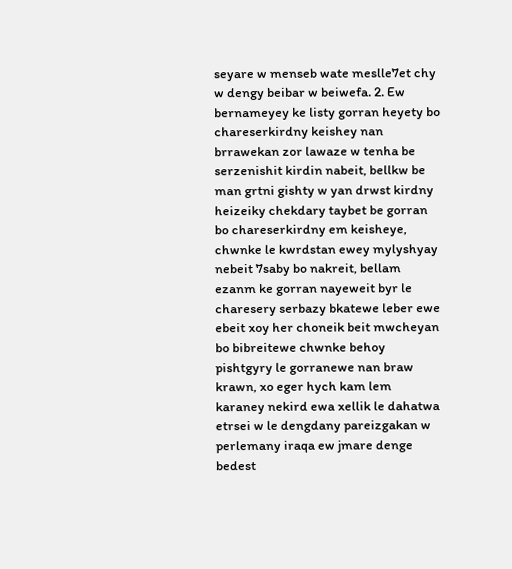seyare w menseb wate meslle7et chy w dengy beibar w beiwefa. 2. Ew bernameyey ke listy gorran heyety bo chareserkirdny keishey nan brrawekan zor lawaze w tenha be serzenishit kirdin nabeit, bellkw be man grtni gishty w yan drwst kirdny heizeiky chekdary taybet be gorran bo chareserkirdny em keisheye, chwnke le kwrdstan ewey mylyshyay nebeit 7saby bo nakreit, bellam ezanm ke gorran nayeweit byr le charesery serbazy bkatewe leber ewe ebeit xoy her choneik beit mwcheyan bo bibreitewe chwnke behoy pishtgyry le gorranewe nan braw krawn, xo eger hych kam lem karaney nekird ewa xellik le dahatwa etrsei w le dengdany pareizgakan w perlemany iraqa ew jmare denge bedest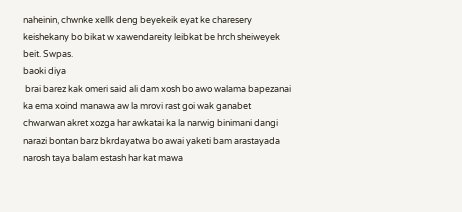naheinin, chwnke xellk deng beyekeik eyat ke charesery keishekany bo bikat w xawendareity leibkat be hrch sheiweyek beit. Swpas.
baoki diya
 brai barez kak omeri said ali dam xosh bo awo walama bapezanai ka ema xoind manawa aw la mrovi rast goi wak ganabet chwarwan akret xozga har awkatai ka la narwig binimani dangi narazi bontan barz bkrdayatwa bo awai yaketi bam arastayada narosh taya balam estash har kat mawa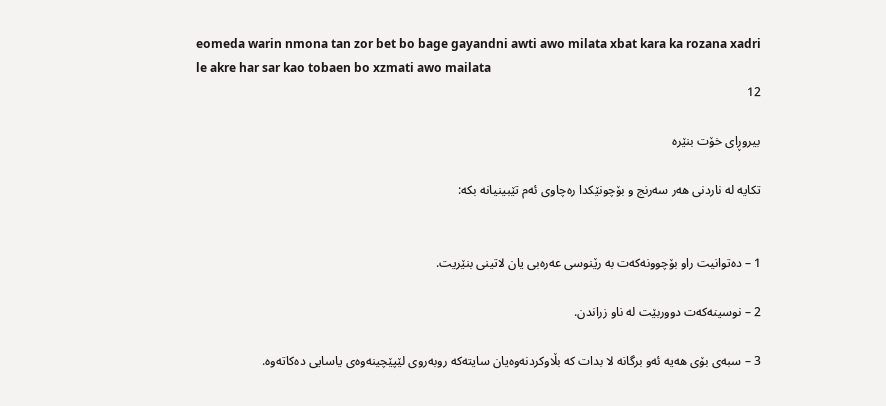eomeda warin nmona tan zor bet bo bage gayandni awti awo milata xbat kara ka rozana xadri le akre har sar kao tobaen bo xzmati awo mailata
12

بیروڕای خۆت بنێره‌

تکایه‌ له‌ ناردنی هه‌ر سه‌رنج و بۆچونێکدا ره‌چاوی ئه‌م تێبینیانه‌ بکه‌:


1 – ده‌توانیت راو بۆچوونه‌که‌ت به‌ رێنوسی عه‌ره‌بی یان لاتینی بنێریت.

2 – نوسینه‌که‌ت دووربێت له‌ ناو زراندن.

3 – سبه‌ی بۆی هه‌یه‌ ئه‌و برگانه‌ لا بدات که‌ بڵاوکردنه‌وه‌یان سایته‌که‌ روبه‌روی لێپێچینه‌وه‌ی یاسایی ده‌کاته‌وه‌.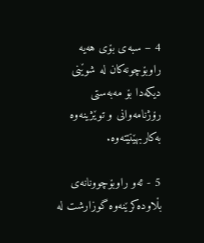4 – سبه‌ی بۆی هه‌یه‌ راوبۆچونه‌کان له‌ شوێنی دیکه‌دا بۆ مه‌به‌ستی رۆژنامه‌وانی و توێژینه‌وه‌ به‌کاربهێنێته‌وه‌.

5 - ئه‌و راوبۆچوونانه‌ی بڵاوده‌کرێنه‌وه‌ گوزارشت له‌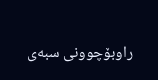راوبۆچوونی سبه‌ی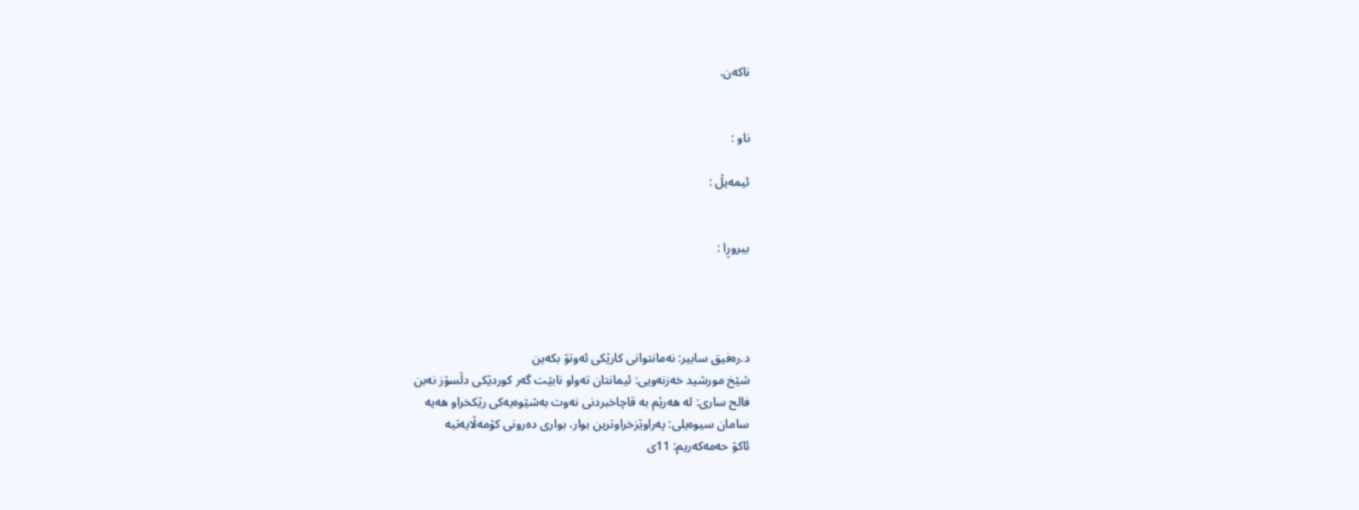ناکه‌ن.


ناو :

ئیمه‌یڵ :


بیروڕا :




د.ره‌فیق سابیر: نه‌مانتوانی کارێکی ئه‌وتۆ بکه‌ین
شێخ مورشید خه‌زنه‌ویی: ئیمانتان ته‌واو نابێت گه‌ر کوردێکی دڵسۆز نه‌بن
فالح ساری‌: له‌ هه‌رێم به‌ قاچاخبردنی نه‌وت به‌شێوه‌یه‌كی رێكخراو هه‌یه‌
سامان سیوه‌یلی: په‌راوێزخراوترین بوار، بواری ده‌رونی كۆمه‌ڵایه‌تیه‌
ئاکۆ حه‌مه‌که‌ریم: 11ی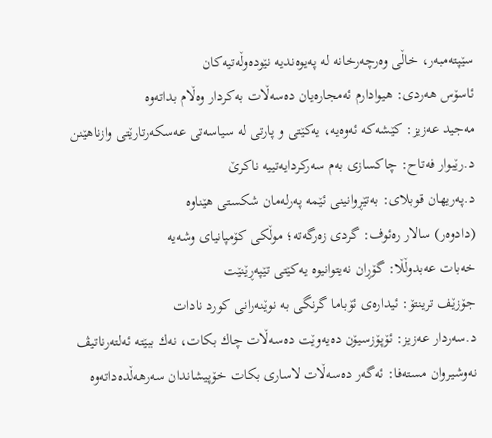سێپته‌مبه‌ر، خاڵی وه‌رچه‌رخانه‌ له‌ په‌یوه‌ندیه‌ نێوده‌وڵه‌تیه‌کان
ئاسۆس هه‌ردی‌: هیوادارم ئه‌مجاره‌یان ده‌سه‌ڵات به‌كردار وه‌ڵام بداته‌وه‌
مەجید عەزیز: کێشه‌که‌ ئه‌وه‌یه‌، یەکێتی و پارتی لە سیاسەتی عەسکەرتارێتی وازناهێنن
د.رێبوار فه‌تاح: چاكسازی به‌م سه‌ركردایه‌تییه‌ ناكرێ
د.په‌ریهان قوبلای: به‌تێڕوانینی ئێمه‌ په‌رله‌مان شكستی هێناوه‌
(دادوەر) سالار رەئوف: گردی زەرگەتە؛ موڵکی كۆمپانیای وشەیە
خه‌بات عه‌بدوڵڵا: گۆڕان نه‌یتوانیوه‌ یه‌کێتی تێپه‌ڕێنێت
جۆزێف ترینتۆ: ئیداره‌ی ئۆباما گرنگی به‌ نوێنه‌رانی كورد نادات
د.سه‌ردار عه‌زیز: ئۆپۆزسیۆن ده‌یه‌وێت ده‌سه‌ڵات چاك بكات، نه‌ك ببێته‌ ئه‌لته‌رناتیڤ
نه‌وشیروان مسته‌فا: ئه‌گه‌ر ده‌سه‌ڵات لاساری‌ بكات خۆپیشاندان سه‌رهه‌ڵده‌داته‌وه‌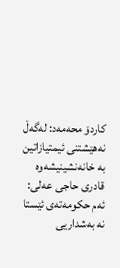كاردۆ محه‌مه‌د: له‌گه‌ڵ نه‌هێشتنی‌ ئیمتیازاتین به‌ خانه‌نشینیشه‌وه‌
قادری حاجی عەلی: ئەم حكومەتەی ئێستا نە بەشداریی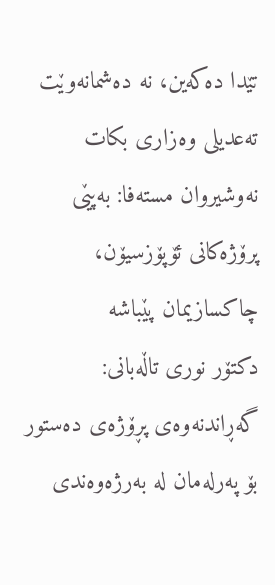تێدا دەكەین، نە دەشمانەوێت تەعدیلی وه‌زاری بكات
نه‌وشیروان مسته‌فا: به‌پێی پرۆژه‌كانی ئۆپۆزسیۆن، چاكسازیمان پێباشه‌
دكتۆر نوری‌ تاڵه‌بانی‌: گه‌ڕاندنه‌وه‌ی‌ پڕۆژه‌ی‌ ده‌ستور بۆ په‌رله‌مان له‌ به‌رژه‌وه‌ندی‌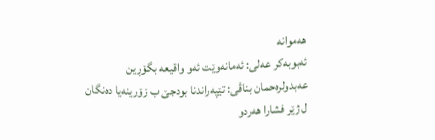هه‌موانه‌
ئه‌بوبه‌كر عه‌لی‌: ئه‌مانه‌وێت ئه‌و واقیعه‌ بگۆڕین
عه‌بدولره‌حمان بناڤی‌: تێپه‌راندنا بودجێ‌ ب زۆرینه‌یا ده‌نگان ل ژێر فشارا هه‌ردو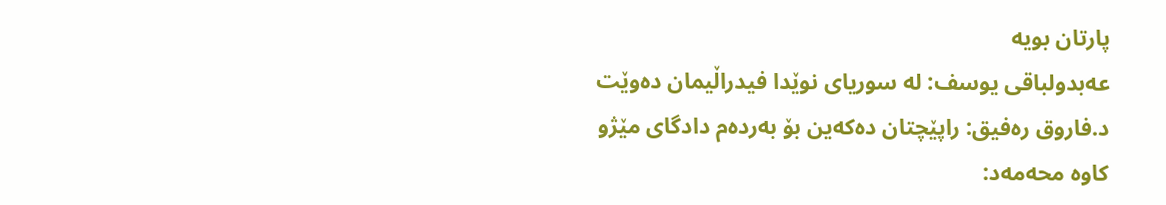پارتان بویه‌
عه‌بدولباقی‌ یوسف: له‌ سوریای‌ نوێدا فیدراڵیمان ده‌وێت
د.فاروق ره‌فیق: راپێچتان ده‌كه‌ین بۆ به‌رده‌م دادگای‌ مێژو
كاوه‌ محه‌مه‌د: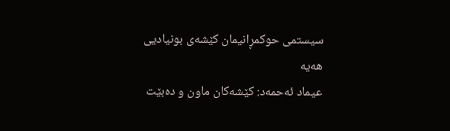سیستمی حوكمڕانیمان كێشه‌ی بونیادیی هه‌یه‌
عیماد ئەحمەد: کێشه‌کان ماون و ده‌بێت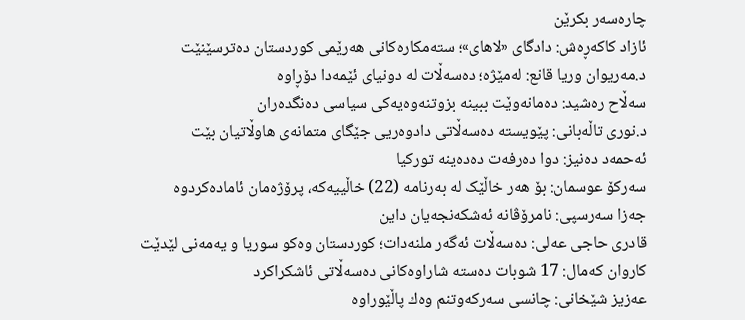چاره‌سه‌ر بکرێن
ئازاد كاكەڕەش: دادگای «لاهای»؛ ستەمكارەكانی هەرێمی كوردستان دەترسێنێت
د.مه‌ریوان وریا قانع: لەمێژە؛ دەسەڵات لە دونیای ئێمەدا دۆڕاوە
سەڵاح رەشید: ده‌مانه‌وێت ببینه بزوتنه‌وه‌یه‌کی سیاسی ده‌نگده‌ران
د.نوری تاڵەبانی: پێویستە دەسەڵاتی دادوەریی جێگای متمانەی هاوڵاتیان بێت
ئه‌حمه‌د ده‌نیز: دوا ده‌رفه‌ت ده‌ده‌ینه‌ تورکیا
سه‌ركۆ عوسمان: بۆ هه‌ر خاڵێک له‌ به‌رنامه‌ (22) خاڵییه‌كه‌، پرۆژه‌مان ئاماده‌كردوه‌
جەزا سەرسپی: نامرۆڤانە ئه‌شکه‌نجه‌یان داین
قادری حاجی عه‌لی: ده‌سه‌ڵات ئه‌گه‌ر ملنه‌دات؛ کوردستان وه‌کو سوریا و یه‌مه‌نی لێدێت
كاروان كه‌مال: 17 شوبات ده‌سته‌ شاراوه‌كانی‌ ده‌سه‌ڵاتی‌ ئاشكراكرد
عەزیز شێخانی: چانسی سه‌ركه‌وتنم وه‌ك پاڵێوراوه‌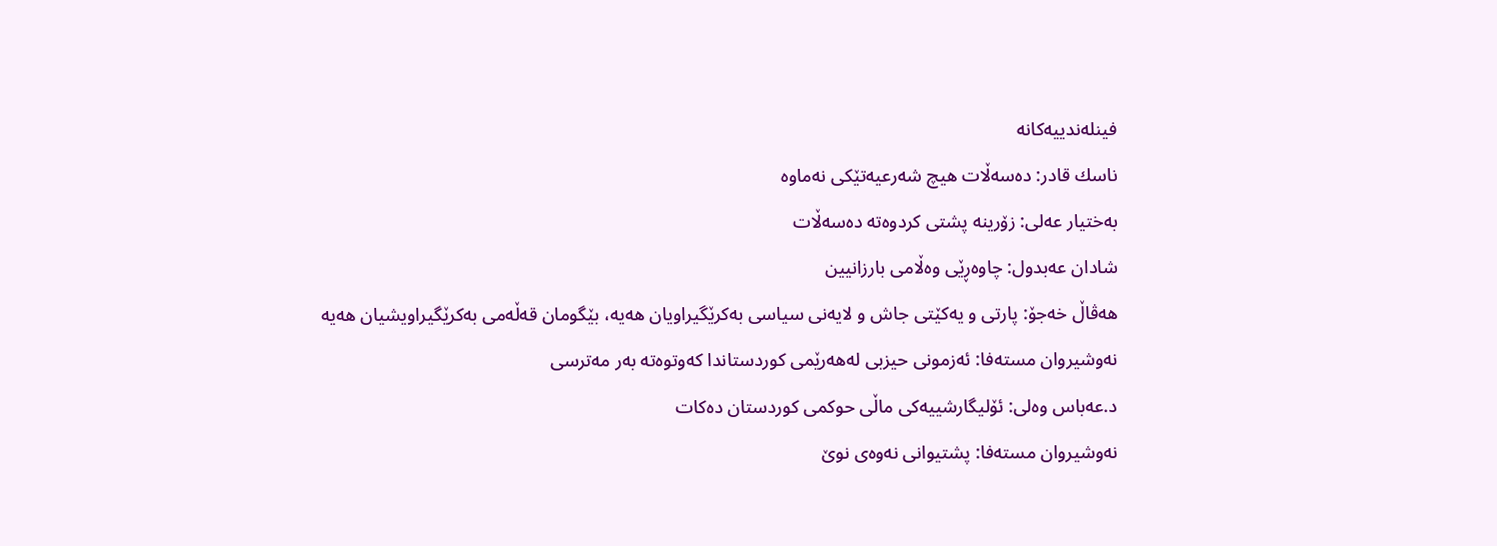فینله‌ندییه‌كانه‌
ناسك قادر: ده‌سه‌ڵات هیچ شه‌رعیه‌تێكی‌ نه‌ماوه‌
بەختیار عەلی: زۆرینە پشتی كردوەتە دەسەڵات
شادان عه‌بدول: چاوه‌ڕێی‌ وه‌ڵامی‌ بارزانیین
هه‌ڤاڵ خه‌جۆ: پارتی‌ و یه‌كێتی‌ جاش و لایه‌نی‌ سیاسی به‌كرێگیراویان هه‌یه‌، بێگومان قه‌ڵه‌می‌ به‌كرێگیراویشیان هه‌یه‌
نه‌وشیروان مسته‌فا: ئه‌زمونی‌ حیزبی‌ له‌هه‌رێمی‌ كوردستاندا كه‌وتوه‌ته‌ به‌ر مه‌ترسی‌
د.عه‌باس وه‌لی: ئۆلیگارشییەکی ماڵی حوکمی کوردستان ده‌کات
نه‌وشیروان مسته‌فا: پشتیوانی‌ نه‌وه‌ی‌ نوێ‌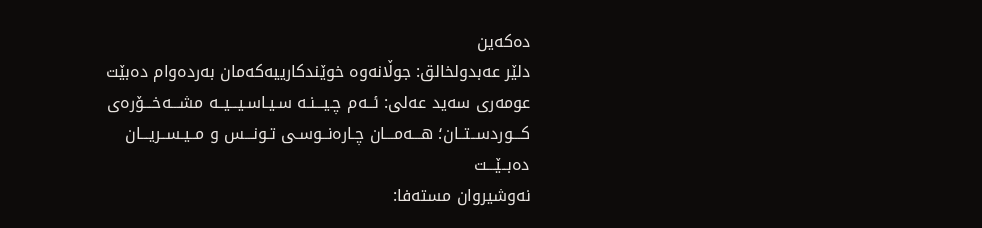ده‌كه‌ین
دلێر عه‌بدولخالق: جوڵانه‌وه‌ خوێندكارییه‌كه‌مان به‌رده‌وام ده‌بێت
عومه‌ری سه‌ید عه‌لی: ئــه‌م چـیـــنـه‌ سـیـاسـیـــیــه‌ مشـــه‌خـــۆره‌ی کـــوردســتــان؛ هـــه‌مـــان چـاره‌نــوسـی تـونـــس‌ و مــیـســریـــان ده‌بــێـــت
نه‌وشیروان مسته‌فا: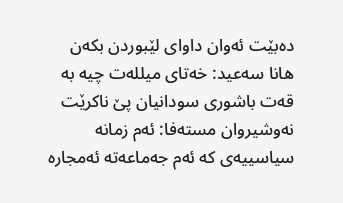ده‌بێت ئه‌وان داوای لێبوردن بکه‌ن
هانا سه‌عید: خەتای میللەت چیە بە قەت باشوری سودانیان پێ ناكرێت
نه‌وشیروان مسته‌فا: ئه‌م زمانه‌ سیاسییه‌ی‌ كه‌ ئه‌م جه‌ماعه‌ته‌ ئه‌مجاره‌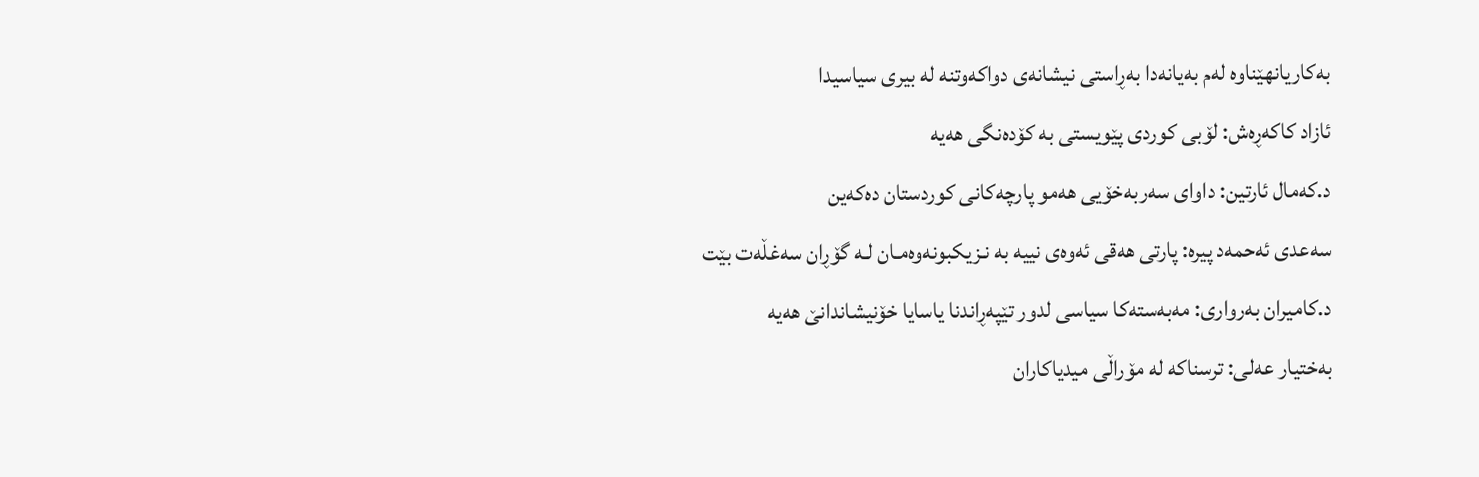به‌كاریانهێناوه‌ له‌م به‌یانه‌دا به‌ڕاستی‌ نیشانه‌ی‌ دواكه‌وتنه‌ له‌ بیری سیاسیدا
ئازاد كاكه‌ڕه‌ش: لۆبی‌ كوردی‌ پێویستی‌ به‌ كۆده‌نگی‌ هه‌یه‌
د.که‌مال ئارتین: داوای‌ سەربەخۆیی‌ هەمو پارچەکانی‌ کوردستان دەکه‌ین
سه‌عدی‌ ئه‌حمه‌د پیره‌: پارتی‌ هه‌قی‌ ئه‌وه‌ی‌ نییه‌ به‌ نـزیكبونه‌وه‌مـان لـه‌ گۆڕان سه‌غڵه‌ت بێت
د.كامیران به‌رواری‌: مه‌به‌سته‌كا سیاسی لدور تێپه‌ڕاندنا یاسایا خۆنیشاندانێ‌ هه‌یه‌
به‌ختیار عه‌لی‌: ترسناكه‌ له‌ مۆراڵی‌ میدیاكاران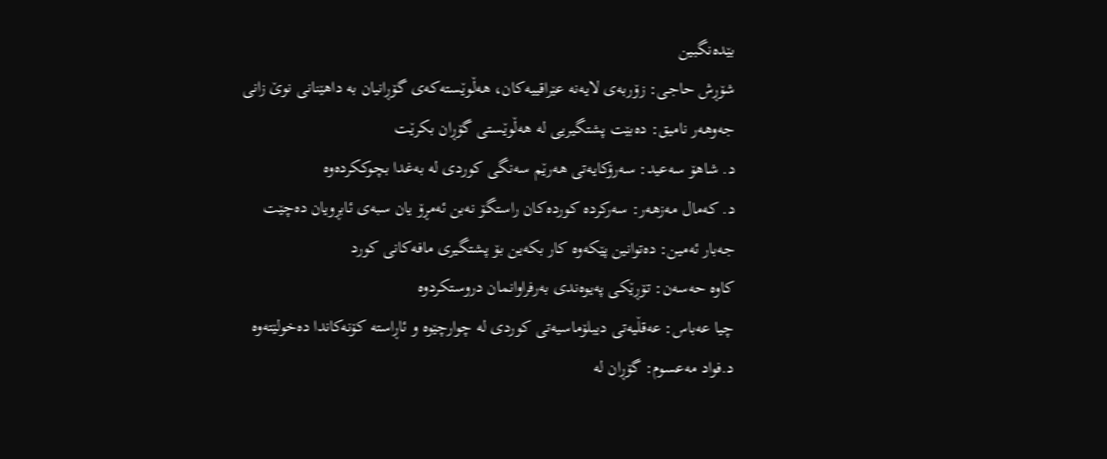بێده‌نگبین
شۆڕش حاجی: زۆربه‌ی لایه‌نه‌ عێراقییه‌كان، هه‌ڵوێسته‌كه‌ی‌ گۆڕانیان به‌ داهێنانی‌ نوێ‌ زانی‌
جه‌وهه‌ر نامیق: ده‌بێت پشتگیریی‌ له‌ هه‌ڵوێستی گۆڕان بكرێت
د. شاهۆ سه‌عید: سه‌رۆكایه‌تی‌ هه‌رێم سه‌نگی‌ كوردی‌ له‌ به‌غدا بچوككرده‌وه‌
د. كه‌مال مه‌زهه‌ر: سه‌ركرده‌ كورده‌كان راستگۆ نه‌بن ئه‌مڕۆ یان سبه‌ی ئابڕویان ده‌چێت
جه‌بار ئه‌مین: ده‌توانین پێكه‌وه‌ كار بكه‌ین بۆ پشتگیری‌ مافه‌كانی‌ كورد
كاوه‌ حه‌سه‌ن: تۆڕێكی‌ په‌یوه‌ندی‌ به‌رفراوانمان دروستكردوه
چیا عه‌باس: عەقڵیەتی دیبلۆماسیەتی کوردی لە چوارچێوە و ئاڕاستە کۆنەکاندا دەخولێتەوە
د.فواد مه‌عسوم: گۆڕان له‌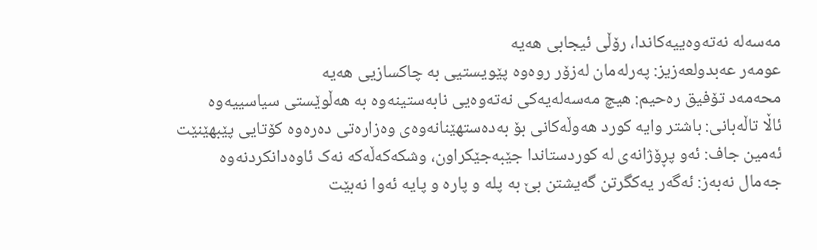مه‌سه‌له‌ نه‌ته‌وه‌ییه‌كاندا، رۆڵی‌ ئیجابی‌ هه‌یه‌
عومه‌ر عه‌بدولعه‌زیز: په‌رله‌مان‌ له‌زۆر روه‌وه‌ پێویستیی‌ به‌ چاكسازیی‌ هه‌یه‌
محه‌مه‌د تۆفیق ره‌حیم: هیچ مه‌سه‌له‌یه‌كی نه‌ته‌وه‌یی‌ نابه‌ستینه‌وه‌ به‌ هه‌ڵوێستی‌ سیاسییه‌وه‌
ئاڵا تاڵه‌بانی: باشتر وایه‌ كورد هه‌وڵه‌كانی بۆ به‌ده‌ستهێنانه‌وه‌ی وه‌زاره‌تی ده‌ره‌وه‌ كۆتایی پێبهێنێت
ئه‌مین جاف: ئەو پڕۆژانەی لە کوردستاندا جێبەجێکراون، وشکەکەڵەکە نەک ئاوەدانکردنەوە
جه‌مال نه‌به‌ز: ئەگەر یەکگرتن گەیشتن بێ بە پلە و پارە و پایە ئەوا نه‌بێت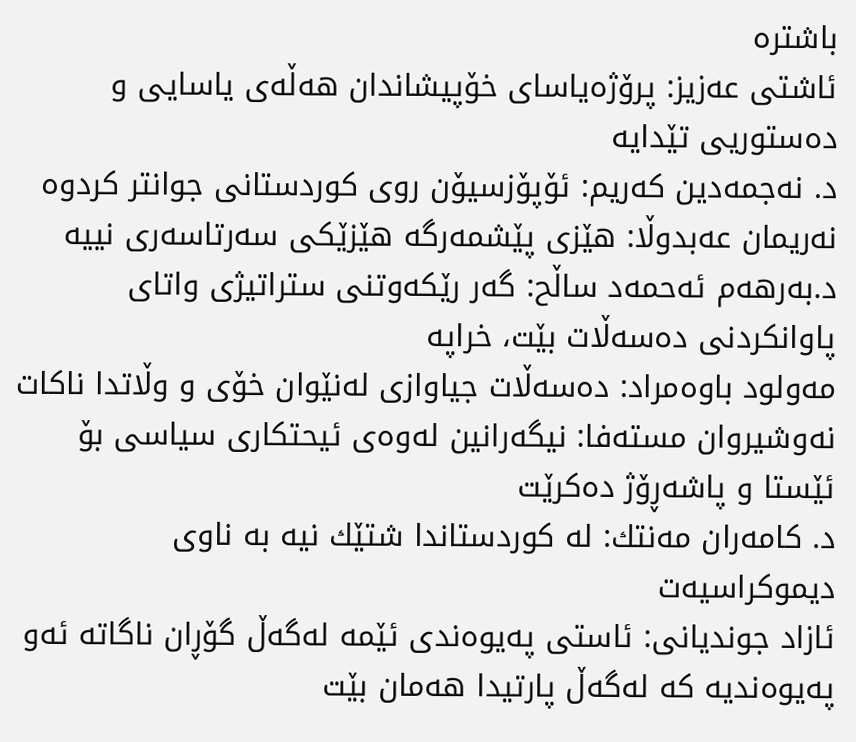باشتره‌
ئاشتی‌ عه‌زیز: پرۆژه‌یاسای‌ خۆپیشاندان هه‌ڵه‌ی‌ یاسایی‌ و ده‌ستوریی تێدایه‌
د. نه‌جمه‌دین كه‌ریم: ئۆپۆزسیۆن روی‌ كوردستانی‌ جوانتر كردوه‌
نه‌ریمان عه‌بدوڵا: هێزی پێشمه‌رگه‌ هێزێکی سه‌رتاسه‌ری نییه‌
د.به‌رهه‌م ئه‌حمه‌د ساڵح: گه‌ر رێكه‌وتنی‌ ستراتیژی‌ واتای‌ پاوانكردنی‌ ده‌سه‌ڵات بێت، خراپه‌
مه‌ولود باوه‌مراد: ده‌سه‌ڵات جیاوازی‌ له‌نێوان خۆی‌ و وڵاتدا ناكات
نه‌وشیروان مسته‌فا: نیگه‌رانین له‌وه‌ی‌ ئیحتكاری‌ سیاسی‌ بۆ ئێستا و پاشه‌ڕۆژ ده‌كرێت
د. كامه‌ران مه‌نتك: له‌ كوردستاندا شتێك نیه‌ به‌ ناوی‌ دیموكراسیه‌ت
ئازاد جوندیانی: ئاستی په‌یوه‌ندی ئێمه‌ له‌گه‌ڵ گۆڕان ناگاته‌ ئه‌و په‌یوه‌ندیه‌ که‌ له‌گه‌ڵ پارتیدا هه‌مان بێت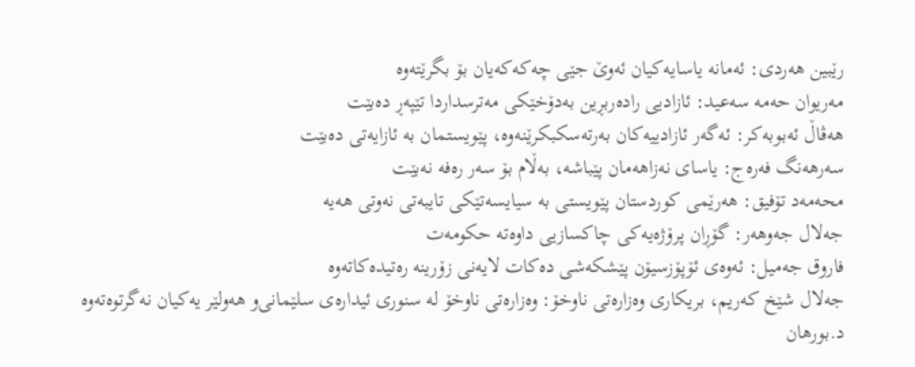رێبین هه‌ردی: ئه‌مانه‌ یاسایه‌كیان ئه‌وێ جێی چه‌كه‌كه‌یان بۆ بگرێته‌وه‌
مه‌ریوان حه‌مه‌ سه‌عید: ئازادیی‌ راده‌ربڕین به‌دۆخێكی‌ مه‌ترسداردا تێپه‌ڕ ده‌بێت
هه‌ڤاڵ‌ ئه‌بوبه‌كر: ئه‌گه‌ر ئازادییه‌كان به‌رته‌سكبكرێنه‌وه‌، پێویستمان به‌ ئازایه‌تی ده‌بێت
سه‌رهه‌نگ فه‌ره‌ج: یاسای نه‌زاهه‌مان پێباشه‌، به‌ڵام بۆ سه‌ر ره‌فه‌ نه‌بێت
محه‌مه‌د تۆفیق: هه‌رێمی‌ كوردستان پێویستی‌ به‌ سیایسه‌تێكی‌ تایبه‌تی‌ نه‌وتی‌ هه‌یه‌
جه‌لال جه‌وهه‌ر: گۆڕان پرۆژه‌یه‌كی‌ چاكسازیی‌ داوه‌ته‌ حكومه‌ت
فاروق جه‌میل: ئه‌وه‌ی‌ ئۆپۆزسیۆن پێشكه‌شی‌ ده‌كات لایه‌نی‌ زۆرینه‌ ره‌تیده‌كاته‌وه‌
جه‌لال شێخ كه‌ریم، بریكاری‌ وه‌زاره‌تی‌ ناوخۆ: وه‌زاره‌تی‌ ناوخۆ له‌ سنوری‌ ئیداره‌ی‌ سلێمانی‌‌و هه‌ولێر یه‌كیان نه‌گرتوه‌ته‌وه‌
د.بورهان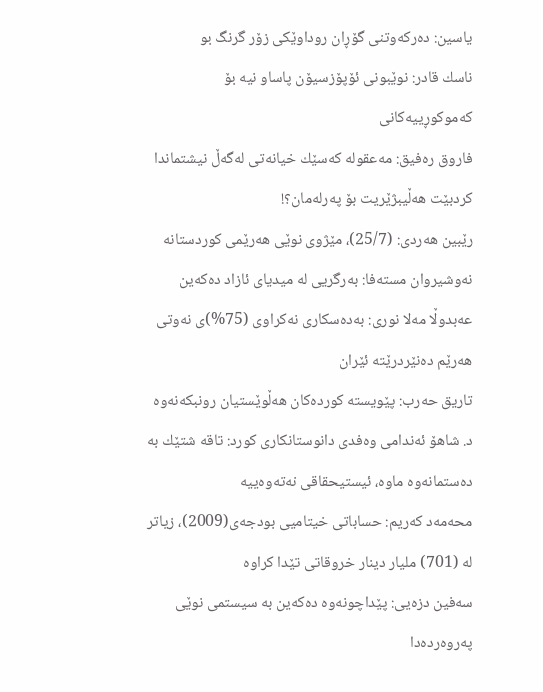یاسین: ده‌ركه‌وتنی‌ گۆڕان روداوێكی‌ زۆر گرنگ بو
ناسك قادر: نوێبونی ئۆپۆزسیۆن پاساو نیه‌ بۆ كه‌موكوڕییه‌كانی
فاروق ره‌فیق: مه‌عقوله‌ كه‌سێك خیانه‌تی له‌گه‌ڵ نیشتماندا كردبێت هه‌ڵیبژێریت بۆ په‌رله‌مان؟!
رێبین هه‌ردی‌: (25/7)، مێژوی‌ نوێی‌ هه‌رێمی‌ كوردستانه‌
نه‌وشیروان مسته‌فا: به‌رگریی‌ له‌ میدیای‌ ئازاد ده‌كه‌ین
عه‌بدوڵا مه‌لا نوری: به‌ده‌سكاری‌ نه‌كراوی‌ (75%)ی نه‌وتی‌ هه‌رێم ده‌نێردرێته‌ ئێران
تاریق حه‌رب: پێویسته‌ کورده‌کان هه‌ڵوێستیان رونبکه‌نه‌وه‌
د. شاهۆ ئه‌ندامی‌ وه‌فدی‌ دانوستانكاری‌ كورد: تاقه‌ شتێك به‌ ده‌ستمانه‌وه‌ ماوه‌، ئیستیحقاقی‌ نه‌ته‌وه‌ییه‌
محه‌مه‌د كه‌ریم: حساباتی‌ خیتامیی‌ بودجه‌ی‌(2009)، زیاتر له‌ (701) ملیار دینار خروقاتی‌ تێدا كراوه‌
سه‌فین دزه‌یی: پێداچونه‌وه‌ ده‌كه‌ین به‌ سیستمی نوێی په‌روه‌رده‌دا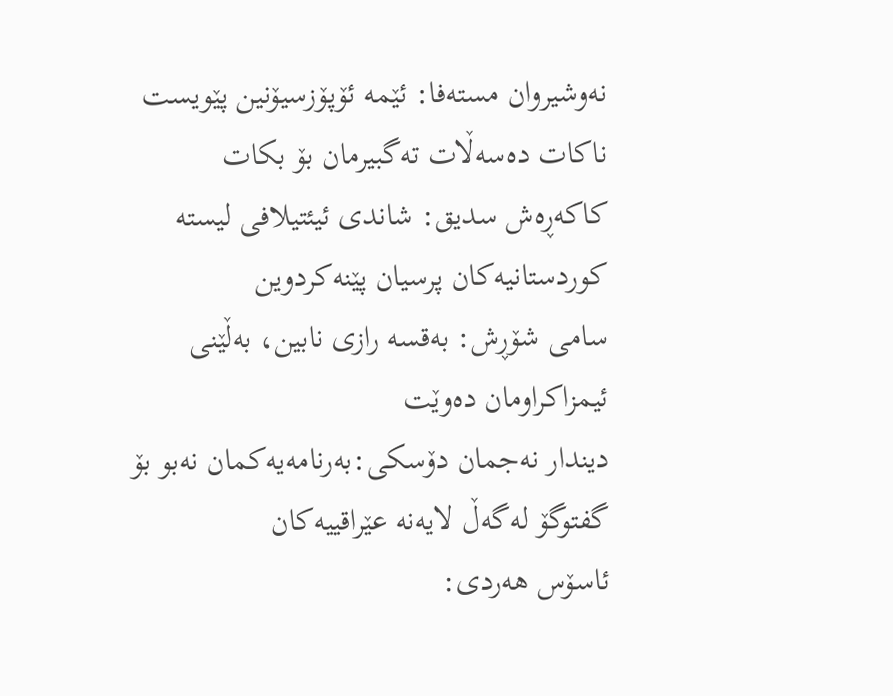نه‌وشیروان مسته‌فا: ئێمه‌ ئۆپۆزسیۆنین پێویست ناكات ده‌سه‌ڵات ته‌گبیرمان بۆ بكات
كاكه‌ڕه‌ش سدیق: شاندی ئیئتیلافی لیسته‌ كوردستانیه‌كان پرسیان پێنه‌كردوین
سامی شۆڕش: به‌قسه‌ رازی نابین، به‌ڵێنی‌ ئیمزاكراومان ده‌وێت
دیندار نه‌جمان دۆسكی:به‌رنامه‌یه‌كمان نه‌بو بۆ گفتوگۆ له‌گه‌ڵ‌ لایه‌نه‌ عێراقییه‌كان
ئاسۆس هه‌ردی‌: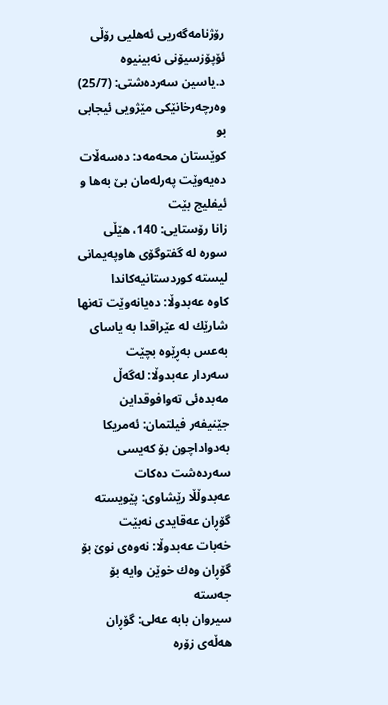رۆژنامه‌گه‌ریی‌ ئه‌هلیی‌ رۆڵی‌ ئۆپۆزسیۆنی‌ نه‌بینیوه‌
د.یاسین سه‌رده‌شتی‌: (25/7) وه‌رچه‌رخانێكی مێژویی ئیجابی بو
كوێستان محه‌مه‌د: ده‌سه‌ڵات ده‌یه‌وێت په‌رله‌مان بێ به‌ها و ئیفلیج بێت
زانا رۆستایی: 140، هێڵی سوره‌ له‌ گفتوگۆی هاوپه‌یمانی لیسته‌ كوردستانیه‌كاندا
كاوه‌ عه‌بدوڵا: ده‌یانه‌وێت ته‌نها شارێك له‌ عێراقدا به‌ یاسای به‌عس به‌ڕێوه‌ بچێت
سه‌ردار عه‌بدوڵا: له‌گه‌ڵ مه‌بده‌ئی‌ ته‌وافوقداین
جێنیفه‌ر فیلتمان: ئه‌مریكا به‌دواداچون بۆ كه‌یسی‌ سه‌رده‌شت ده‌كات
عه‌بدوڵڵا رێشاوی‌: پێویسته‌ گۆڕان عه‌قایدی‌ نه‌بێت
خه‌بات عه‌بدوڵا: نه‌وه‌ی‌ نوێ‌ بۆ گۆڕان وه‌ك خوێن وایه‌ بۆ جه‌سته‌
سیروان بابه‌ عه‌لی: گۆڕان هه‌ڵه‌ی زۆره‌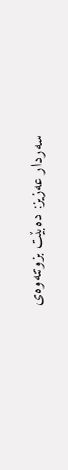سه‌ردار عه‌زیز: ده‌بێت بزوتنه‌وه‌ی‌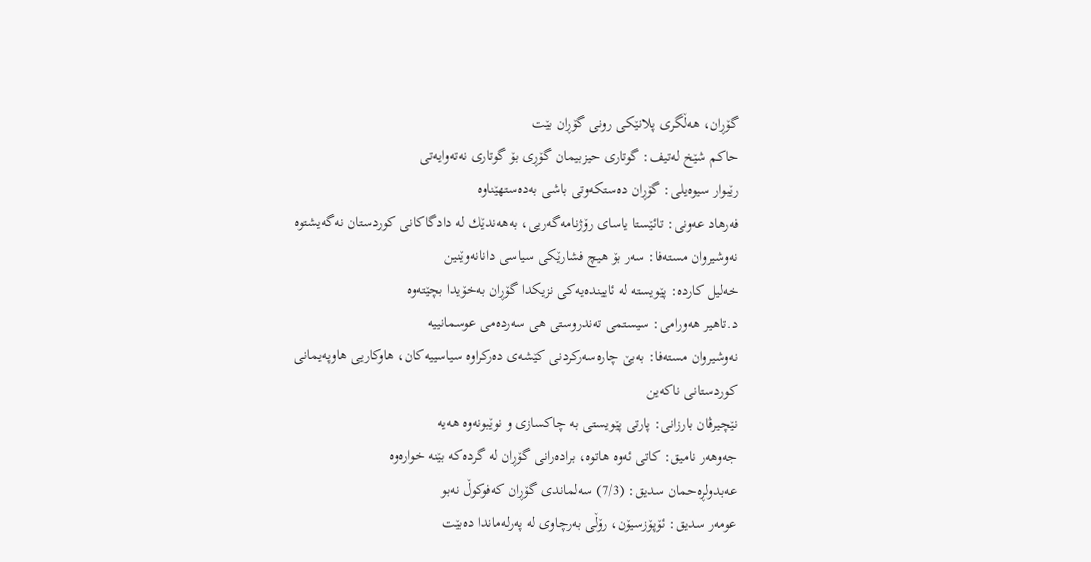گۆڕان، هه‌ڵگری پلانێکی رونی گۆڕان بێت
حاكم شێخ له‌تیف: گوتاری‌ حیزبیمان گۆڕی‌ بۆ گوتاری‌ نه‌ته‌وایه‌تی‌
رێبوار سیوه‌یلی‌: گۆڕان ده‌ستكه‌وتی‌ باشی‌ به‌ده‌ستهێناوه‌
فه‌رهاد عه‌ونی‌: تائێستا یاسای‌ رۆژنامه‌گه‌ریی‌، به‌هه‌ندێك له‌ دادگاكانی‌ كوردستان نه‌گه‌یشتوه‌
نه‌وشیروان مسته‌فا: سه‌ر بۆ هیچ فشارێكی سیاسی دانانه‌وێنین
خه‌لیل كارده‌: پێویسته‌ له‌ ئایینده‌یه‌كی نزیكدا گۆڕان به‌خۆیدا بچێته‌وه‌
د.تاهیر هه‌ورامی‌: سیستمی‌ ته‌ندروستی‌ هی‌ سه‌رده‌می‌ عوسمانییه‌
نه‌وشیروان مسته‌فا: به‌بێ‌ چاره‌سه‌ركردنی‌ كێشه‌ی‌ ده‌ركراوه‌ سیاسییه‌كان، هاوكاریی‌ هاوپه‌یمانی كوردستانی‌ ناكه‌ین
نێچیرڤان بارزانی‌: پارتی‌ پێویستی‌ به‌ چاكسازی‌ و نوێبونه‌وه‌ هه‌یه‌
جه‌وهه‌ر نامیق: كاتی ئه‌وه‌ هاتوه‌، براده‌رانی گۆڕان له‌ گرده‌كه‌ بێنه‌ خواره‌وه‌
عه‌بدولڕه‌حمان سدیق: (7/3) سه‌لماندی گۆڕان كه‌فوكوڵ‌ نه‌بو
عومه‌ر سدیق: ئۆپۆزسیۆن، رۆڵی‌ به‌رچاوی‌ له‌ په‌رله‌ماندا ده‌بێت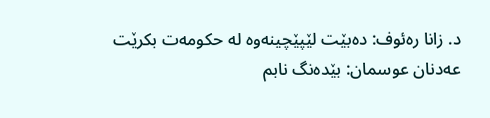د. زانا ره‌ئوف: ده‌بێت لێپێچینه‌وه‌ له‌ حكومه‌ت بكرێت
عه‌دنان عوسمان: بێده‌نگ نابم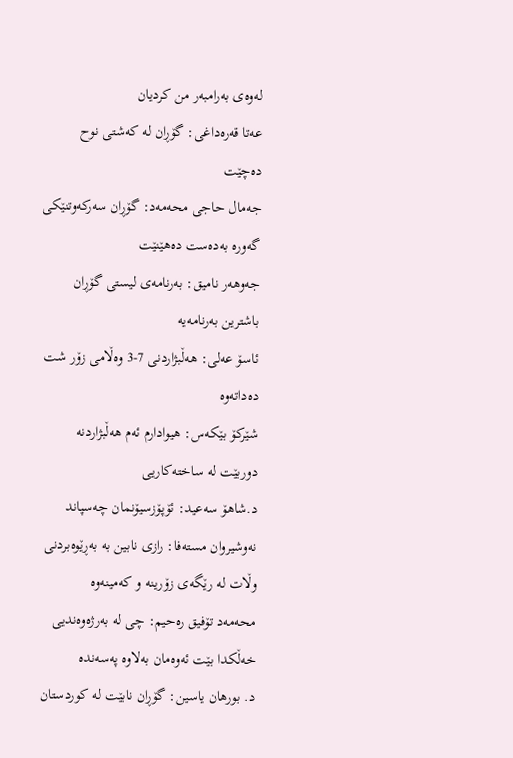له‌وه‌ی‌ به‌رامبه‌ر من كردیان
عه‌تا قه‌ره‌داغی‌: گۆڕان له‌ كه‌شتی‌ نوح ده‌چێت
جه‌مال حاجی محه‌مه‌د: گۆڕان سه‌ركه‌وتنێكی‌ گه‌وره‌ به‌ده‌ست ده‌هێنێت
جه‌وهه‌ر نامیق: به‌رنامه‌ی‌ لیستی‌ گۆڕان باشترین به‌رنامه‌یه‌
ئاسۆ عه‌لی: هه‌ڵبژاردنی 7-3 وه‌ڵامی زۆر شت ده‌داته‌وه‌
شێركۆ بێكه‌س: هیوادارم ئه‌م هه‌ڵبژاردنه‌ دوربێت له‌ ساخته‌كاریی‌
د.شاهۆ سه‌عید: ئۆپۆزسیۆنمان چه‌سپاند
نه‌وشیروان مسته‌فا: رازی نابین به‌ به‌ڕێوه‌بردنی وڵات له‌ رێگه‌ی‌ زۆرینه‌ و كه‌مینه‌وه‌
محه‌مه‌د تۆفیق ره‌حیم: چی له‌ به‌رژه‌وه‌ندیی خه‌ڵكدا بێت ئه‌وه‌مان به‌لاوه‌ په‌سه‌نده‌
د. بورهان یاسین: گۆڕان نابێت له‌ كوردستان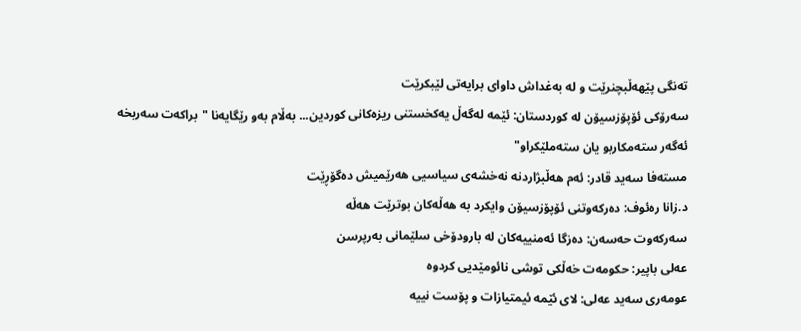ته‌نگی‌ پێهه‌ڵبچنرێت ‌و له‌ به‌غداش داوای‌ برایه‌تی‌ لێبكرێت
سه‌رۆكی‌ ئۆپۆزسیۆن له‌ كوردستان: ئێمه‌ له‌گه‌ڵ یه‌كخستنی‌ ریزه‌كانی‌ كوردین... به‌ڵام به‌و رێگایه‌نا "براكه‌ت سه‌ربخه‌ ئه‌گه‌ر سته‌مكاربو یان سته‌ملێكراو"
مسته‌فا سه‌ید قادر: ئه‌م هه‌ڵبژاردنه‌ نه‌خشه‌ی‌ سیاسیی‌ هه‌رێمیش ده‌گۆڕێت
د.زانا ره‌ئوف: ده‌ركه‌وتنی‌ ئۆپۆزسیۆن وایكرد به‌ هه‌ڵه‌كان بوترێت هه‌ڵه‌
سه‌ركه‌وت حه‌سه‌ن: ده‌زگا ئه‌منییه‌كان له‌ بارودۆخی‌ سلێمانی‌ به‌رپرسن
عه‌لی‌ باپیر: حكومه‌ت خه‌ڵكی‌ توشی‌ نائومێدیی‌ كردوه‌
عومه‌ری سه‌ید عه‌لی: لای ئێمه‌ ئیمتیازات و پۆست نییه‌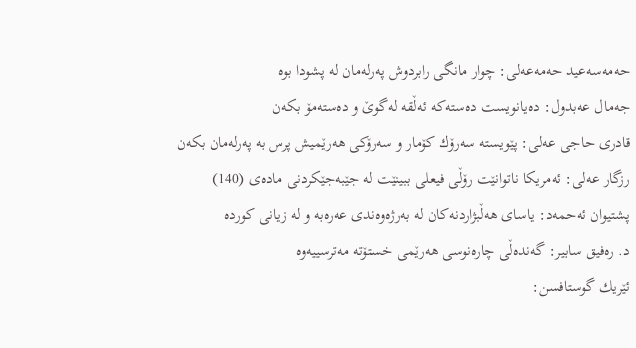حه‌مه‌سه‌عید حه‌مه‌عه‌لی: چوار مانگی رابردوش په‌رله‌مان له‌ پشودا بوه‌
جه‌مال عه‌بدول: ده‌یانویست ده‌سته‌كه‌ ئه‌ڵقه‌ له‌گوێ‌ ‌و ده‌سته‌مۆ بكه‌ن
قادری‌ حاجی‌ عه‌لی‌: پێویسته‌ سه‌رۆك كۆمار و سه‌رۆكی‌ هه‌رێمیش پرس به‌ په‌رله‌مان بكه‌ن
رزگار عه‌لی‌: ئه‌مریكا ناتوانێت رۆڵی‌ فیعلی‌ ببینێت له‌ جێبه‌جێكردنی‌ ماده‌ی‌ (140)
پشتیوان ئه‌حمه‌د: یاسای هه‌ڵبژاردنه‌كان له‌ به‌رژه‌وه‌ندی عه‌ره‌به‌ ‌و له‌ زیانی كورده‌
د. ره‌فیق سابیر: گه‌نده‌ڵی‌ چاره‌نوسی‌ هه‌رێمی‌ خستۆته‌ مه‌ترسییه‌وه‌
ئێریك گوستافسن: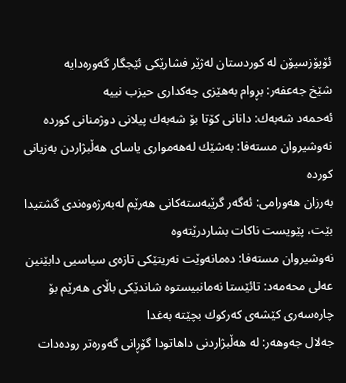ئۆپۆزسیۆن له‌ كوردستان له‌ژێر فشارێكی‌ ئێجگار گه‌وره‌دایه‌
شێخ جه‌عفه‌ر: بڕوام به‌هێزی‌ چه‌كداری‌ حیزب نییه‌
ئه‌حمه‌د شه‌به‌ك: دانانی‌ كۆتا بۆ شه‌به‌ك پیلانی‌ دوژمنانی‌ كورده‌
نه‌وشیروان مسته‌فا: به‌شێك له‌هه‌مواری‌ یاسای‌ هه‌ڵبژاردن به‌زیانی‌ كورده‌
به‌رزان هه‌ورامی: ئه‌گه‌ر گرێبه‌سته‌كانی‌ هه‌رێم له‌به‌رژه‌وه‌ندی‌ گشتیدا بێت، پێویست ناكات بشاردرێته‌وه‌
نه‌وشیروان مسته‌فا: ده‌مانه‌وێت نه‌ریتێكی تازه‌ی سیاسیی دابێنین
عه‌لی‌ محه‌مه‌د: تائێستا نه‌مانبیستوه‌ شاندێكی‌ باڵای‌ هه‌رێم بۆ چاره‌سه‌ری‌ كێشه‌ی‌ كه‌ركوك بچێته‌ به‌غدا
جه‌لال جه‌وهه‌ر: له‌ هه‌ڵبژاردنی‌ داهاتودا گۆڕانی‌ گه‌وره‌تر روده‌دات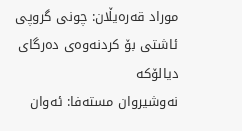موراد قه‌ره‌یڵان: چونی‌ گروپی‌ ئاشتی‌ بۆ كردنه‌وه‌ی‌ ده‌رگای‌ دیالۆكه‌
نه‌وشیروان مسته‌فا: ئه‌وان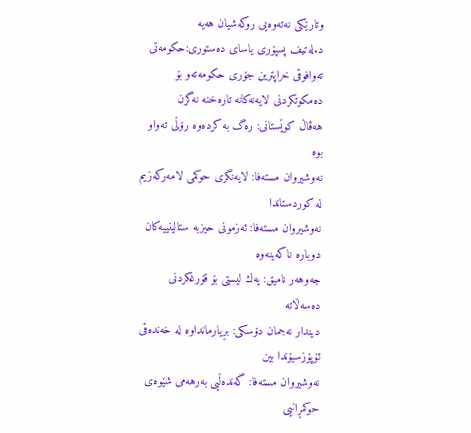وتارێكی‌ نه‌ته‌وه‌یی روكه‌شیان هه‌یه‌
د.له‌تیف پسپۆری‌ یاسای‌ ده‌ستوری‌:حكومه‌تی‌ ته‌وافوقی‌ خراپترین جۆری‌ حكومه‌ته‌و بۆ ده‌مكوتكردنی‌ لایه‌نه‌كانه‌ تاره‌خنه‌ نه‌گرن
هه‌ڤاڵ کوێستانی: ره‌گ به‌ کرده‌وه‌ رۆڵی ته‌واو بوه‌
نه‌وشیروان مسته‌فا: لایه‌نگری حوكمی لامه‌ركه‌زیم له‌ كوردستاندا
نه‌وشیروان مسته‌فا: ئه‌زمونی‌ حیزبه‌ ستالینییه‌كان دوباره‌ ناكه‌ینه‌وه‌
جه‌وهه‌ر نامیق: یه‌ك لیستی‌ بۆ قۆرغكردنی‌ ده‌سه‌ڵاته‌
دیندار نه‌جمان دۆسكی‌: بڕیارمانداوه‌ له‌ خه‌نده‌قی‌ ئۆپۆزسیۆندا بین
نه‌وشیروان مسته‌فا: گه‌نده‌ڵیی‌ به‌رهه‌می شێوه‌ی حوكمڕانیی‌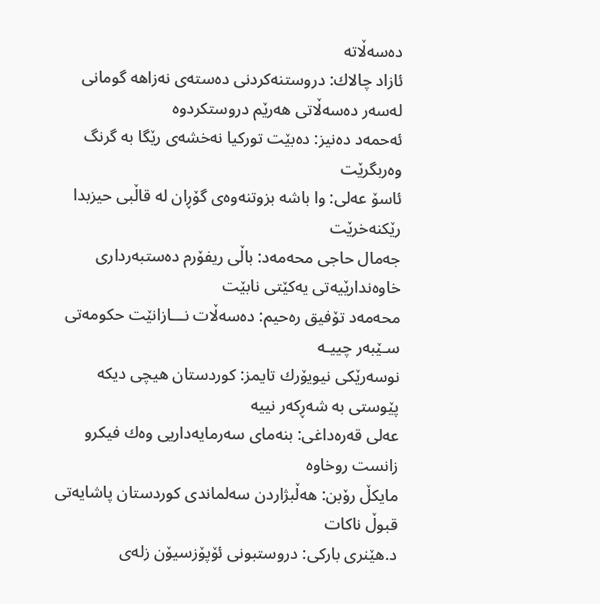ده‌سه‌ڵاته‌
ئازاد چالاك: دروستنه‌كردنی‌ ده‌سته‌ی‌ نه‌زاهه‌ گومانی‌ له‌سه‌ر ده‌سه‌ڵاتی‌ هه‌رێم دروستكردوه‌
ئه‌حمه‌د ده‌نیز: ده‌بێت توركیا نه‌خشه‌ی‌ رێگا به‌ گرنگ وه‌ربگرێت
ئاسۆ عه‌لی‌: وا باشه‌ بزوتنه‌وه‌ی‌ گۆڕان له‌ قاڵبی حیزبدا رێكنه‌خرێت
جه‌مال حاجی محه‌مه‌د: باڵی‌ ریفۆرم ده‌ستبه‌رداری‌ خاوه‌ندارێیه‌تی‌ یه‌كێتی‌ نابێت
محه‌مه‌د تۆفیق ره‌حیم: ده‌سه‌ڵات نـــازانێت حكومه‌تی‌ سـێبه‌ر چییـه‌
نوسه‌رێكی نیویۆرك تایمز: كوردستان هیچی دیكه‌ پێوستی به‌ شه‌ڕكه‌ر نییه‌
عه‌لی‌ قه‌ره‌داغی‌: بنه‌مای‌ سه‌رمایه‌داریی‌ وه‌ك فیكرو زانست روخاوه‌
مایكڵ رۆبن: هه‌ڵبژاردن سه‌لماندی‌ كوردستان پاشایه‌تی‌ قبوڵ ناكات
د.هێنری‌ باركی‌: دروستبونی‌ ئۆپۆزسیۆن زله‌ی‌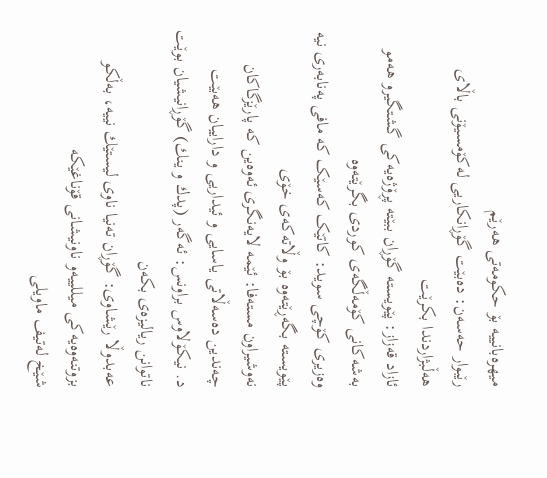میهره‌بانییه‌ بۆ حكومه‌تی‌ هه‌رێم
رێبوار حه‌سه‌ن: ده‌بێت گۆڕانكاریی‌ له‌كۆمسیۆنی‌ باڵای‌ هه‌ڵبژاردندا بكرێت
ئازاد قه‌زاز: پێویسته‌ گۆڕان ببێته‌ پڕۆژه‌یه‌كی‌ گشتگیرو هه‌مو به‌شه‌كانی‌ كۆمه‌ڵگه‌ی‌ كوردی‌ بگرێته‌وه‌
وه‌زیری کۆچی سوید: کاتێک که‌سێک که ‌مافی په‌نابه‌ری نیه ‌ پێویسته بگه‌ڕێته‌وه بۆ وڵاته‌که‌ی خۆی
نه‌وشیراون مسته‌فا: ئێمه‌ لایه‌نگری‌ ئه‌وه‌ین كه‌ پارێزگاكان چه‌ندین ده‌سه‌ڵاتی‌ یاسایی‌ و ئیداریی‌ و داراییان هه‌بێت
د. نیکۆلاوس براونس: ئه‌گه‌ر (پدك و ینك) گۆڕانیشیان بوێت ناتوانن ریالیزه‌ی بکه‌ن
عه‌بدوڵا رێشاوی‌: گۆڕان ته‌نیا ناوی‌ لیستێك نییه‌، به‌ڵكو بزوتنه‌وه‌یه‌كی‌ میللییه‌و ناونیشانی‌ قۆناغێكه‌
شێخ له‌تیف ماویلی‌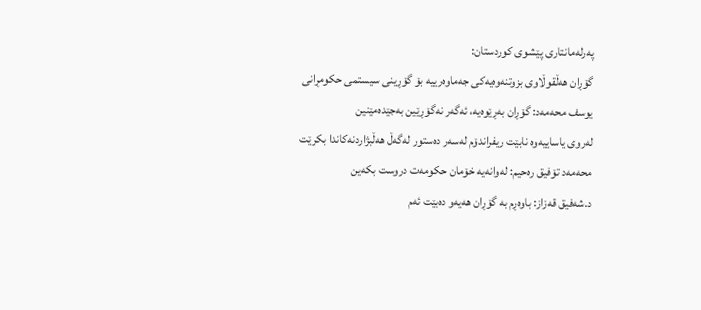په‌رله‌مانتاری‌ پێشوی‌ كوردستان:
گۆڕان هه‌ڵقوڵاوی‌ بزوتنه‌وه‌یه‌كی‌ جه‌ماوه‌رییه‌ بۆ گۆڕینی‌ سیستمی‌ حكومڕانی‌
یوسف محه‌مه‌د: گۆڕان به‌ڕێوه‌یه‌، ئه‌گه‌ر نه‌گۆڕێین به‌جێده‌مێنین
له‌روی یاساییه‌وه‌ نابێت ریفراندۆم له‌سه‌ر ده‌ستور له‌گه‌ڵ هه‌ڵبژاردنه‌كاندا بكرێت
محه‌مه‌د تۆفیق ره‌حیم: له‌وانه‌یه‌ خۆمان حكومه‌ت دروست بكه‌ین
د.شه‌فیق قه‌زاز: باوه‌ڕم به‌ گۆڕان هه‌یه‌‌و ده‌بێت ئه‌م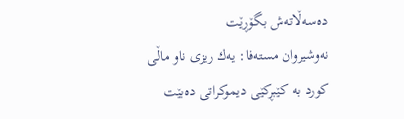ده‌سه‌ڵاته‌ش بگۆڕێت
نه‌وشیروان مسته‌فا: یه‌ك ریزی‌ ناو ماڵی‌ كورد به‌ كێبڕكێی‌ دیموكراتی‌ ده‌بێت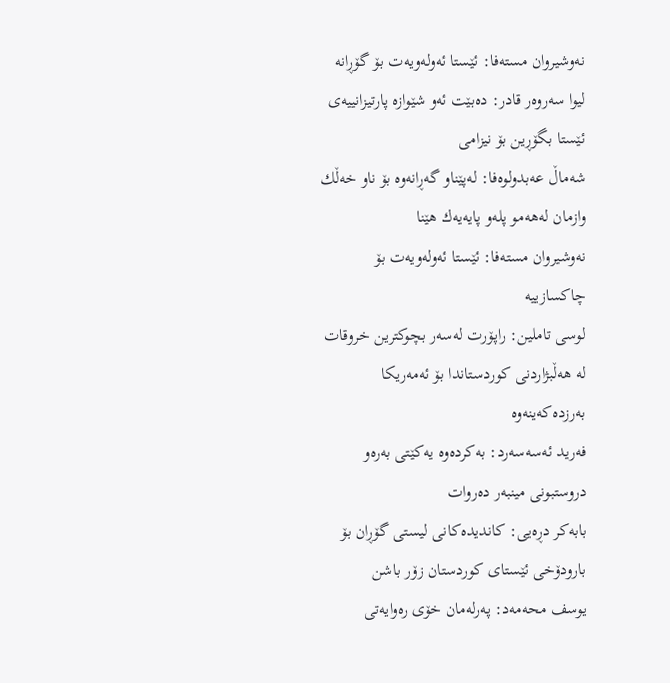نه‌وشیروان مسته‌فا: ئێستا ئه‌وله‌ویه‌ت‌ بۆ گۆڕانه‌
لیوا سه‌روه‌ر قادر: ده‌بێت ئه‌و شێوازه‌ پارتیزانییه‌ی‌ ئێستا بگۆڕین بۆ نیزامی‌
شه‌ماڵ‌ عه‌بدولوه‌فا: له‌پێناو گه‌ڕانه‌وه‌ بۆ ناو خه‌ڵك وازمان له‌هه‌مو پله‌و پایه‌یه‌‌ك هێنا
نه‌وشیروان مسته‌فا: ئێستا ئه‌وله‌ویه‌ت بۆ چاكسازییه‌
لوسی‌ تاملین: راپۆرت له‌سه‌ر بچوكترین خروقات له‌ هه‌ڵبژاردنی‌ كوردستاندا بۆ ئه‌مه‌ریكا به‌رزده‌كه‌ینه‌وه‌
فه‌رید ئه‌سه‌سه‌رد: به‌كرده‌وه‌ یه‌كێتی‌ به‌ره‌و دروستبونی‌ مینبه‌ر ده‌روات
بابه‌كر دڕه‌یی‌: كاندیده‌كانی‌ لیستی‌ گۆڕان بۆ بارودۆخی‌ ئێستای‌ كوردستان زۆر باشن
یوسف محه‌مه‌د: په‌رله‌مان خۆی ره‌وایه‌تی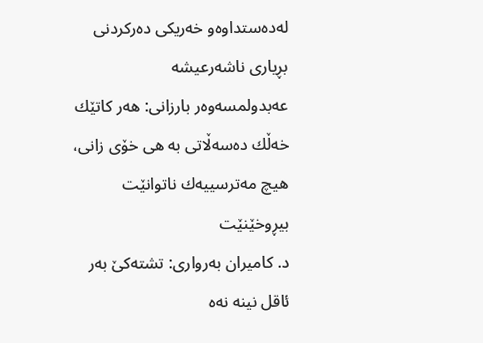له‌ده‌ستداوه‌‌و خه‌ریكی ده‌ركردنی بڕیاری ناشه‌رعیشه‌
عه‌بدولمسه‌وه‌ر بارزانی‌: هه‌ر كاتێك خه‌ڵك ده‌سه‌ڵاتی‌ به‌ هی‌ خۆی‌ زانی‌، هیچ مه‌ترسییه‌ك ناتوانێت بیڕوخێنێت
د. كامیران به‌رواری‌: تشته‌كێ‌ به‌ر ئاقل نینه‌ نه‌ه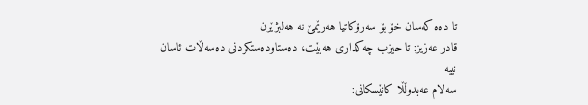تا ده‌ه كه‌سان خۆ بۆ سه‌رۆكاتیا هه‌رێمێ‌ نه‌ هه‌لبژێرن
قادر عه‌زیز: تا حیزب چه‌كداری‌ هه‌بێت، ده‌ستاوده‌ستكردنی‌ ده‌سه‌ڵات ئاسان نییه‌
سه‌لام عه‌بدوڵڵا كانێسكانی‌: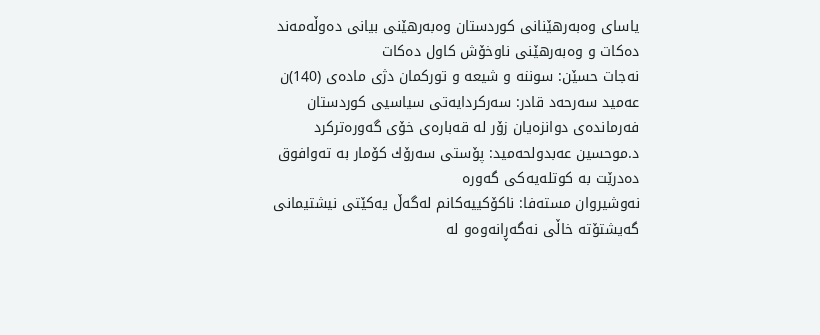یاسای‌ وه‌به‌رهێنانی‌ كوردستان وه‌به‌رهێنی‌ بیانی‌ ده‌وڵه‌مه‌ند ده‌كات و وه‌به‌رهێنی‌ ناوخۆش كاول ده‌كات
نه‌جات حسێن: سوننه‌ و شیعه‌ و توركمان دژی‌ ماده‌ی‌ (140)ن
عه‌مید سه‌رحه‌د قادر: سه‌ركردایه‌تی‌ سیاسیی‌ كوردستان فه‌رمانده‌ی‌ دوانزه‌یان زۆر له‌ قه‌باره‌ی‌ خۆی‌ گه‌وره‌تركرد
د.موحسین عه‌بدولحه‌مید: پۆستی سه‌رۆك كۆمار به‌ ته‌وافوق ده‌درێت به‌ كوتله‌یه‌كی گه‌وره‌
نه‌وشیروان مسته‌فا: ناكۆكییه‌كانم له‌گه‌ڵ یه‌كێتی‌ نیشتیمانی‌ گه‌یشتۆته‌ خاڵی‌ نه‌گه‌ڕانه‌وه‌و له‌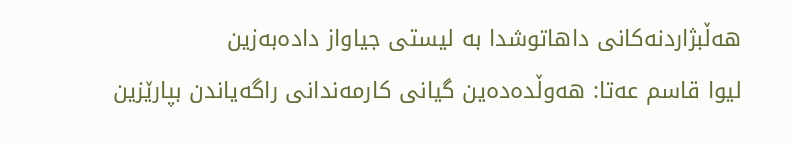هه‌ڵبژاردنه‌كانی‌ داهاتوشدا به‌ لیستی‌ جیاواز داده‌به‌زین
لیوا قاسم عه‌تا: هه‌وڵده‌ده‌ین گیانی‌ كارمه‌ندانی راگه‌یاندن بپارێزین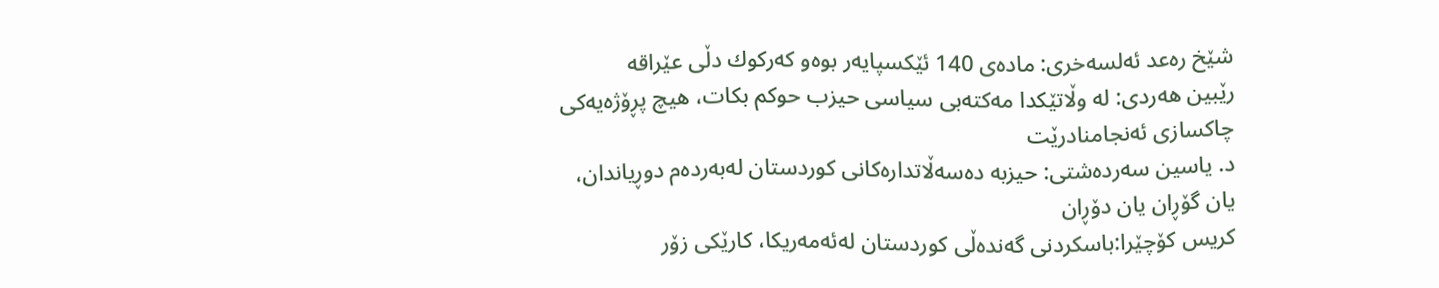شێخ ره‌عد ئه‌لسه‌خری: ماده‌ی 140 ئێكسپایه‌ر بوه‌‌و كه‌ركوك دڵی عێراقه‌
رێبین هه‌ردی‌: له‌ وڵاتێكدا مه‌كته‌بی‌ سیاسی حیزب حوكم بكات، هیچ پڕۆژه‌یه‌كی‌ چاكسازی‌ ئه‌نجامنادرێت
د. یاسین سه‌رده‌شتی‌: حیزبه‌ ده‌سه‌ڵاتداره‌كانی‌ كوردستان له‌به‌رده‌م دوڕیاندان، یان گۆڕان یان دۆڕان
كریس كۆچێرا:باسكردنی‌ گه‌نده‌ڵی‌ كوردستان له‌ئه‌مه‌ریكا، كارێكی‌ زۆر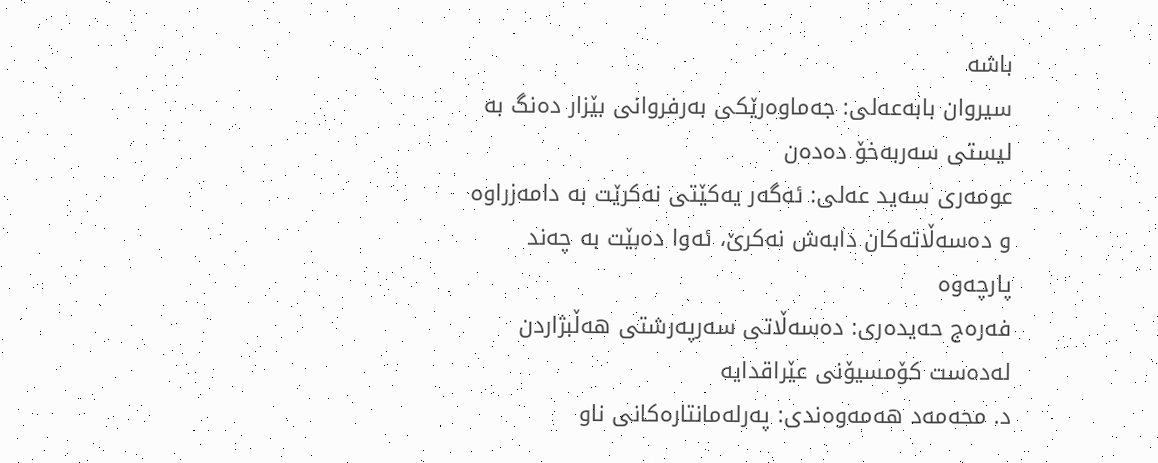باشه‌
سیروان بابه‌عه‌لی‌: جه‌ماوه‌رێكی‌ به‌رفروانی‌ بێزار ده‌نگ به‌ لیستی‌ سه‌ربه‌خۆ ده‌ده‌ن
عومه‌ری‌ سه‌ید عه‌لی‌: ئه‌گه‌ر یه‌كێتی نه‌كرێت به‌ دامه‌زراوه‌ و ده‌سه‌ڵاته‌كان دابه‌ش نه‌كرێ‌، ئه‌وا ده‌بێت به‌ چه‌ند پارچه‌وه‌
فه‌ره‌ج حه‌یده‌ری‌: ده‌سه‌ڵاتی‌ سه‌رپه‌رشتی‌ هه‌ڵبژاردن له‌ده‌ست كۆمسیۆنی‌ عێراقدایه‌
د. محه‌مه‌د هه‌مه‌وه‌ندی‌: په‌رله‌مانتاره‌كانی ناو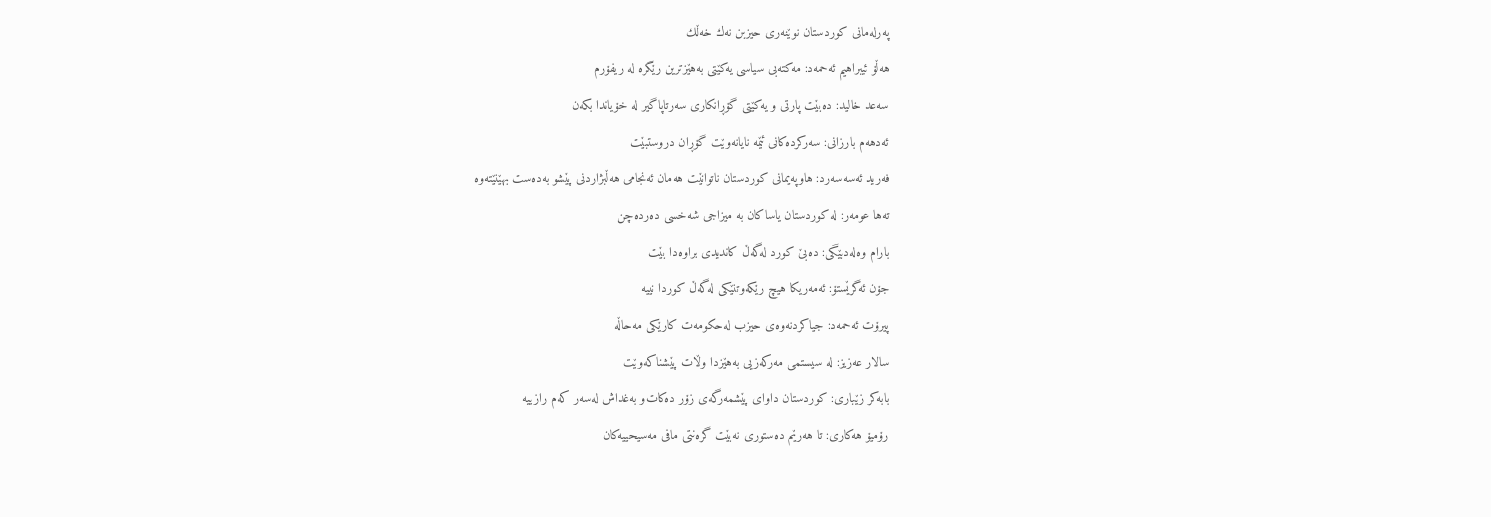په‌رله‌مانی‌ كوردستان نوێنه‌ری‌ حیزبن نه‌ك خه‌ڵك
هه‌ڵۆ ئیبراهیم ئه‌حمه‌د: مه‌كته‌بی‌ سیاسی‌ یه‌كێتی‌ به‌هێزترین رێگره‌ له‌ ریفۆرم
سه‌عد خالید: ده‌بێت پارتی‌ و یه‌كێتی‌ گۆڕانكاری‌ سه‌رتاپاگیر له‌ خۆیاندا بكه‌ن
ئه‌دهه‌م بارزانی‌: سه‌ركرده‌كانی‌ ئێمه‌ نایانه‌وێت گۆڕان دروستبێت
فه‌رید ئه‌سه‌سه‌رد: هاوپه‌یمانی‌ كوردستان ناتوانێت هه‌مان ئه‌نجامی‌ هه‌ڵبژاردنی‌ پێشو به‌ده‌ست بهێنێته‌وه‌
ته‌ها عومه‌ر: له‌ كوردستان یاساكان به‌ میزاجی شه‌خسی ده‌رده‌چن
بارام وه‌له‌دبێگی: ده‌بێ كورد له‌گه‌ڵ كاندیدی براوه‌دا بێت
جۆن ئه‌گرێستۆ: ئه‌مه‌ریکا هیچ رێکه‌وتنێکی له‌گه‌ڵ کوردا نییه‌
پیرۆت ئه‌حمه‌د: جیاكردنه‌وه‌ی‌ حیزب له‌حكومه‌ت كارێكی‌ مه‌حاڵه‌
سالار عه‌زیز: له‌ سیستمی مه‌ركه‌زیی به‌هێزدا وڵات پێشناكه‌وێت
بابه‌كر زێباری‌: كوردستان داوای‌ پێشمه‌رگه‌ی‌ زۆر ده‌كات‌و به‌غداش له‌سه‌ر كه‌م رازییه‌
رۆمیۆ هه‌كاری: تا هه‌رێم ده‌ستوری نه‌بێت گره‌نتی‌ مافی‌ مه‌سیحییه‌كان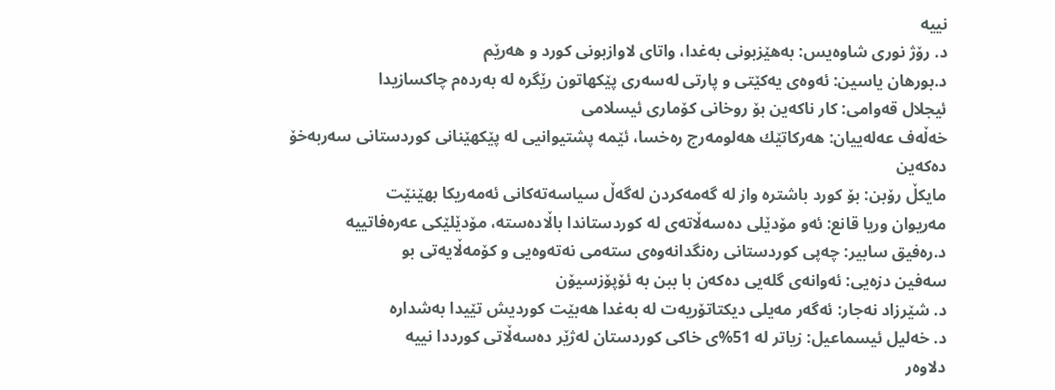نییه‌
د. رۆژ نوری‌ شاوه‌یس: به‌هێزبونی‌ به‌غدا، واتای‌ لاوازبونی‌ كورد و هه‌رێم
د.بورهان یاسین: ئه‌وه‌ی‌ یه‌كێتی‌ ‌و پارتی‌ له‌سه‌ری‌ پێكهاتون رێگره‌ له‌ به‌رده‌م چاكسازیدا
ئیجلال قه‌وامی: كار ناكه‌ین بۆ روخانی كۆماری ئیسلامی
خه‌ڵه‌ف عه‌له‌ییان: هه‌ركاتێك هه‌لومه‌رج ره‌خسا، ئێمه‌ پشتیوانیی‌ له‌ پێكهێنانی‌ كوردستانی‌ سه‌ربه‌خۆ ده‌كه‌ین
مایكڵ‌ رۆبن: بۆ كورد باشتره‌ واز له‌ گه‌مه‌كردن له‌گه‌ڵ‌ سیاسه‌ته‌كانی‌ ئه‌مه‌ریكا بهێنێت
مه‌ریوان وریا قانع: ئه‌و مۆدێلی‌ ده‌سه‌ڵاته‌ی‌ له‌ كوردستاندا باڵاده‌سته‌، مۆدێلێكی‌ عه‌ره‌فاتییه‌
د.ره‌فیق سابیر: چه‌پی‌ كوردستانی‌ ره‌نگدانه‌وه‌ی‌ سته‌می‌ نه‌ته‌وه‌یی‌ و كۆمه‌ڵایه‌تی‌ بو
سه‌فین دزه‌یی‌: ئه‌وانه‌ی‌ گله‌یی‌ ده‌كه‌ن با ببن به‌ ئۆپۆزسیۆن
د. شێرزاد نه‌جار: ئه‌گه‌ر مه‌یلی‌ دیكتاتۆریه‌ت له‌ به‌غدا هه‌بێت كوردیش تێیدا به‌شداره‌
د. خه‌لیل ئیسماعیل: زیاتر له‌ 51%ی‌ خاكی‌ كوردستان له‌ژێر ده‌سه‌ڵاتی‌ كورددا نییه‌
دلاوه‌ر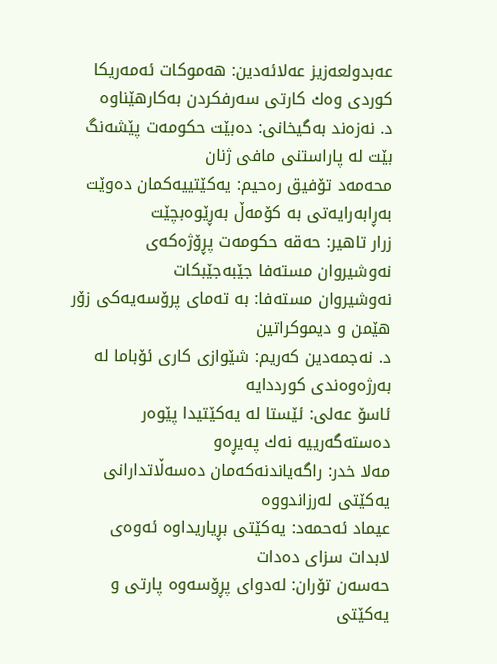عه‌بدولعه‌زیز عه‌لائه‌دین: هه‌موكات ئه‌مه‌ریكا كوردی‌ وه‌ك كارتی‌ سه‌رفكردن به‌كارهێناوه‌
د. نه‌زه‌ند به‌گیخانی: ده‌بێت حكومه‌ت پێشه‌نگ بێت له‌ پاراستنی‌ مافی‌ ژنان
محه‌مه‌د تۆفیق ره‌حیم: یەكێتییەكمان دەوێت بەڕابەرایەتی بە كۆمەڵ بەڕێوەبچێت
زرار تاهیر: حه‌قه‌ حكومه‌ت پڕۆژه‌كه‌ی‌ نه‌وشیروان مسته‌فا جێبه‌جێبكات
نه‌وشیروان مسته‌فا: بە تەمای پرۆسەیەكی زۆر هێمن و دیموكراتین
د. نه‌جمه‌دین كه‌ریم: شێوازی‌ كاری‌ ئۆباما له‌ به‌رژه‌وه‌ندی‌ كورددایه‌
ئاسۆ عه‌لی‌: ئێستا له‌ یه‌كێتیدا پێوه‌ر ده‌سته‌گه‌رییه‌ نه‌ك په‌یڕه‌و
مه‌لا خدر: راگه‌یاندنه‌که‌مان ده‌سه‌ڵاتدارانی یه‌کێتی له‌رزاندووه‌
عیماد ئه‌حمه‌د: یه‌كێتی‌ بڕیاریداوه‌ ئه‌وه‌ی‌ لابدات سزای‌ ده‌دات
حه‌سه‌ن تۆران: له‌دوای‌ پڕۆسه‌وه‌ پارتی‌ و یه‌كێتی‌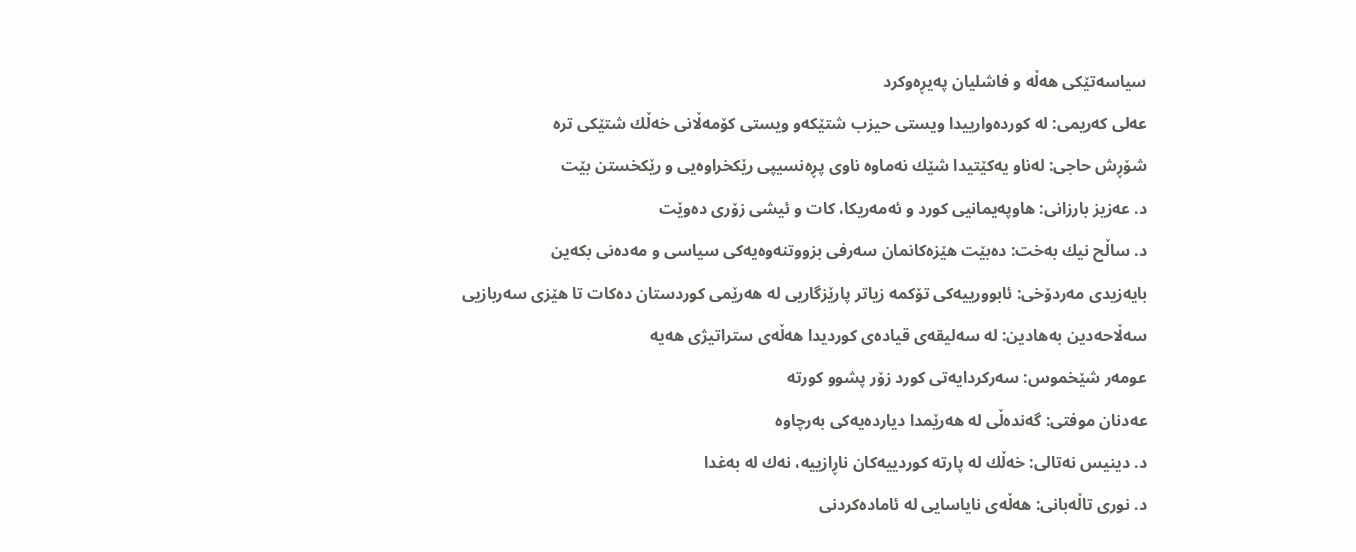سیاسه‌تێكی‌ هه‌ڵه‌ و فاشلیان په‌یڕه‌وكرد
عه‌لی‌ كه‌ریمی‌: له‌ كورده‌وارییدا ویستی حیزب شتێكه‌و ویستی كۆمه‌ڵانی خه‌ڵك شتێكی تره‌
شۆڕش حاجی‌: له‌ناو یه‌كێتیدا شێك نه‌ماوه‌ ناوی‌ پڕه‌نسیپی‌ رێكخراوه‌یی‌ و رێكخستن بێت
د. عه‌زیز بارزانی‌: هاوپه‌یمانیی‌ كورد و ئه‌مه‌ریكا، كات و ئیشی‌ زۆری‌ ده‌وێت
د. ساڵح نیك به‌خت: ده‌بێت هێزه‌كانمان سه‌رفی بزووتنه‌وه‌یه‌كی‌ سیاسی‌ ‌و مه‌ده‌نی‌ بكه‌ین
بایه‌زیدی‌ مه‌ردۆخی‌: ئابوورییه‌كی‌ تۆكمه‌ زیاتر پارێزگاریی‌ له‌ هه‌رێمی‌ كوردستان ده‌كات تا هێزی‌ سه‌ربازیی‌
سه‌ڵاحه‌دین به‌هادین: له‌ سه‌لیقه‌ی‌ قیاده‌ی‌ كوردیدا هه‌ڵه‌ی‌ ستراتیژی‌ هه‌یه‌
عومه‌ر شێخموس: سه‌ركردایه‌تی‌ كورد زۆر پشوو كورته‌
عه‌دنان موفتی‌: گه‌نده‌ڵی‌ له‌ هه‌رێمدا دیارده‌یه‌كی‌ به‌رچاوه‌
د. دینیس نه‌تالی‌: خه‌ڵك له‌ پارته‌ كوردییه‌كان ناڕازییه‌، نه‌ك له‌ به‌غدا
د. نوری تاڵه‌بانی: هه‌ڵه‌ی‌ نایاسایی‌ له‌ ئاماده‌كردنی‌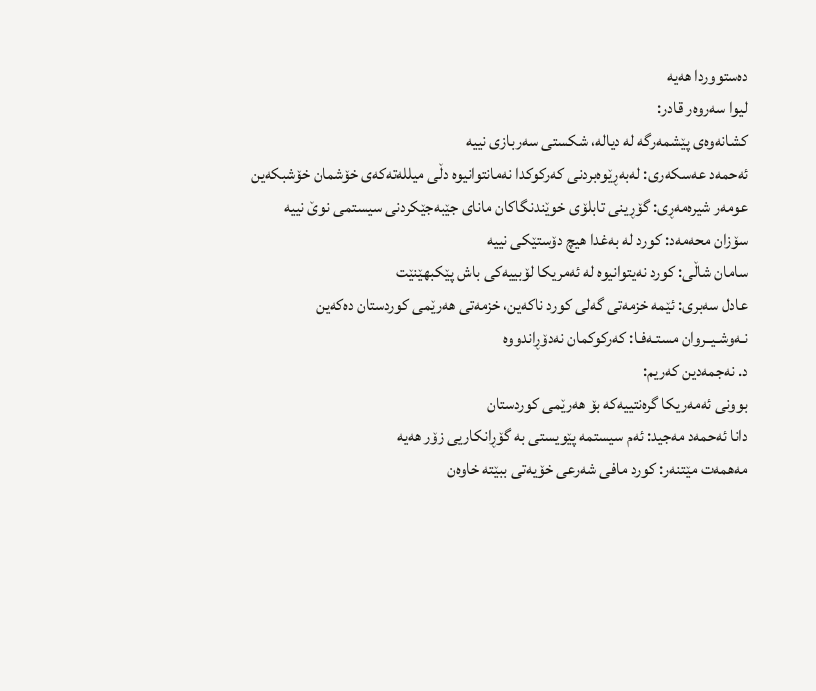ده‌ستووردا هه‌یه‌
لیوا سه‌روه‌ر قادر:
كشانه‌وه‌ی پێشمه‌رگه‌ له‌ دیاله‌، شكستی سه‌ربازی نییه‌
ئه‌حمه‌د عه‌سكه‌ری‌: له‌به‌ڕێوه‌بردنی‌ كه‌ركوكدا نه‌مانتوانیوه‌ دڵی‌ میلله‌ته‌كه‌ی‌ خۆشمان خۆشبكه‌ین
عومه‌ر شیره‌مه‌ڕی‌: گۆڕینی‌ تابلۆی‌ خوێندنگاكان مانای جێبه‌جێكردنی سیستمی نوێ نییه‌
سۆزان محه‌مه‌د: كورد له‌ به‌غدا هیچ دۆستێكی‌ نییه‌
سامان شاڵی: كورد نه‌یتوانیوه‌ له‌ ئه‌مریكا لۆبییه‌كی باش پێكبهێنێت
عادل سه‌بری‌: ئێمه‌ خزمه‌تی گه‌لی كورد ناكه‌ین، خزمه‌تی هه‌رێمی كوردستان ده‌كه‌ین
نـه‌وشـیــروان مستـه‌فـا: كه‌ركوكمان نه‌دۆڕاندووه‌
د. نه‌جمه‌دین كه‌ریم:
بوونی‌ ئه‌مه‌ریكا گره‌نتییه‌كه‌ بۆ هه‌رێمی‌ كوردستان
دانا ئه‌حمه‌د مه‌جید: ئه‌م سیستمه‌ پێویستی به‌ گۆڕانكاریی زۆر هه‌یه‌
مه‌همه‌ت مێتنه‌ر: كورد مافی‌ شه‌رعی‌ خۆیه‌تی‌ ببێته‌ خاوه‌ن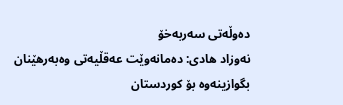ده‌وڵه‌تی‌ سه‌ربه‌خۆ
نه‌وزاد هادی‌: ده‌مانه‌وێت عه‌قڵیه‌تی‌ وه‌به‌رهێنان بگوازینه‌وه‌ بۆ كوردستان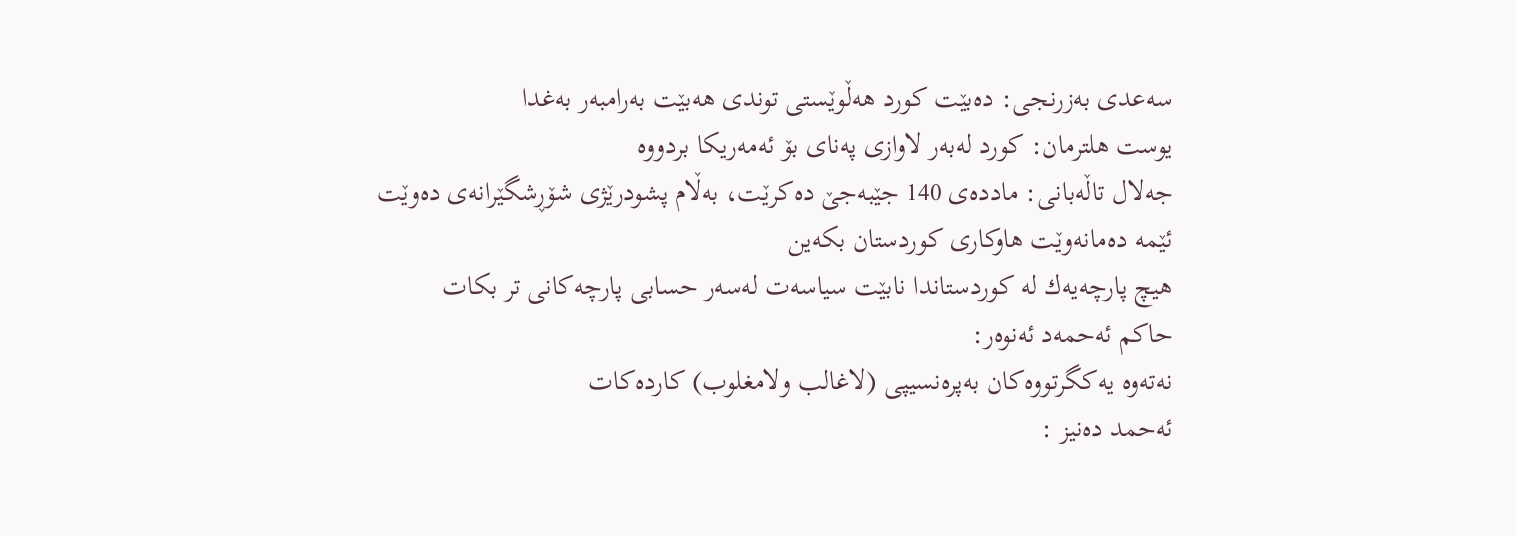سه‌عدی به‌زرنجی‌: ده‌بێت كورد هه‌ڵوێستی‌ توندی‌ هه‌بێت به‌رامبه‌ر به‌غدا
یوست هلترمان: كورد له‌به‌ر لاوازی په‌نای بۆ ئه‌مه‌ریكا بردووه‌
جه‌لال تاڵه‌بانی: مادده‌ی 140 جێبه‌جێ ده‌كرێت، به‌ڵام پشودرێژی شۆڕشگێرانه‌ی ده‌وێت
ئێمه‌ ده‌مانه‌وێت هاوكاری‌ كوردستان بكه‌ین
هیچ پارچه‌یه‌ك له‌ كوردستاندا نابێت سیاسه‌ت له‌سه‌ر حسابی‌ پارچه‌كانی‌ تر بكات
حاكم ئه‌حمه‌د ئه‌نوه‌ر:
نه‌ته‌وه‌ یه‌كگرتووه‌كان به‌پره‌نسیپی‌ (لاغالب ولامغلوب) كارده‌كات
ئه‌حمد ده‌نیز :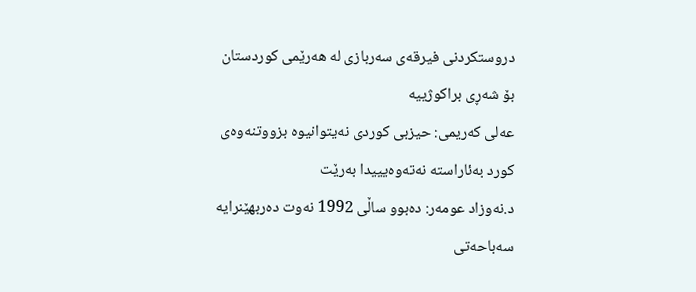دروستكردنی‌ فیرقه‌ی‌ سه‌ربازی‌ له‌ هه‌رێمی‌ كوردستان بۆ شه‌ڕی‌ براكوژییه‌
عه‌لی‌ كه‌ریمی‌: حیزبی‌ كوردی‌ نه‌یتوانیوه‌ بزووتنه‌وه‌ی‌ كورد به‌ئاراسته‌ نه‌ته‌وه‌یییدا به‌رێت
د.نه‌وزاد عومه‌ر: ده‌بوو ساڵی‌ 1992 نه‌وت ده‌ربهێنرایه‌
سه‌باحه‌تی‌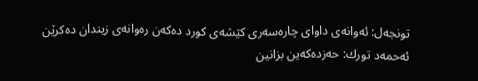تونجه‌ل: ئه‌وانه‌ی‌ داوای‌ چاره‌سه‌ری‌ كێشه‌ی‌ كورد ده‌كه‌ن ره‌وانه‌ی‌ زیندان ده‌كرێن
ئه‌حمه‌د تورك: حه‌زده‌كه‌ین بزانین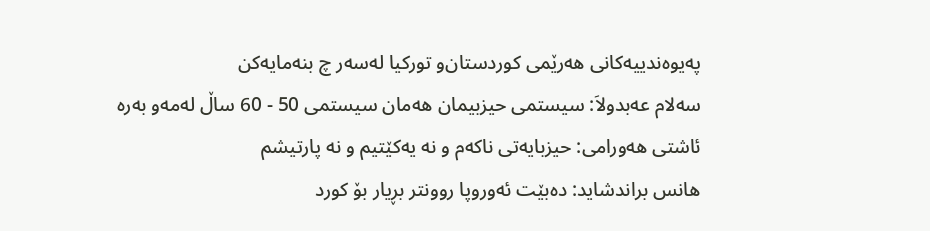په‌یوه‌ندییه‌كانی‌ هه‌رێمی‌ كوردستان‌و توركیا له‌سه‌ر چ بنه‌مایه‌كن
سه‌لام عه‌بدولاَ: سیستمی‌ حیزبیمان هه‌مان سیستمی‌ 50 - 60 ساڵ له‌مه‌و به‌ره‌
ئاشتی‌ هه‌ورامی‌: حیزبایه‌تی‌ ناكه‌م و نه‌ یه‌كێتیم ‌و نه‌ پارتیشم
هانس براندشاید: ده‌بێت ئه‌وروپا روونتر بڕیار بۆ كورد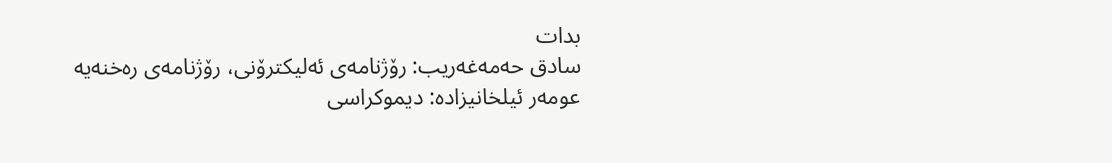بدات
سادق حه‌مه‌غه‌ریب: رۆژنامه‌ی‌ ئه‌لیكترۆنی‌، رۆژنامه‌ی‌ ره‌خنه‌یه‌
عومه‌ر ئیلخانیزاده‌: دیموكراسی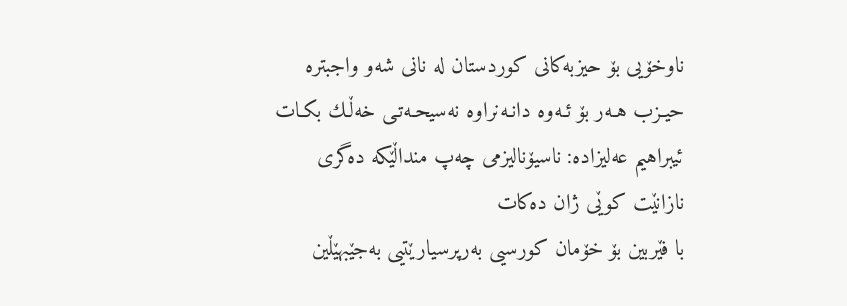ناوخۆیی بۆ حیزبه‌كانی كوردستان له‌ نانی شه‌و واجبتره‌
حیـزب هـه‌ر بۆ ئـه‌وه‌ دانـه‌نراوه‌ نه‌سیحـه‌تـی‌ خه‌ڵـك بكـات
ئیبراهیم عه‌لیزاده‌: ناسیۆنالیزمی‌ چه‌پ منداڵێكه‌ ده‌گری‌ نازانێت كوێی‌ ژان ده‌كات
با فێربین بۆ خۆمان كورسیی به‌رپرسیارێتیی به‌جێبهێڵین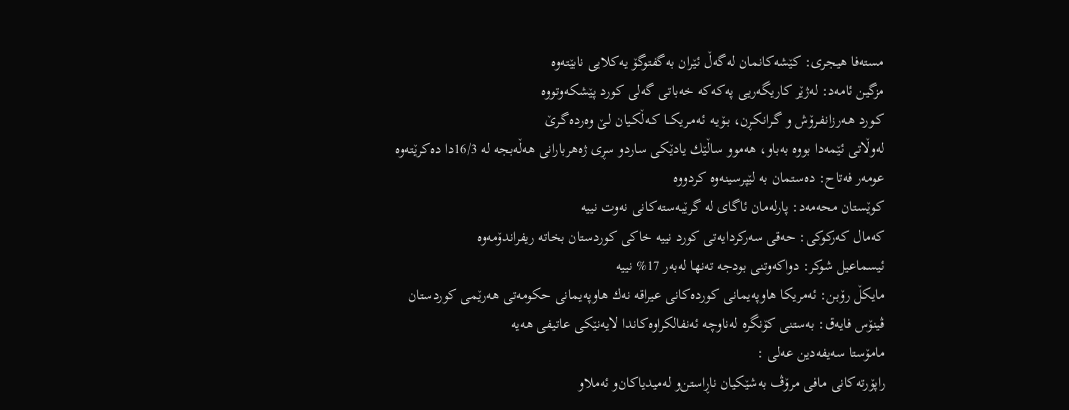مسته‌فا هیجری‌: كێشه‌كانمان له‌گه‌ڵ‌ ئێران به‌گفتوگۆ یه‌كلایی‌ نابێته‌وه‌
مزگین ئامه‌د: له‌ژێر كاریگه‌ریی‌ په‌كه‌كه‌ خه‌باتی‌ گه‌لی‌ كورد پێشكه‌وتووه‌
كـورد هـه‌رزانفـرۆش و گـرانكـڕن، بـۆیـه‌ ئـه‌مـریكـــا كـه‌ڵكـیان لـێ وه‌رده‌گـرێ‌
له‌وڵاتی‌ ئێمه‌دا بووه‌ به‌باو، هه‌موو ساڵێك یادێكی‌ ساردو سڕی‌ ژه‌هربارانی‌ هه‌ڵه‌بجه‌ له‌ 16/3دا ده‌كرێته‌وه‌
عومه‌ر فه‌تاح: ده‌ستمان به‌ لێپرسینه‌وه‌ كردووه‌
كوێستان محه‌مه‌د: پارله‌مان ئاگای‌ له‌ گرێبه‌سته‌كانی‌ نه‌وت نییه‌
كه‌مال كه‌ركوكی‌: حه‌قی‌ سه‌ركردایه‌تی‌ كورد نییه‌ خاكی‌ كوردستان بخاته‌ ریفراندۆمه‌وه‌
ئیسماعیل شوكر: دواكه‌وتنی‌ بودجه‌ ته‌نها له‌به‌ر 17% نییه‌
مایكڵ‌ رۆبن: ئه‌مریكا هاوپه‌یمانی كورده‌كانی عیراقه‌ نه‌ك هاوپه‌یمانی حكومه‌تی هه‌رێمی كوردستان
ڤینۆس فایه‌ق: به‌ستنی‌ كۆنگره‌ له‌ناوچه‌ ئه‌نفالكراوه‌كاندا لایه‌نێكی عاتیفی‌ هه‌یه‌
مامۆستا سه‌یفه‌دین عه‌لی‌ :
راپۆرته‌كانی‌ مافی‌ مرۆڤ به‌شێكیان ناڕاستن‌و له‌میدیاكان‌و ئه‌ملاو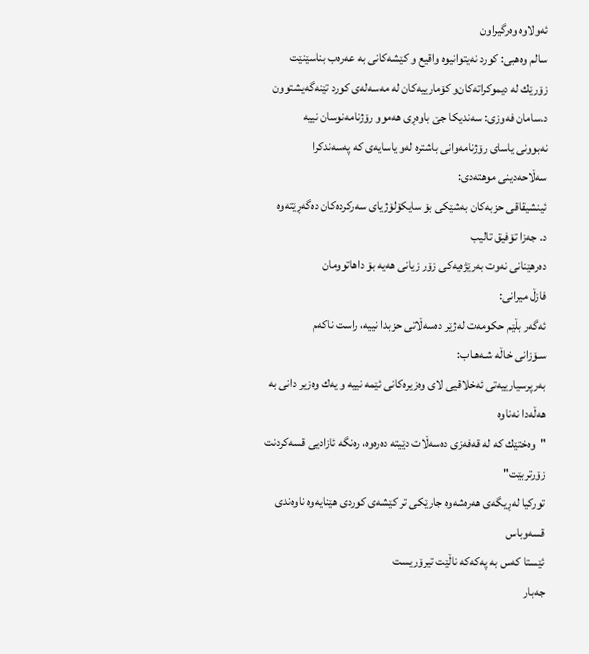ئه‌ولاوه‌ وه‌رگیراون
سالم وه‌هبی‌: كورد نه‌یتوانیوه‌ واقیع ‌و كێشه‌كانی‌ به‌ عه‌ره‌ب بناسێنێت
زۆرێك له‌ دیموكراته‌كان‌و كۆمارییه‌كان له‌ مه‌سه‌له‌ی‌ كورد تێنه‌گه‌یشتوون
د.سامان فه‌وزی‌: سه‌ندیكا جێ باوه‌ڕی‌ هه‌موو رۆژنامه‌نوسان نییه‌
نه‌بوونی‌ یاسای‌ رۆژنامه‌وانی‌ باشتره‌ له‌و یاسایه‌ی‌ كه‌ په‌سه‌ندكرا
سه‌ڵاحه‌دینی‌ موهته‌دی‌:
ئینشیقاقی حزبه‌كان به‌شێكی بۆ سایكۆلۆژیای سه‌ركرده‌كان ده‌گه‌ڕێته‌وه‌
د. جه‌زا تۆفیق تالیب
ده‌رهێنانی نه‌وت به‌رێژه‌یه‌كی زۆر زیانی هه‌یه‌ بۆ داهاتوومان
فازڵ‌ میرانی‌:
ئه‌گه‌ر بڵێم حكومه‌ت له‌ژێر ده‌سه‌ڵاتی‌ حزبدا نییه‌، راست ناكه‌م
سـۆزانی خاڵه‌ شـه‌هـاب:
به‌رپرسیارییه‌تی‌ ئه‌خلاقیی لای وه‌زیره‌كانی ئێمه‌ نییه‌ و یه‌ك وه‌زیر دانی به‌ هه‌ڵه‌دا نه‌ناوه‌
"وه‌ختێك كه‌ له‌ قه‌فه‌زی‌ ده‌سه‌ڵات دێیته‌ ده‌ره‌وه‌، ره‌نگه‌ ئازادیی قسه‌كردنت زۆرتربێت"
توركیا له‌ڕیگه‌ی هه‌ره‌شه‌وه‌ جارێكی تر كێشه‌ی كوردی هێنایه‌وه‌ ناوه‌ندی قسه‌وباس
ئێستا که‌س به‌ په‌که‌که‌ ناڵێت تیرۆریست
جه‌بار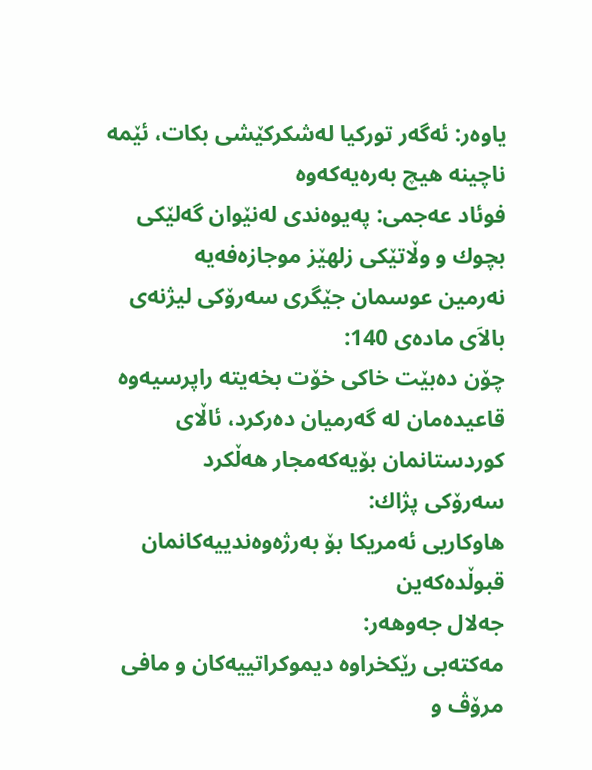یاوه‌ر: ئه‌گه‌ر توركیا له‌شكركێشی بكات، ئێمه‌ ناچینه‌ هیچ به‌ره‌یه‌كه‌وه‌
فوئاد عه‌جمی: په‌یوه‌ندی‌ له‌نێوان گه‌لێكی‌ بچوك ‌و وڵاتێكی‌ زلهێز موجازه‌فه‌یه‌
نه‌رمین عوسمان جێگری‌ سه‌رۆكی‌ لیژنه‌ی‌ بالاَی‌ ماده‌ی‌ 140:
چۆن ده‌بێت خاكی‌ خۆت بخه‌یته‌ راپرسیه‌وه‌
قاعیده‌مان له‌ گه‌رمیان ده‌ركرد، ئاڵای‌ كوردستانمان بۆیه‌كه‌مجار هه‌ڵكرد
سه‌رۆكی‌ پژاك:
هاوكاریی‌ ئه‌مریكا بۆ به‌رژه‌وه‌ندییه‌كانمان قبوڵده‌كه‌ین
جه‌لال جه‌وهه‌ر:
مه‌كته‌بی‌ رێكخراوه‌ دیموكراتییه‌كان و مافی‌ مرۆڤ و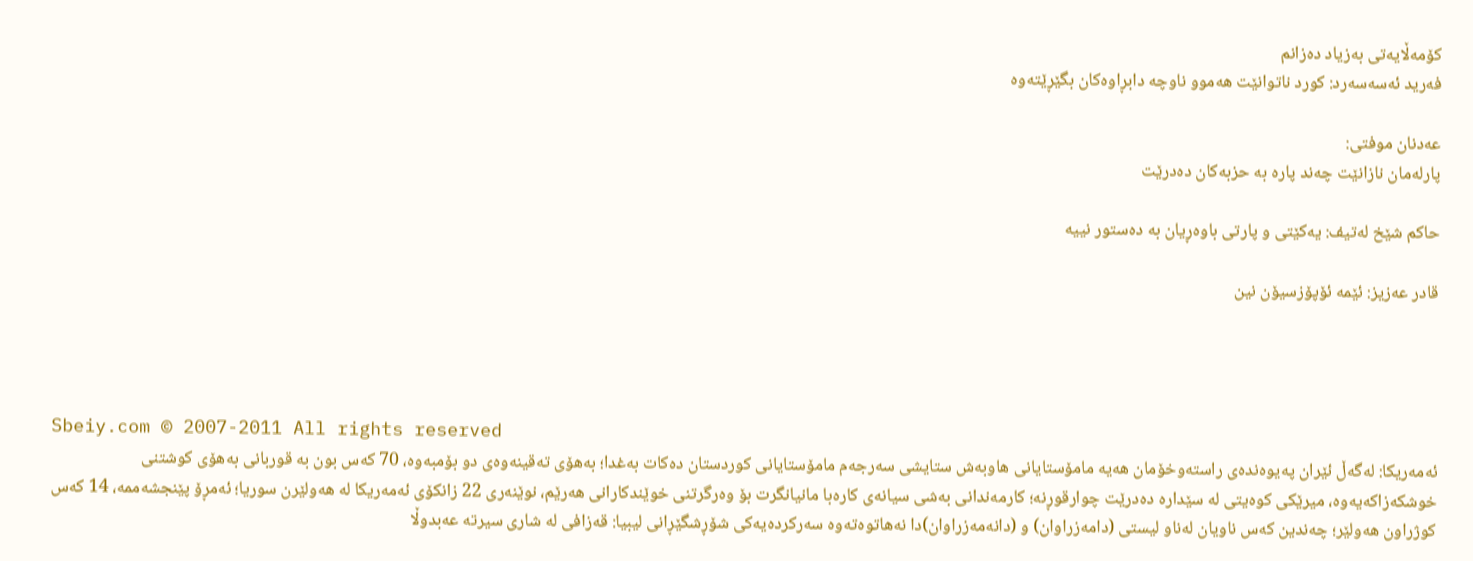كۆمه‌ڵایه‌تی‌ به‌زیاد ده‌زانم
فه‌رید ئه‌سه‌سه‌رد: كورد ناتوانێت هه‌موو ناوچه‌ دابڕاوه‌كان بگێڕێته‌وه‌

عه‌دنان موفتی‌:
پارله‌مان نازانێت چه‌ند پاره‌ به‌ حزبه‌كان ده‌درێت

حاكم شێخ له‌تیف: یه‌كێتی‌ و پارتی‌ باوه‌ڕیان به‌ ده‌ستور نییه‌

قادر عه‌زیز: ئێمه‌ ئۆپۆزسیۆن نین




Sbeiy.com © 2007-2011 All rights reserved
ئه‌مه‌ریكا: له‌گه‌ڵ ئێران په‌یوه‌نده‌ی‌ راسته‌وخۆمان هه‌یه‌ مامۆستایانی هاوبه‌ش ستایشی سه‌رجه‌م مامۆستایانی‌ كوردستان ده‌كات به‌غدا؛ به‌هۆی ته‌قینه‌وه‌ی دو بۆمبه‌وه، 70 كه‌س بون به‌ قوربانی‌ به‌هۆی‌ كوشتنی‌ خوشكه‌زاكه‌یه‌وه‌، میرێكی كوه‌یتی‌ له‌ سێداره‌ ده‌درێت چوارقوڕنه‌؛ كارمه‌ندانی به‌شی سیانه‌ی كاره‌با مانیانگرت بۆ وه‌رگرتنی خوێندكارانی هه‌رێم، نوێنه‌ری‌ 22 زانكۆی‌ ئه‌مه‌ریكا له‌ هه‌ولێرن سوریا؛ ئه‌مڕۆ پێنجشه‌ممه‌، 14 كه‌س كوژراون هه‌ولێر؛ چه‌ندین كه‌س ناویان له‌ناو ليستى (دامه‌زراوان) و (دانه‌مه‌زراوان)دا نه‌هاتوه‌ته‌وه‌ سه‌ركرده‌یه‌كی شۆڕشگێڕانی‌ لیبیا: قه‌زافی له‌ شاری‌ سیرته‌ عه‌بدوڵا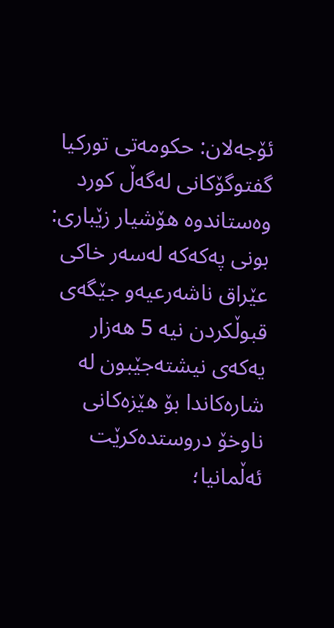ئۆجه‌لان: حكومه‌تی‌ توركیا گفتوگۆكانی‌ له‌گه‌ڵ كورد وه‌ستاندوه‌ هۆشیار زێباری‌: بونی په‌كه‌كه‌ له‌سه‌ر خاكی عێراق ناشه‌رعیه‌و جێگه‌ی‌ قبوڵكردن نیه‌ 5 هه‌زار یه‌كه‌ی‌ نیشته‌جێبون له‌ شاره‌كاندا بۆ هێزه‌كانی ناوخۆ دروستده‌كرێت ئه‌ڵمانیا؛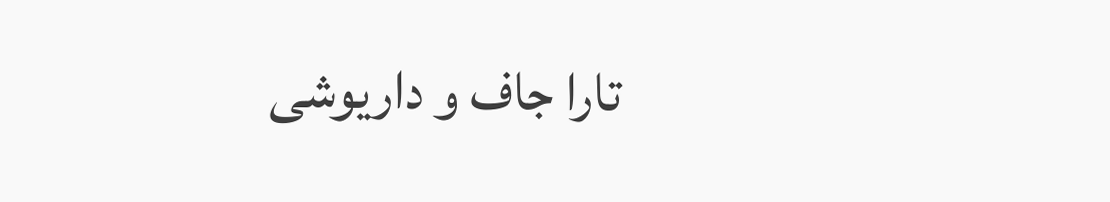تارا جاف و داریوشی‌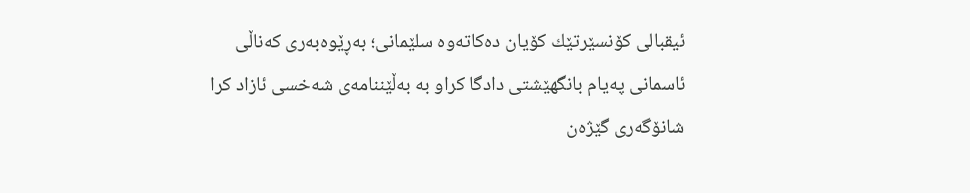ئیقبالی‌ كۆنسێرتێك كۆیان ده‌كاته‌وه‌ سلێمانی؛ به‌ڕێوه‌به‌ری كه‌ناڵی ئاسمانی په‌یام بانگهێشتی دادگا کراو به‌ به‌ڵێننامه‌ی شه‌خسی ئازاد کرا شانۆگه‌ری‌ گێژه‌ن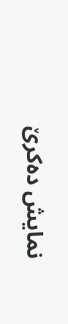نمایش ده‌كرێ